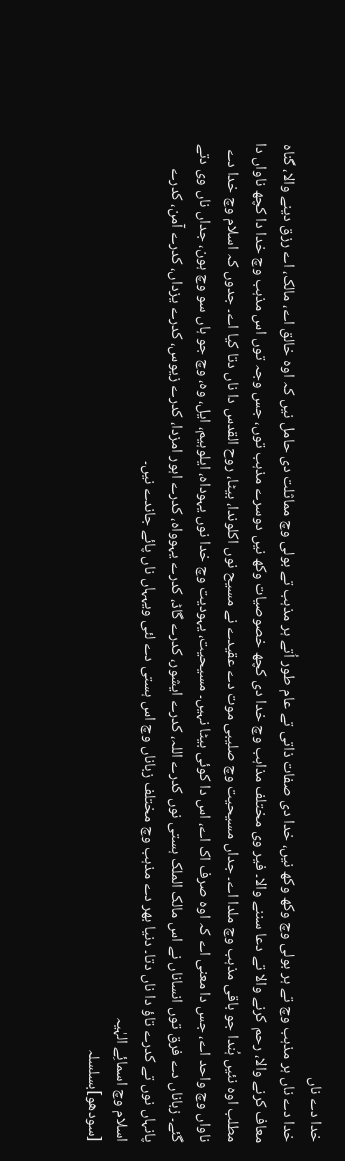خدا دے ناں
خدا دے ناں ہر مذہب وچ تے ہر بولی وچ وکھ وکھ نيں، خدا دی صفات ذاتی تے عام طور اُتے ہر مذہب تے بولی وچ مماثلت دی حامل نيں کہ اوہ خالق اے، مالک، اے رزق دینے والا، گناہ معاف کرنے والا، رحم کرنے والا تے دعا سننے والا۔ فیر وی مختلف مذاہب وچ خدا دی کچھ خصوصیات وکھ نيں دوسرے مذہب توں، جس وجہ توں اس مذہب وچ خدا دا کچھ ناواں دا مطلب اوہ نئيں ہُندا جو باقی مذہب وچ ملدا اے۔ جداں مسیحیت وچ صلیبی موت دے عقیدے نے مسیح نوں اکلوندا، بیٹا، روح القدس دا ناں دتا کيا اے۔ جدوں کہ اسلام وچ خدا دے ناواں وچ واحد اے، جس دا معنی اے کہ اوہ صرف اک اے، اس دا کوئی بیٹا نہيں۔ مسیحیت، یہودیت وچ خدا نوں یہوداہ، ایلوہیم، ایل، وہ، وچ جو ہاں سو وچ ہون، جداں ناں وی دتے گئے۔ زباناں دے فرق توں انساناں نے اس مالک الملک ہستی نوں کدرے اللہ، کدرے ایشور، کدرے گاڈ، کدرے یہوواہ، کدرے اہور امزدا، کدرے زیوس، کدرے یزداں، کدرے آمن، کدرے پانہاں نوں تے کدرے تاؤ دا ناں دتا۔ دنیا بھر دے مذہب وچ مختلف زباناں وچ اس ہستی دے لئی ویہہاں ناں پائے جاندے نيں۔
اسلام وچ اسمائِے الہٰیہ
[سودھو]بسلسلہ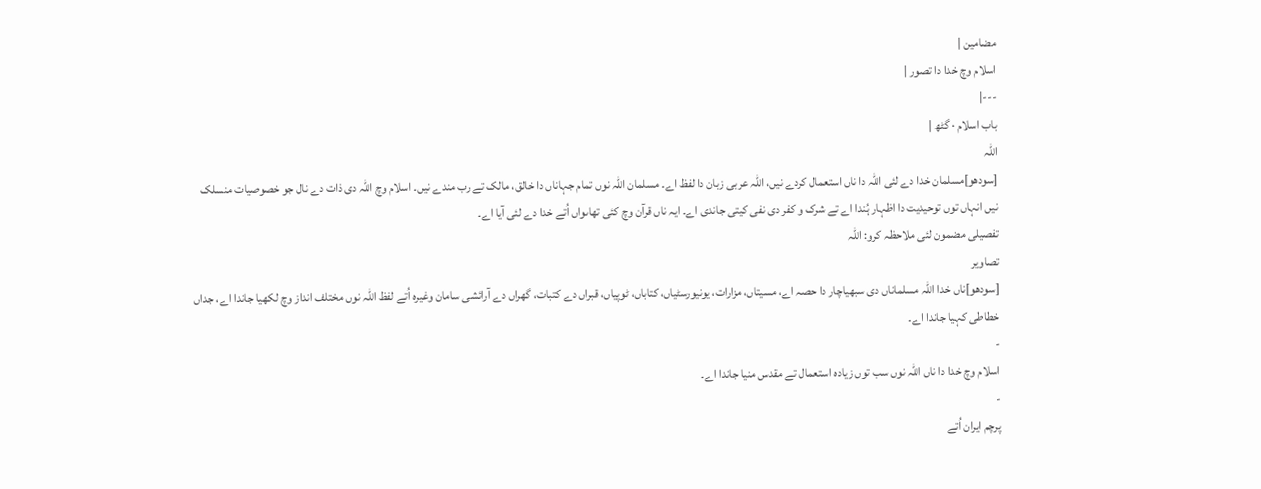مضامین |
اسلام وچ خدا دا تصور |
---|
باب اسلام · گٹھ |
اللہ
[سودھو]مسلمان خدا دے لئی اللہ دا ناں استعمال کردے نيں، اللہ عربی زبان دا لفظ اے۔ مسلمان اللہ نوں تمام جہاناں دا خالق، مالک تے رب مندے نيں۔ اسلام وچ اللہ دی ذات دے نال جو خصوصیات منسلک نيں انہاں توں توحیدیت دا اظہار ہُندا اے تے شرک و کفر دی نفی کيتی جاندی اے۔ ایہ ناں قرآن وچ کئی تھاںواں اُتے خدا دے لئی آیا اے۔
تفصیلی مضمون لئی ملاحظہ کرو: اللہ
تصاویر
[سودھو]ناں خدا اللہ مسلماناں دی سبھیاچار دا حصہ اے، مسیتاں، مزارات، یونیورسٹیاں، کتاباں، ٹوپیاں، قبراں دے کتبات، گھراں دے آرائشی سامان وغیرہ اُتے لفظ اللہ نوں مختلف انداز وچ لکھیا جاندا اے، جداں خطاطی کہیا جاندا اے۔
-
اسلام وچ خدا دا ناں اللہ نوں سب توں زیادہ استعمال تے مقدس منیا جاندا اے۔
-
پرچم ایران اُتے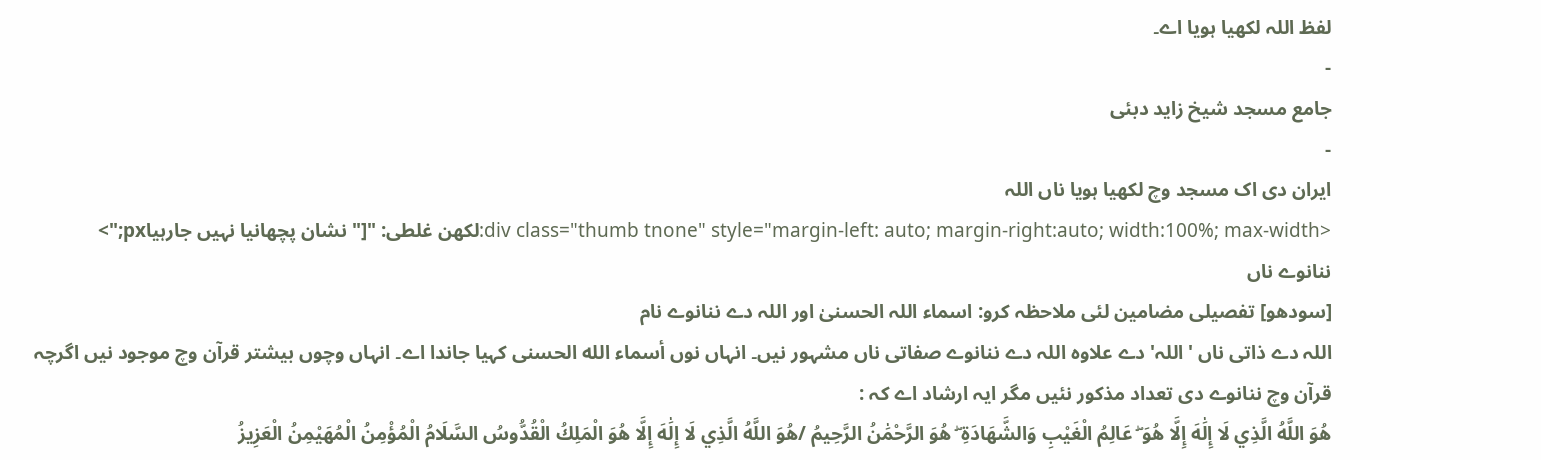لفظ اللہ لکھیا ہويا اے۔
-
جامع مسجد شیخ زايد دبئی
-
ایران دی اک مسجد وچ لکھیا ہويا ناں اللہ
<div class="thumb tnone" style="margin-left: auto; margin-right:auto; width:100%; max-width:لکھن غلطی: "[" نشان پچھانیا نہیں جارہیاpx;">
ننانوے ناں
[سودھو] تفصیلی مضامین لئی ملاحظہ کرو: اسماء اللہ الحسنیٰ اور اللہ دے ننانوے نام
اللہ دے ذاتی ناں 'اللہ' دے علاوہ اللہ دے ننانوے صفاتی ناں مشہور نيں۔ انہاں نوں أسماء الله الحسنى کہیا جاندا اے۔ انہاں وچوں بیشتر قرآن وچ موجود نيں اگرچہ قرآن وچ ننانوے دی تعداد مذکور نئيں مگر ایہ ارشاد اے کہ :
هُوَ اللَّهُ الَّذِي لَا إِلَٰهَ إِلَّا هُوَ ۖ عَالِمُ الْغَيْبِ وَالشَّهَادَةِ ۖ هُوَ الرَّحْمَٰنُ الرَّحِيمُ /هُوَ اللَّهُ الَّذِي لَا إِلَٰهَ إِلَّا هُوَ الْمَلِكُ الْقُدُّوسُ السَّلَامُ الْمُؤْمِنُ الْمُهَيْمِنُ الْعَزِيزُ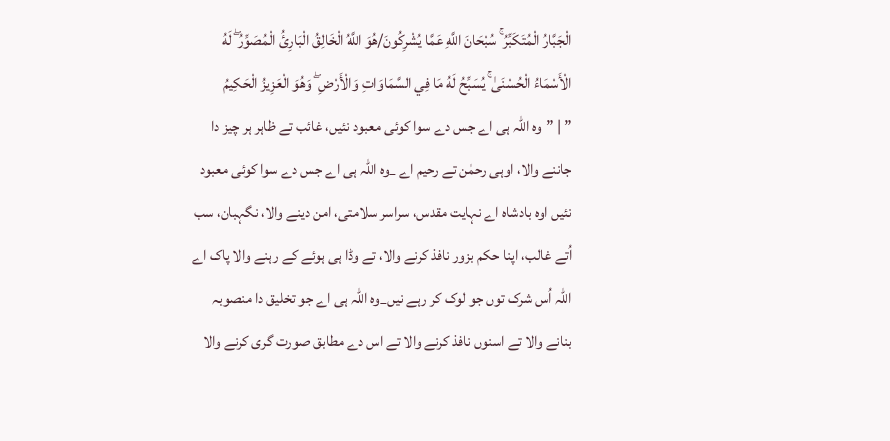الْجَبَّارُ الْمُتَكَبِّرُ ۚ سُبْحَانَ اللَّهِ عَمَّا يُشْرِكُونَ/هُوَ اللَّهُ الْخَالِقُ الْبَارِئُ الْمُصَوِّرُ ۖ لَهُ الْأَسْمَاءُ الْحُسْنَىٰ ۚ يُسَبِّحُ لَهُ مَا فِي السَّمَاوَاتِ وَالْأَرْضِ ۖ وَهُوَ الْعَزِيزُ الْحَكِيمُ
” | ”وہ اللہ ہی اے جس دے سوا کوئی معبود نئيں، غائب تے ظاہر ہر چیز دا جاننے والا، اوہی رحمٰن تے رحیم اے _وہ اللہ ہی اے جس دے سوا کوئی معبود نئيں اوہ بادشاہ اے نہایت مقدس، سراسر سلامتی، امن دینے والا، نگہبان، سب اُتے غالب، اپنا حکم بزور نافذ کرنے والا، تے وڈا ہی ہوئے کے رہنے والا پاک اے اللہ اُس شرک توں جو لوک کر رہے نيں_وہ اللہ ہی اے جو تخلیق دا منصوبہ بنانے والا تے اسنوں نافذ کرنے والا تے اس دے مطابق صورت گری کرنے والا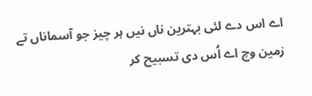اے اس دے لئی بہترین ناں نيں ہر چیز جو آسماناں تے زمین وچ اے اُس دی تسبیح کر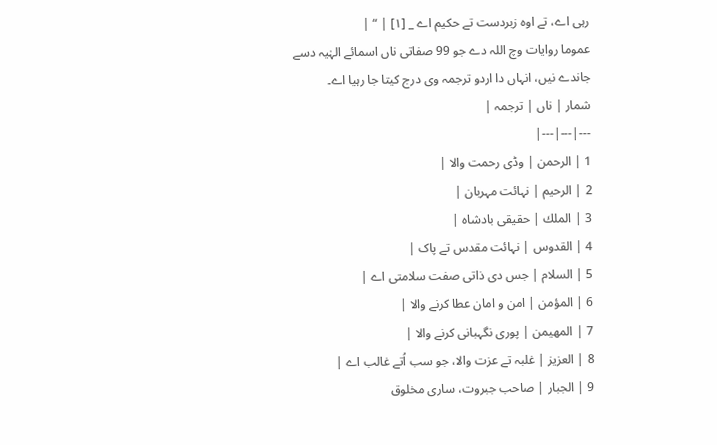رہی اے، تے اوہ زبردست تے حکیم اے _ [۱] | “ |
عموما روایات وچ اللہ دے جو 99 صفاتی ناں اسمائے الہٰیہ دسے جاندے نيں، انہاں دا اردو ترجمہ وی درج کیتا جا رہیا اے۔
شمار | ناں | ترجمہ |
---|---|---|
1 | الرحمن | وڈی رحمت والا |
2 | الرحيم | نہائت مہربان |
3 | الملك | حقیقی بادشاہ |
4 | القدوس | نہائت مقدس تے پاک |
5 | السلام | جس دی ذاتی صفت سلامتی اے |
6 | المؤمن | امن و امان عطا کرنے والا |
7 | المهيمن | پوری نگہبانی کرنے والا |
8 | العزيز | غلبہ تے عزت والا، جو سب اُتے غالب اے |
9 | الجبار | صاحب جبروت، ساری مخلوق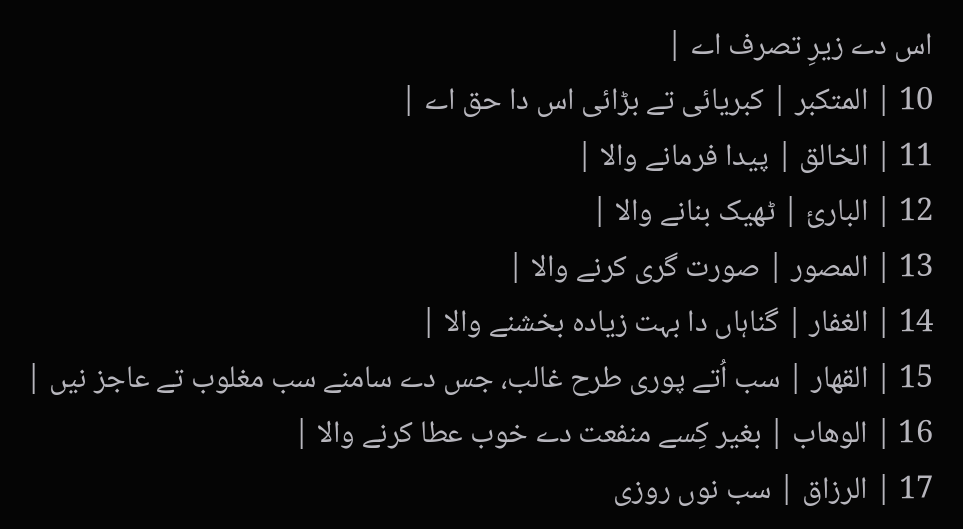اس دے زیرِ تصرف اے |
10 | المتكبر | کبریائی تے بڑائی اس دا حق اے |
11 | الخالق | پیدا فرمانے والا |
12 | البارئ | ٹھیک بنانے والا |
13 | المصور | صورت گری کرنے والا |
14 | الغفار | گناہاں دا بہت زیادہ بخشنے والا |
15 | القهار | سب اُتے پوری طرح غالب، جس دے سامنے سب مغلوب تے عاجز نيں |
16 | الوهاب | بغیر کِسے منفعت دے خوب عطا کرنے والا |
17 | الرزاق | سب نوں روزی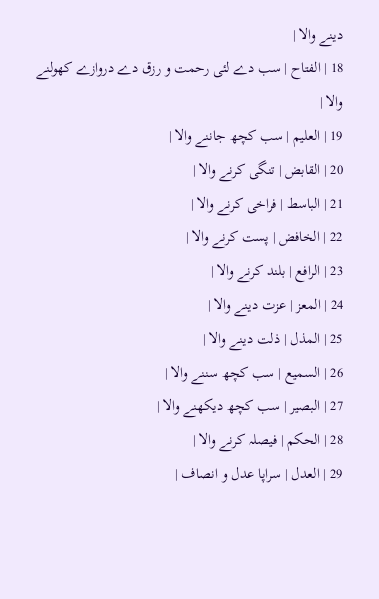دینے والا |
18 | الفتاح | سب دے لئی رحمت و رزق دے دروازے کھولنے والا |
19 | العليم | سب کچھ جاننے والا |
20 | القابض | تنگی کرنے والا |
21 | الباسط | فراخی کرنے والا |
22 | الخافض | پست کرنے والا |
23 | الرافع | بلند کرنے والا |
24 | المعز | عزت دینے والا |
25 | المذل | ذلت دینے والا |
26 | السميع | سب کچھ سننے والا |
27 | البصير | سب کچھ دیکھنے والا |
28 | الحكم | فیصلہ کرنے والا |
29 | العدل | سراپا عدل و انصاف |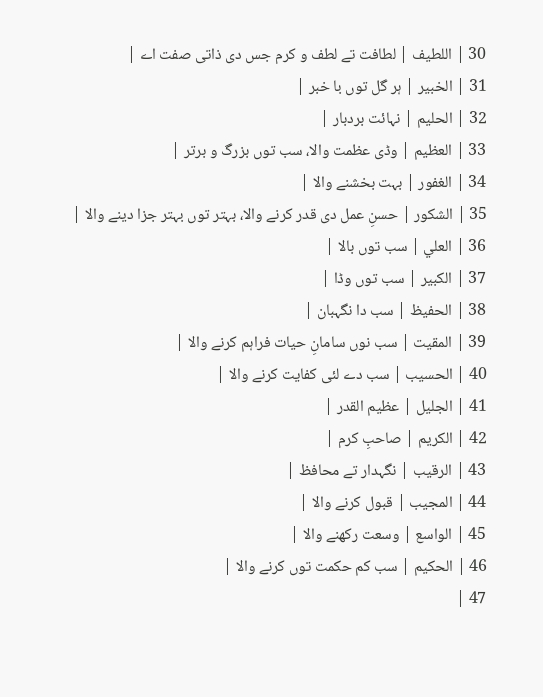30 | اللطيف | لطافت تے لطف و کرم جس دی ذاتی صفت اے |
31 | الخبير | ہر گل توں با خبر |
32 | الحليم | نہائت بردبار |
33 | العظيم | وڈی عظمت والا، سب توں بزرگ و برتر |
34 | الغفور | بہت بخشنے والا |
35 | الشكور | حسنِ عمل دی قدر کرنے والا، بہتر توں بہتر جزا دینے والا |
36 | العلي | سب توں بالا |
37 | الكبير | سب توں وڈا |
38 | الحفيظ | سب دا نگہبان |
39 | المقيت | سب نوں سامانِ حیات فراہم کرنے والا |
40 | الحسيب | سب دے لئی کفایت کرنے والا |
41 | الجليل | عظیم القدر |
42 | الكريم | صاحبِ کرم |
43 | الرقيب | نگہدار تے محافظ |
44 | المجيب | قبول کرنے والا |
45 | الواسع | وسعت رکھنے والا |
46 | الحكيم | سب کم حکمت توں کرنے والا |
47 |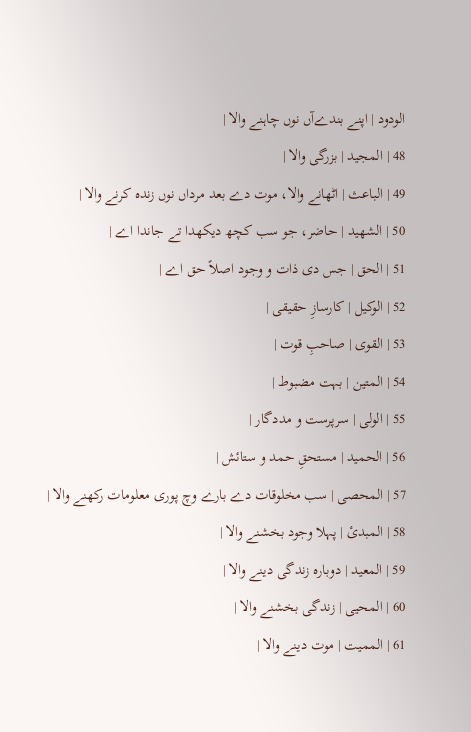الودود | اپنے بندےآں نوں چاہنے والا |
48 | المجيد | بزرگی والا |
49 | الباعث | اٹھانے والا، موت دے بعد مرداں نوں زندہ کرنے والا |
50 | الشهيد | حاضر، جو سب کچھ دیکھدا تے جاندا اے |
51 | الحق | جس دی ذات و وجود اصلاً حق اے |
52 | الوكيل | کارسازِ حقیقی |
53 | القوى | صاحبِ قوت |
54 | المتين | بہت مضبوط |
55 | الولى | سرپرست و مددگار |
56 | الحميد | مستحقِ حمد و ستائش |
57 | المحصى | سب مخلوقات دے بارے وچ پوری معلومات رکھنے والا |
58 | المبدئ | پہلا وجود بخشنے والا |
59 | المعيد | دوبارہ زندگی دینے والا |
60 | المحيى | زندگی بخشنے والا |
61 | المميت | موت دینے والا |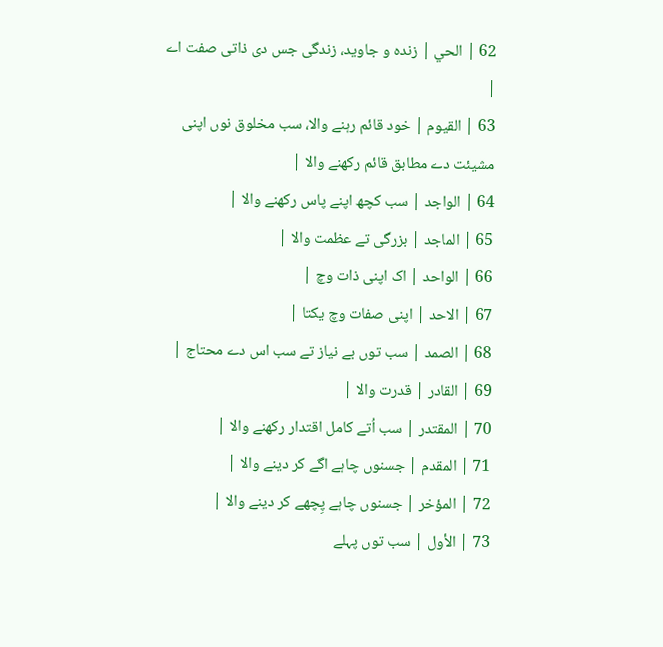62 | الحي | زندہ و جاوید، زندگی جس دی ذاتی صفت اے |
63 | القيوم | خود قائم رہنے والا، سب مخلوق نوں اپنی مشیئت دے مطابق قائم رکھنے والا |
64 | الواجد | سب کچھ اپنے پاس رکھنے والا |
65 | الماجد | بزرگی تے عظمت والا |
66 | الواحد | اک اپنی ذات وچ |
67 | الاحد | اپنی صفات وچ یکتا |
68 | الصمد | سب توں بے نیاز تے سب اس دے محتاج |
69 | القادر | قدرت والا |
70 | المقتدر | سب اُتے کامل اقتدار رکھنے والا |
71 | المقدم | جسنوں چاہے اگے کر دینے والا |
72 | المؤخر | جسنوں چاہے پِچھے کر دینے والا |
73 | الأول | سب توں پہلے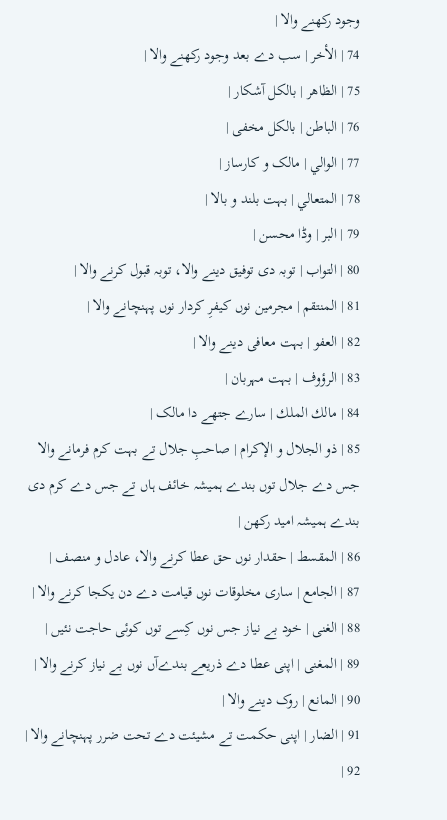وجود رکھنے والا |
74 | الأخر | سب دے بعد وجود رکھنے والا |
75 | الظاهر | بالکل آشکار |
76 | الباطن | بالکل مخفی |
77 | الوالي | مالک و کارساز |
78 | المتعالي | بہت بلند و بالا |
79 | البر | وڈا محسن |
80 | التواب | توبہ دی توفیق دینے والا، توبہ قبول کرنے والا |
81 | المنتقم | مجرمین نوں کیفرِ کردار نوں پہنچانے والا |
82 | العفو | بہت معافی دینے والا |
83 | الرؤوف | بہت مہربان |
84 | مالك الملك | سارے جتھے دا مالک |
85 | ذو الجلال و الإكرام | صاحبِ جلال تے بہت کرم فرمانے والا جس دے جلال توں بندے ہمیشہ خائف ہاں تے جس دے کرم دی بندے ہمیشہ امید رکھن |
86 | المقسط | حقدار نوں حق عطا کرنے والا، عادل و منصف |
87 | الجامع | ساری مخلوقات نوں قیامت دے دن یکجا کرنے والا |
88 | الغنى | خود بے نیاز جس نوں کِسے توں کوئی حاجت نئيں |
89 | المغنى | اپنی عطا دے ذریعے بندےآں نوں بے نیاز کرنے والا |
90 | المانع | روک دینے والا |
91 | الضار | اپنی حکمت تے مشیئت دے تحت ضرر پہنچانے والا |
92 |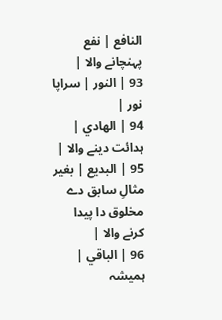النافع | نفع پہنچانے والا |
93 | النور | سراپا نور |
94 | الهادي | ہدائت دینے والا |
95 | البديع | بغیر مثالِ سابق دے مخلوق دا پیدا کرنے والا |
96 | الباقي | ہمیشہ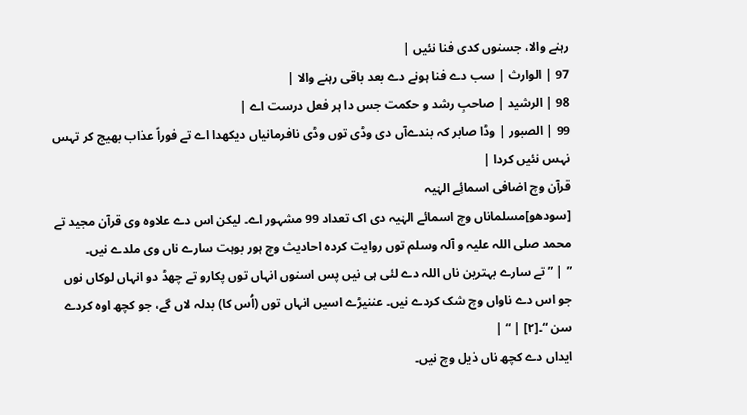رہنے والا، جسنوں کدی فنا نئيں |
97 | الوارث | سب دے فنا ہونے دے بعد باقی رہنے والا |
98 | الرشيد | صاحبِ رشد و حکمت جس دا ہر فعل درست اے |
99 | الصبور | وڈا صابر کہ بندےآں دی وڈی توں وڈی نافرمانیاں دیکھدا اے تے فوراً عذاب بھیج کر تہس نہس نئيں کردا |
قرآن وچ اضافی اسمائِے الہٰیہ
[سودھو]مسلماناں وچ اسمائے الہٰیہ دی اک تعداد 99 مشہور اے۔ لیکن اس دے علاوہ وی قرآن مجید تے محمد صلی اللہ علیہ و آلہ وسلم توں روایت کردہ احادیث وچ ہور بوہت سارے ناں وی ملدے نيں۔
” | ”تے سارے بہترین ناں اللہ دے لئی ہی نيں پس اسنوں انہاں توں پکارو تے چھڈ دو انہاں لوکاں نوں جو اس دے ناواں وچ شک کردے نيں۔ عننیڑے اسيں انہاں توں (اُس کا) بدلہ لاں گے، جو کچھ اوہ کردے سن “۔[۲] | “ |
ایداں دے کچھ ناں ذیل وچ نيں۔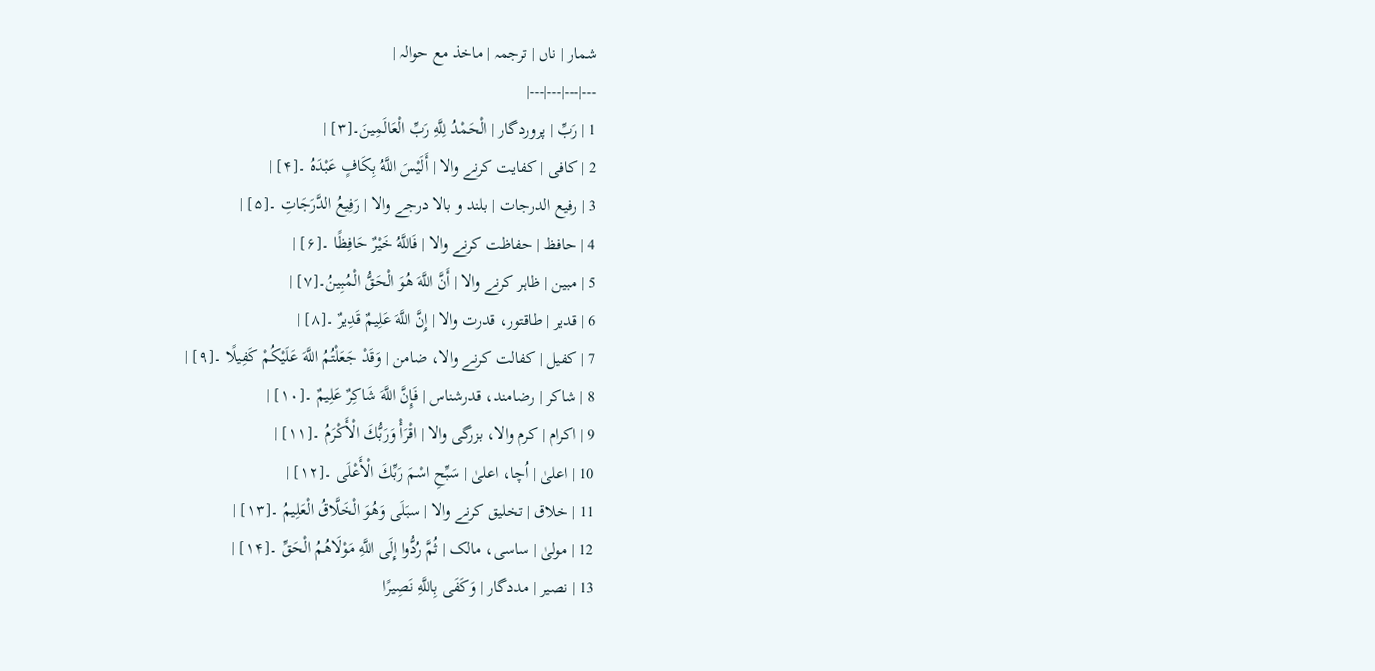شمار | ناں | ترجمہ | ماخذ مع حوالہ |
---|---|---|---|
1 | رَبِّ | پروردگار | الْحَمْدُ لِلَّهِ رَبِّ الْعَالَمِينَ۔[۳] |
2 | کافی | کفایت کرنے والا | أَلَيْسَ اللَّهُ بِكَافٍ عَبْدَهُ ۔[۴] |
3 | رفیع الدرجات | بلند و بالا درجے والا | رَفِيعُ الدَّرَجَاتِ ۔[۵] |
4 | حافظ | حفاظت کرنے والا | فَاللَّهُ خَيْرٌ حَافِظًا ۔[۶] |
5 | مبین | ظاہر کرنے والا | أَنَّ اللَّهَ هُوَ الْحَقُّ الْمُبِينُ۔[۷] |
6 | قدیر | طاقتور، قدرت والا | إِنَّ اللَّهَ عَلِيمٌ قَدِيرٌ ۔[۸] |
7 | کفیل | کفالت کرنے والا، ضامن | وَقَدْ جَعَلْتُمُ اللَّهَ عَلَيْكُمْ كَفِيلًا ۔[۹] |
8 | شاکر | رضامند، قدرشناس | فَإِنَّ اللَّهَ شَاكِرٌ عَلِيمٌ ۔[۱۰] |
9 | اکرام | کرم والا، بزرگی والا | اقْرَأْ وَرَبُّكَ الْأَكْرَمُ ۔[۱۱] |
10 | اعلیٰ | اُچا، اعلیٰ | سَبِّحِ اسْمَ رَبِّكَ الْأَعْلَى ۔[۱۲] |
11 | خلاق | تخلیق کرنے والا | سبَلَى وَهُوَ الْخَلَّاقُ الْعَلِيمُ ۔[۱۳] |
12 | مولیٰ | ساسی، مالک | ثُمَّ رُدُّوا إِلَى اللَّهِ مَوْلَاهُمُ الْحَقِّ ۔[۱۴] |
13 | نصیر | مددگار | وَكَفَى بِاللَّهِ نَصِيرًا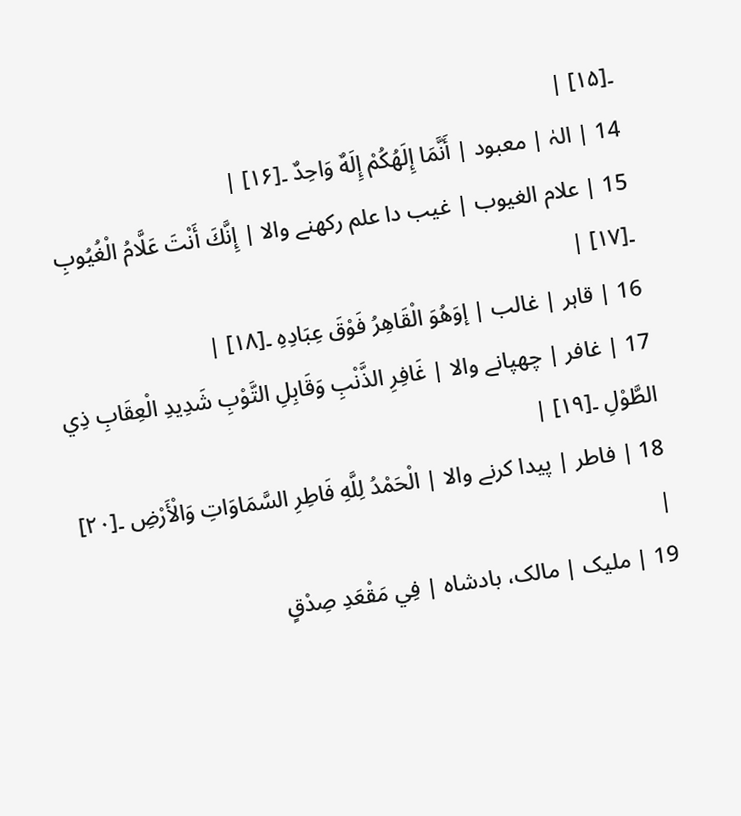۔[۱۵] |
14 | الہٰ | معبود | أَنَّمَا إِلَهُكُمْ إِلَهٌ وَاحِدٌ ۔[۱۶] |
15 | علام الغیوب | غیب دا علم رکھنے والا | إِنَّكَ أَنْتَ عَلَّامُ الْغُيُوبِ ۔[۱۷] |
16 | قاہر | غالب | إوَهُوَ الْقَاهِرُ فَوْقَ عِبَادِهِ ۔[۱۸] |
17 | غافر | چھپانے والا | غَافِرِ الذَّنْبِ وَقَابِلِ التَّوْبِ شَدِيدِ الْعِقَابِ ذِي الطَّوْلِ ۔[۱۹] |
18 | فاطر | پیدا کرنے والا | الْحَمْدُ لِلَّهِ فَاطِرِ السَّمَاوَاتِ وَالْأَرْضِ ۔[۲۰] |
19 | ملیک | مالک، بادشاہ | فِي مَقْعَدِ صِدْقٍ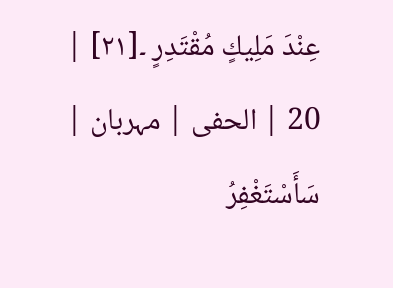عِنْدَ مَلِيكٍ مُقْتَدِرٍ ۔[۲۱] |
20 | الحفی | مہربان | سَأَسْتَغْفِرُ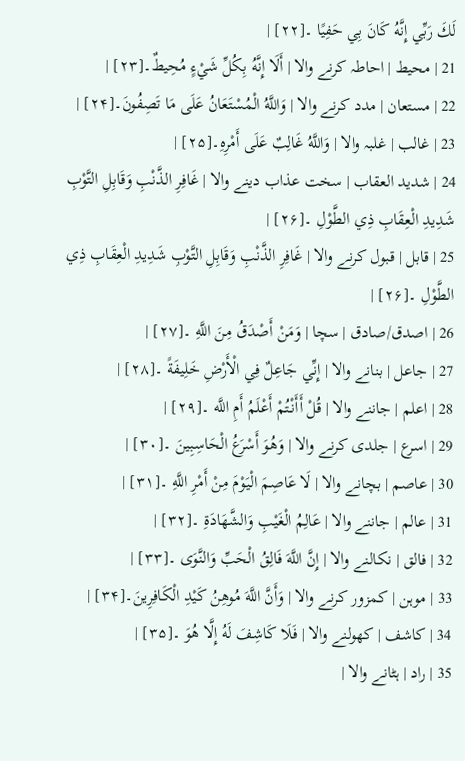لَكَ رَبِّي إِنَّهُ كَانَ بِي حَفِيًا ۔[۲۲] |
21 | محیط | احاطہ کرنے والا | أَلَا إِنَّهُ بِكُلِّ شَيْءٍ مُحِيطٌ۔[۲۳] |
22 | مستعان | مدد کرنے والا | وَاللَّهُ الْمُسْتَعَانُ عَلَى مَا تَصِفُونَ۔[۲۴] |
23 | غالب | غلبہ والا | وَاللَّهُ غَالِبٌ عَلَى أَمْرِهِ۔[۲۵] |
24 | شدید العقاب | سخت عذاب دینے والا | غَافِرِ الذَّنْبِ وَقَابِلِ التَّوْبِ شَدِيدِ الْعِقَابِ ذِي الطَّوْلِ ۔[۲۶] |
25 | قابل | قبول کرنے والا | غَافِرِ الذَّنْبِ وَقَابِلِ التَّوْبِ شَدِيدِ الْعِقَابِ ذِي الطَّوْلِ ۔[۲۶] |
26 | اصدق/صادق | سچا | وَمَنْ أَصْدَقُ مِنَ اللَّهِ ۔[۲۷] |
27 | جاعل | بنانے والا | إِنِّي جَاعِلٌ فِي الْأَرْضِ خَلِيفَةً ۔[۲۸] |
28 | اعلم | جاننے والا | قُلْ أَأَنْتُمْ أَعْلَمُ أَمِ اللَّه ۔[۲۹] |
29 | اسرع | جلدی کرنے والا | وَهُوَ أَسْرَعُ الْحَاسِبِينَ ۔[۳۰] |
30 | عاصم | بچانے والا | لَا عَاصِمَ الْيَوْمَ مِنْ أَمْرِ اللَّهِ ۔[۳۱] |
31 | عالم | جاننے والا | عَالِمُ الْغَيْبِ وَالشَّهَادَةِ ۔[۳۲] |
32 | فالق | نکالنے والا | إِنَّ اللَّهَ فَالِقُ الْحَبِّ وَالنَّوَى ۔[۳۳] |
33 | موہن | کمزور کرنے والا | وَأَنَّ اللَّهَ مُوهِنُ كَيْدِ الْكَافِرِينَ۔[۳۴] |
34 | کاشف | کھولنے والا | فَلَا كَاشِفَ لَهُ إِلَّا هُوَ ۔[۳۵] |
35 | راد | ہٹانے والا |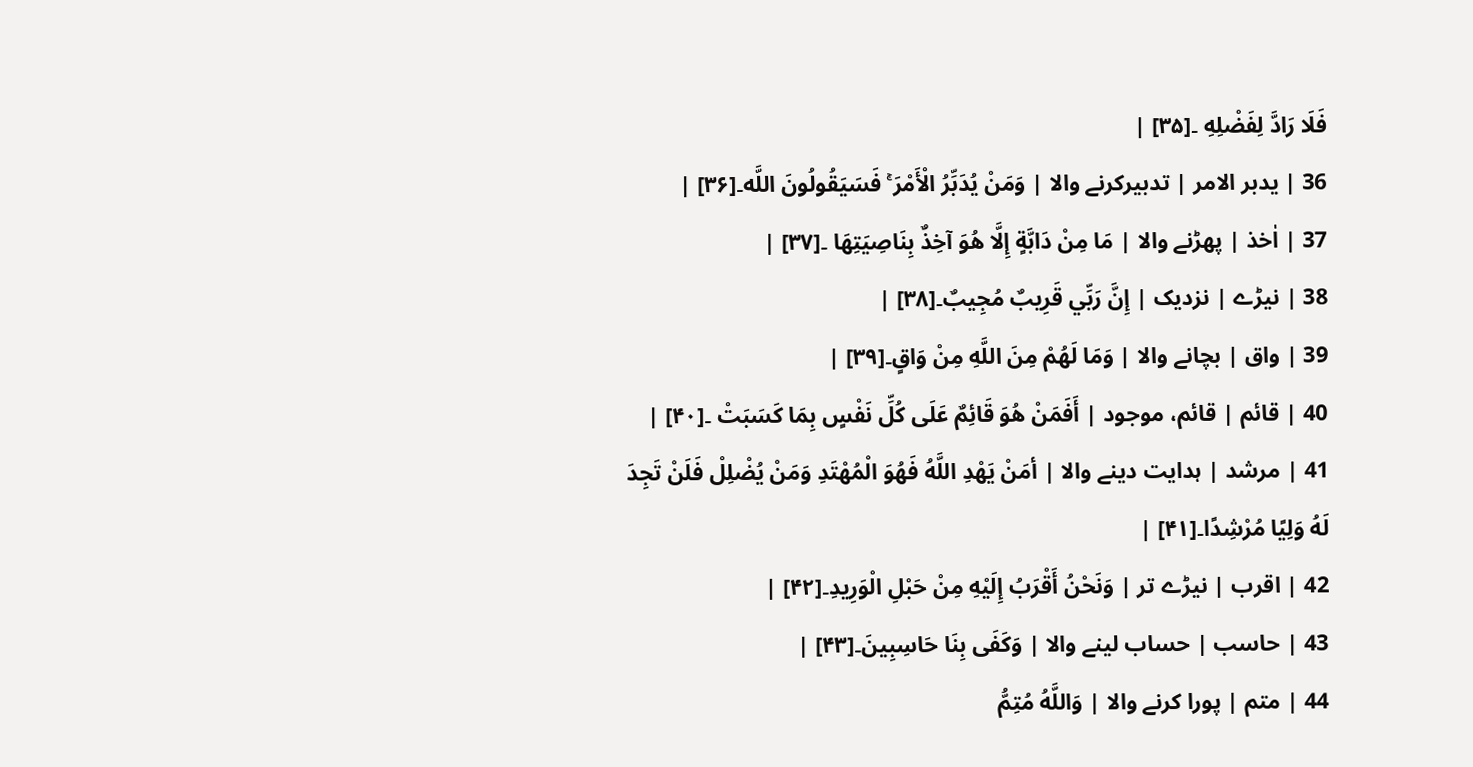فَلَا رَادَّ لِفَضْلِهِ ۔[۳۵] |
36 | یدبر الامر | تدبیرکرنے والا | وَمَنْ يُدَبِّرُ الْأَمْرَ ۚ فَسَيَقُولُونَ اللَّه۔[۳۶] |
37 | اٰخذ | پھڑنے والا | مَا مِنْ دَابَّةٍ إِلَّا هُوَ آخِذٌ بِنَاصِيَتِهَا ۔[۳۷] |
38 | نیڑے | نزدیک | إِنَّ رَبِّي قَرِيبٌ مُجِيبٌ۔[۳۸] |
39 | واق | بچانے والا | وَمَا لَهُمْ مِنَ اللَّهِ مِنْ وَاقٍ۔[۳۹] |
40 | قائم | قائم، موجود | أَفَمَنْ هُوَ قَائِمٌ عَلَى كُلِّ نَفْسٍ بِمَا كَسَبَتْ ۔[۴۰] |
41 | مرشد | ہدایت دینے والا | أمَنْ يَهْدِ اللَّهُ فَهُوَ الْمُهْتَدِ وَمَنْ يُضْلِلْ فَلَنْ تَجِدَ لَهُ وَلِيًا مُرْشِدًا۔[۴۱] |
42 | اقرب | نیڑے تر | وَنَحْنُ أَقْرَبُ إِلَيْهِ مِنْ حَبْلِ الْوَرِيدِ۔[۴۲] |
43 | حاسب | حساب لینے والا | وَكَفَى بِنَا حَاسِبِينَ۔[۴۳] |
44 | متم | پورا کرنے والا | وَاللَّهُ مُتِمُّ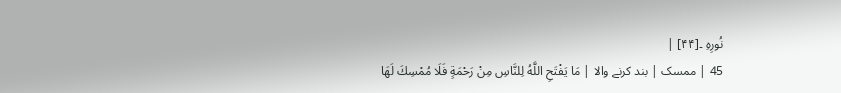نُورِهِ ۔[۴۴] |
45 | ممسک | بند کرنے والا | مَا يَفْتَحِ اللَّهُ لِلنَّاسِ مِنْ رَحْمَةٍ فَلَا مُمْسِكَ لَهَا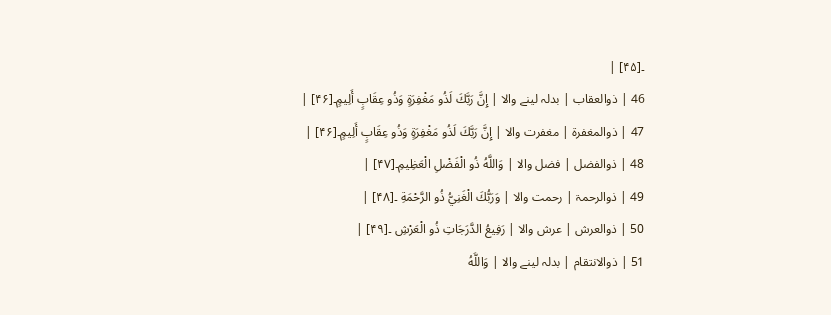۔[۴۵] |
46 | ذوالعقاب | بدلہ لینے والا | إِنَّ رَبَّكَ لَذُو مَغْفِرَةٍ وَذُو عِقَابٍ أَلِيمٍ۔[۴۶] |
47 | ذوالمغفرۃ | مغفرت والا | إِنَّ رَبَّكَ لَذُو مَغْفِرَةٍ وَذُو عِقَابٍ أَلِيمٍ۔[۴۶] |
48 | ذوالفضل | فضل والا | وَاللَّهُ ذُو الْفَضْلِ الْعَظِيمِ۔[۴۷] |
49 | ذوالرحمۃ | رحمت والا | وَرَبُّكَ الْغَنِيُّ ذُو الرَّحْمَةِ ۔[۴۸] |
50 | ذوالعرش | عرش والا | رَفِيعُ الدَّرَجَاتِ ذُو الْعَرْشِ ۔[۴۹] |
51 | ذوالانتقام | بدلہ لینے والا | وَاللَّهُ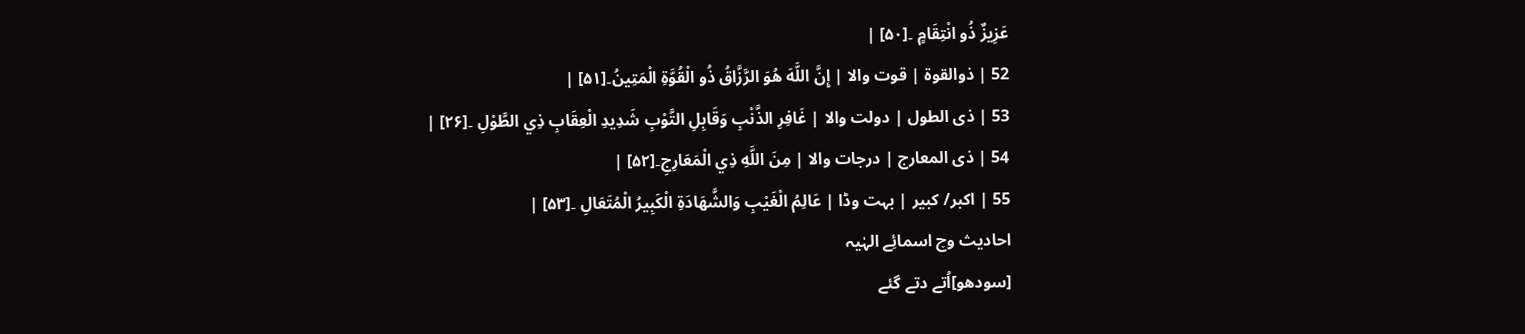عَزِيزٌ ذُو انْتِقَامٍ ۔[۵۰] |
52 | ذوالقوۃ | قوت والا | إِنَّ اللَّهَ هُوَ الرَّزَّاقُ ذُو الْقُوَّةِ الْمَتِينُ۔[۵۱] |
53 | ذی الطول | دولت والا | غَافِرِ الذَّنْبِ وَقَابِلِ التَّوْبِ شَدِيدِ الْعِقَابِ ذِي الطَّوْلِ ۔[۲۶] |
54 | ذی المعارج | درجات والا | مِنَ اللَّهِ ذِي الْمَعَارِجِ۔[۵۲] |
55 | اکبر/ کبیر | بہت وڈا | عَالِمُ الْغَيْبِ وَالشَّهَادَةِ الْكَبِيرُ الْمُتَعَالِ ۔[۵۳] |
احادیث وچ اسمائِے الہٰیہ
[سودھو]اُتے دتے گئے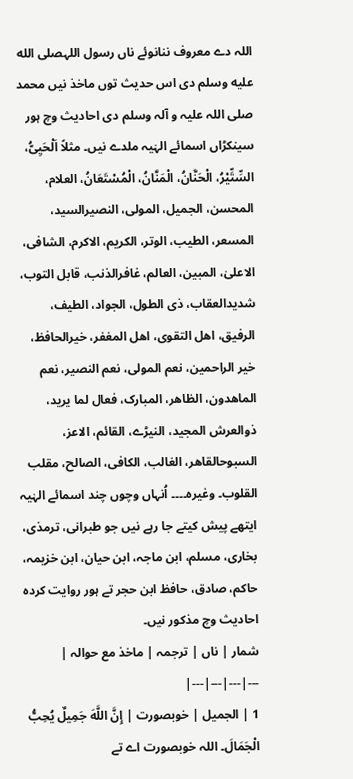اللہ دے معروف ننانوئے ناں رسول اللہصلى الله عليه وسلم دی اس حدیث توں ماخذ نيں محمد صلی اللہ علیہ و آلہ وسلم دی احادیث وچ ہور سینکڑاں اسمائے الہٰیہ ملدے نيں۔ مثلاً اَلْحَیِیُّ، السِّتِّیْرُ، الْحَنَّانُ، الْمَنَّانُ، الْمُسْتَعَانُ، العلام، المحسن، الجمیل، المولی، النصیرالسید، المسعر، الطیب، الوتر، الکریم، الاکرم، الشافی، الاعلیٰ، المبین، العالم، غافرالذنب، قابل التوب، شدیدالعقاب، ذی الطول، الجواد، الطیف، الرفیق، اھل التقوی، اھل المغفر، خیرالحافظ، خیر الراحمین، نعم المولی، نعم النصیر، نعم الماھدون، الظاھر، المبارک، فعال لما یرید، ذوالعرش المجید، النیڑے، القائم، الاعز، السبوحالقاھر، الغالب، الکافی، الصالح، مقلب القلوب۔ وغیرہ۔۔۔۔ اُنہاں وچوں چند اسمائے الہٰیہ ایتھے پیش کیتے جا رہے نيں جو طبرانی، ترمذی، بخاری، مسلم، ابن ماجہ، ابن حیان، ابن خزیمہ، حاکم، صادق، حافظ ابن حجر تے ہور روایت کردہ احادیث وچ مذکور نيں۔
شمار | ناں | ترجمہ | ماخذ مع حوالہ |
---|---|---|---|
1 | الجميل | خوبصورت | إِنَّ اللَّهَ جَمِيلٌ يُحِبُّ الْجَمَالَ۔ اللہ خوبصورت اے تے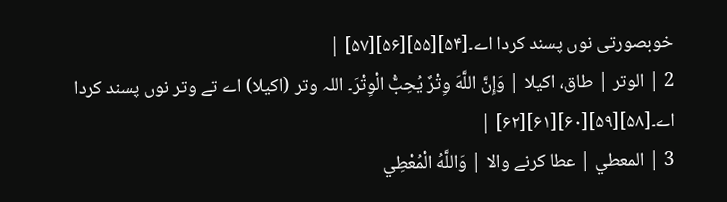خوبصورتی نوں پسند کردا اے۔[۵۴][۵۵][۵۶][۵۷] |
2 | الوتر | طاق، اکیلا | وَإِنَّ اللَّهَ وِتْرٌ يُحِبُّ الْوِتْرَ۔ اللہ وتر (اکیلا) اے تے وتر نوں پسند کردا اے۔[۵۸][۵۹][۶۰][۶۱][۶۲] |
3 | المعطي | عطا کرنے والا | وَاللَّهُ الْمُعْطِي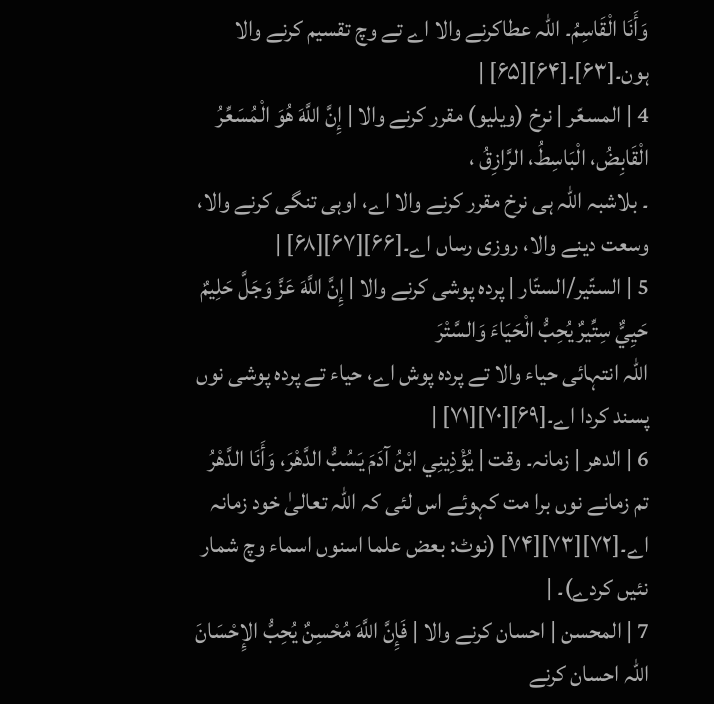وَأَنَا الْقَاسِمُ۔ اللہ عطاکرنے والا اے تے وچ تقسیم کرنے والا ہون۔[۶۳]۔[۶۴][۶۵] |
4 | المسعّر | نرخ (ویلیو) مقرر کرنے والا | إِنَّ اللَّهَ هُوَ الْمُسَعِّرُ الْقَابِضُ، الْبَاسِطُ، الرَّازِقُ ،
۔ بلاشبہ اللہ ہی نرخ مقرر کرنے والا اے، اوہی تنگی کرنے والا، وسعت دینے والا، روزی رساں اے۔[۶۶][۶۷][۶۸] |
5 | الستّیر/الستّار | پردہ پوشی کرنے والا | إِنَّ اللَّهَ عَزَّ وَجَلَّ حَلِيمٌ حَيِيٌّ سِتِّيرٌ يُحِبُّ الْحَيَاءَ وَالسَّتْرَ
اللہ انتہائی حیاء والا تے پردہ پوش اے، حیاء تے پردہ پوشی نوں پسند کردا اے۔[۶۹][۷۰][۷۱] |
6 | الدھر | زمانہ۔ وقت | يُؤْذِينِي ابْنُ آدَمَ يَسُبُّ الدَّهْرَ، وَأَنَا الدَّهْرُ
تم زمانے نوں برا مت کہوئے اس لئی کہ اللہ تعالیٰ خود زمانہ اے۔[۷۲][۷۳][۷۴] (نوٹ: بعض علما اسنوں اسماء وچ شمار نئيں کردے)۔ |
7 | المحسن | احسان کرنے والا | فَإِنَّ اللَّهَ مُحْسِنٌ يُحِبُّ الإِحْسَانَ
اللہ احسان کرنے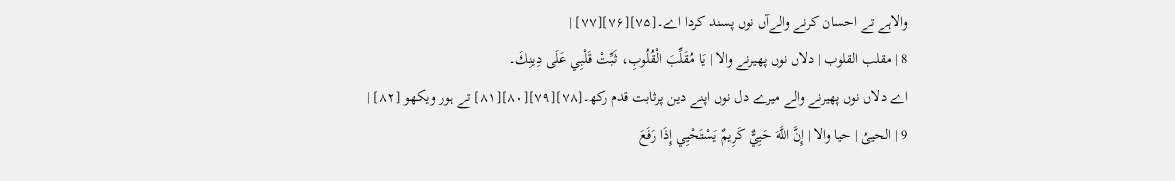والاہے تے احسان کرنے والےآں نوں پسند کردا اے۔[۷۵][۷۶][۷۷] |
8 | مقلب القلوب | دلاں نوں پھيرنے والا | يَا مُقَلِّبَ الْقُلُوبِ، ثَبِّتْ قَلْبِي عَلَى دِينِكَ۔
اے دلاں نوں پھيرنے والے ميرے دل نوں اپنے دين پرثابت قدم رکھ۔[۷۸][۷۹][۸۰][۸۱] تے ہور ویکھو [۸۲] |
9 | الحییُ | حیا والا | إِنَّ اللَّهَ حَيِيٌّ كَرِيمٌ يَسْتَحْيِي إِذَا رَفَعَ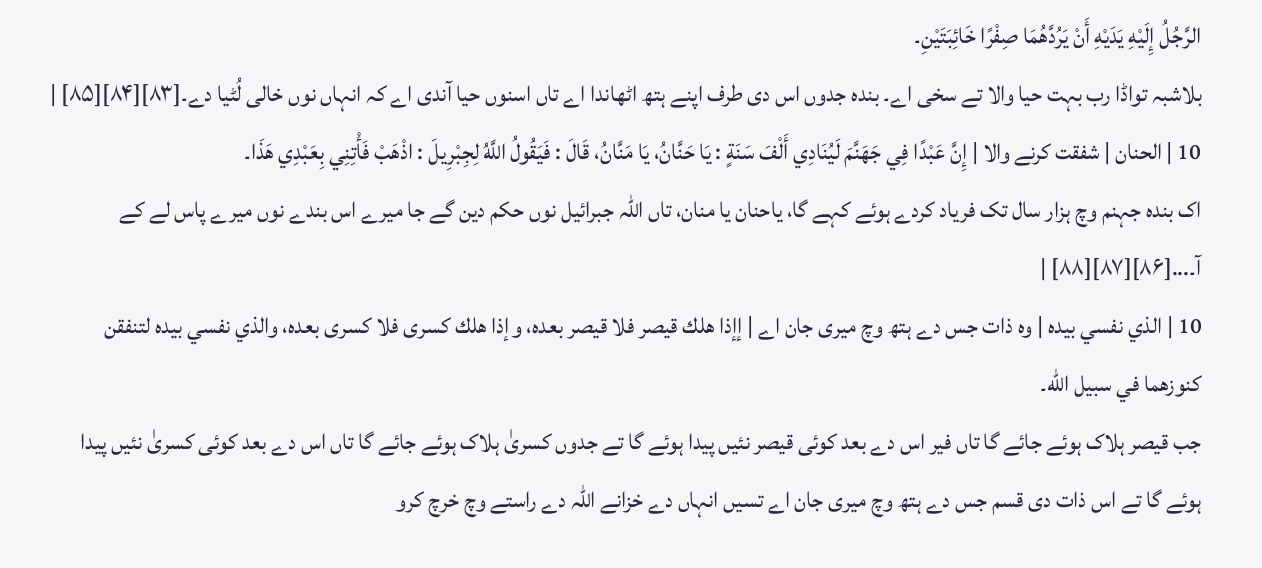الرَّجُلُ إِلَيْهِ يَدَيْهِ أَنْ يَرُدَّهُمَا صِفْرًا خَائِبَتَيْنِ۔
بلاشبہ تواڈا رب بہت حیا والا تے سخی اے۔ بندہ جدوں اس دی طرف اپنے ہتھ اٹھاندا اے تاں اسنوں حیا آندی اے کہ انہاں نوں خالی لُٹیا دے۔[۸۳][۸۴][۸۵] |
10 | الحنان | شفقت کرنے والا | إِنَّ عَبْدًا فِي جَهَنَّمَ لَيُنَادِي أَلْفَ سَنَةٍ : يَا حَنَّانُ، يَا مَنَّانُ، قَالَ : فَيَقُولُ اللَّهُ لِجِبْرِيلَ : اذْهَبْ فَأْتِنِي بِعَبْدِي هَذَا۔
اک بندہ جہنم وچ ہزار سال تک فریاد کردے ہوئے کہے گا، یاحنان یا منان، تاں اللہ جبرائیل نوں حکم دین گے جا میرے اس بندے نوں میرے پاس لے کے آ۔...[۸۶][۸۷][۸۸] |
10 | الذي نفسي بيده | وہ ذات جس دے ہتھ وچ میری جان اے | إإذا هلك قيصر فلا قيصر بعده، وإذا هلك كسرى فلا كسرى بعده، والذي نفسي بيده لتنفقن كنوزهما في سبيل الله۔
جب قیصر ہلاک ہوئے جائے گا تاں فیر اس دے بعد کوئی قیصر نئيں پیدا ہوئے گا تے جدوں کسریٰ ہلاک ہوئے جائے گا تاں اس دے بعد کوئی کسریٰ نئيں پیدا ہوئے گا تے اس ذات دی قسم جس دے ہتھ وچ میری جان اے تسيں انہاں دے خزانے اللہ دے راستے وچ خرچ کرو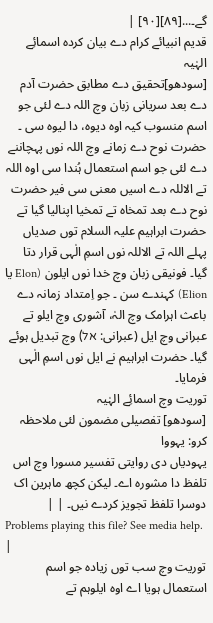گے۔...[۸۹][۹۰] |
قدیم انبیائے کرام دے بیان کردہ اسمائِے الہٰیہ
[سودھو]تحقیق دے مطابق حضرت آدم دے بعد سریانی زبان وچ اللہ دے لئی جو اسم منسوب کیہ اوہ دیوہ، دا لیوہ سی ۔ حضرت نوح دے زمانے وچ اللہ نوں پہچاننے دے لئی جو اسم استعمال ہُندا سی اوہ اللہ تے الاللہ دے اسيں معنی سی فیر حضرت نوح دے بعد تمخاہ تے تمخیا اپنالیا گیا تے حضرت ابراہیم علیہ السلام توں صدیاں پہلے اللہ تے الاللہ نوں اسمِ الٰہی قرار دتا گیا۔ فونیقی زبان وچ خدا نوں ایلون (Elon یا Elion) کہندے سن ۔ جو اِمتداد زمانہ دے باعث اہرامک وچ الہٰ، آشوری وچ ایلو تے عبرانی وچ ایل (عبرانی: אל) وچ تبدیل ہوئے گیا۔ حضرت ابراہیم نے ایل نوں اسمِ الٰہی فرمایا۔
توریت وچ اسمائِے الہٰیہ
[سودھو] تفصیلی مضمون لئی ملاحظہ کرو: یہووا
یہودیاں دی روايتی تفسیر مسورا وچ اس تلفظ دا مشورہ اے۔ لیکن کچھ ماہرین اک دوسرا تلفظ تجویز کردے نيں۔ | |
Problems playing this file? See media help. |
توریت وچ سب توں زیادہ جو اسم استعمال ہويا اے اوہ ایلوہم تے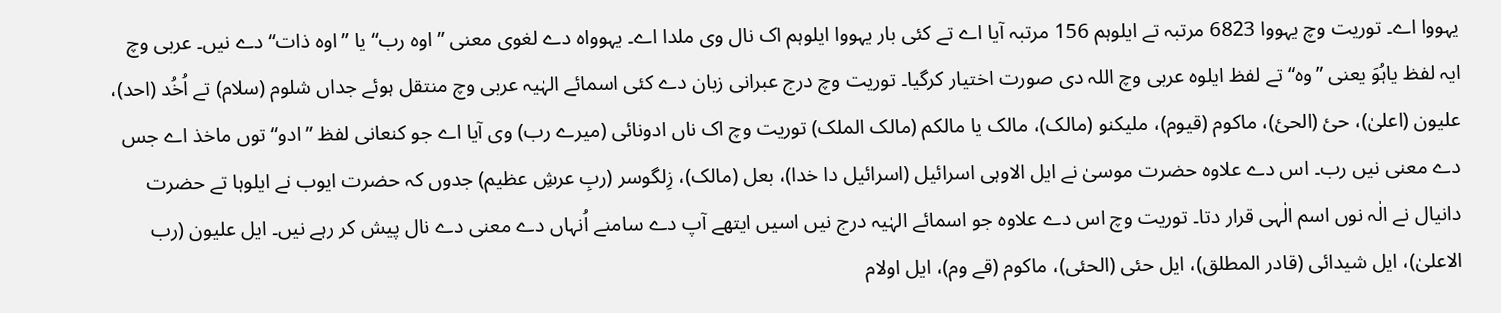یہووا اے۔ توریت وچ یہووا 6823 مرتبہ تے ایلوہم 156 مرتبہ آیا اے تے کئی بار یہووا ایلوہم اک نال وی ملدا اے۔ یہوواہ دے لغوی معنی ”اوہ رب“ یا ”اوہ ذات“ دے نيں۔ عربی وچ ایہ لفظ یاہُوَ یعنی ”وہ“ تے لفظ ایلوہ عربی وچ اللہ دی صورت اختیار کرگیا۔ توریت وچ درج عبرانی زبان دے کئی اسمائے الہٰیہ عربی وچ منتقل ہوئے جداں شلوم (سلام) تے اُخُد (احد)، علیون (اعلیٰ)، حئ (الحئ)، ماکوم (قیوم)، ملیکنو (مالک)، مالک یا مالکم (مالک الملک) توریت وچ اک ناں ادونائی (میرے رب) وی آیا اے جو کنعانی لفظ ”ادو“ توں ماخذ اے جس دے معنی نيں رب۔ اس دے علاوہ حضرت موسیٰ نے ایل الاوہی اسرائیل (اسرائیل دا خدا)، بعل (مالک)، زِلگوسر (ربِ عرشِ عظیم) جدوں کہ حضرت ایوب نے ایلوہا تے حضرت دانیال نے الٰہ نوں اسم الٰہی قرار دتا۔ توریت وچ اس دے علاوہ جو اسمائے الہٰیہ درج نيں اسيں ایتھے آپ دے سامنے اُنہاں دے معنی دے نال پیش کر رہے نيں۔ ایل علیون (رب الاعلیٰ)، ایل شیدائی (قادر المطلق)، ایل حئی (الحئی)، ماکوم (قے وم)، ایل اولام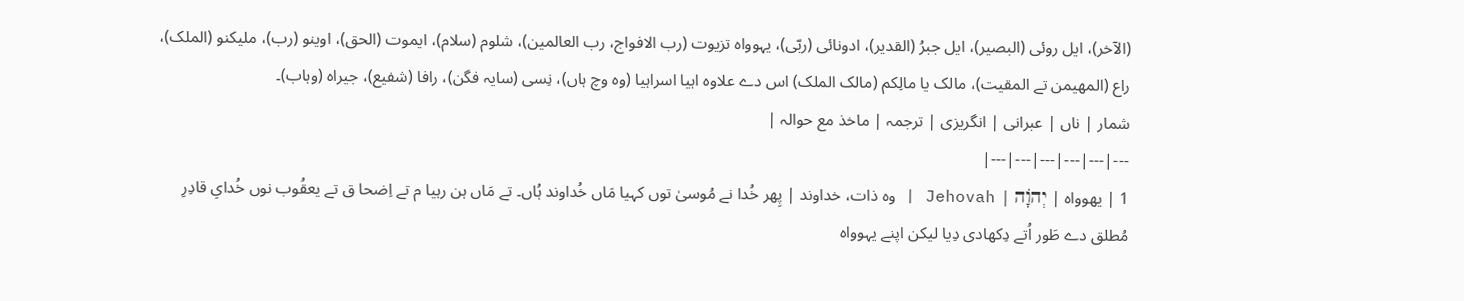(الآخر)، ایل روئی (البصیر)، ایل جبرُ (القدیر)، ادونائی (ربّی)، یہوواہ تزیوت (رب الافواج، رب العالمین)، شلوم (سلام)، ایموت (الحق)، اوینو (رب)، ملیکنو (الملک)، راع (المھیمن تے المقیت)، مالک یا مالِکم (مالک الملک) اس دے علاوہ اہیا اسراہیا (وہ وچ ہاں)، نِسی (سایہ فگن)، رافا (شفیع)، جیراہ (وہاب)۔
شمار | ناں | عبرانی | انگریزی | ترجمہ | ماخذ مع حوالہ |
---|---|---|---|---|---|
1 | یهوواہ | יְהֹוָה | Jehovah | وہ ذات، خداوند | پِھر خُدا نے مُوسیٰ توں کہیا مَاں خُداوند ہُاں۔ تے مَاں ہن رہیا م تے اِضحا ق تے یعقُوب نوں خُدایِ قادِرِ مُطلق دے طَور اُتے دِکھادی دِیا لیکن اپنے یہوواہ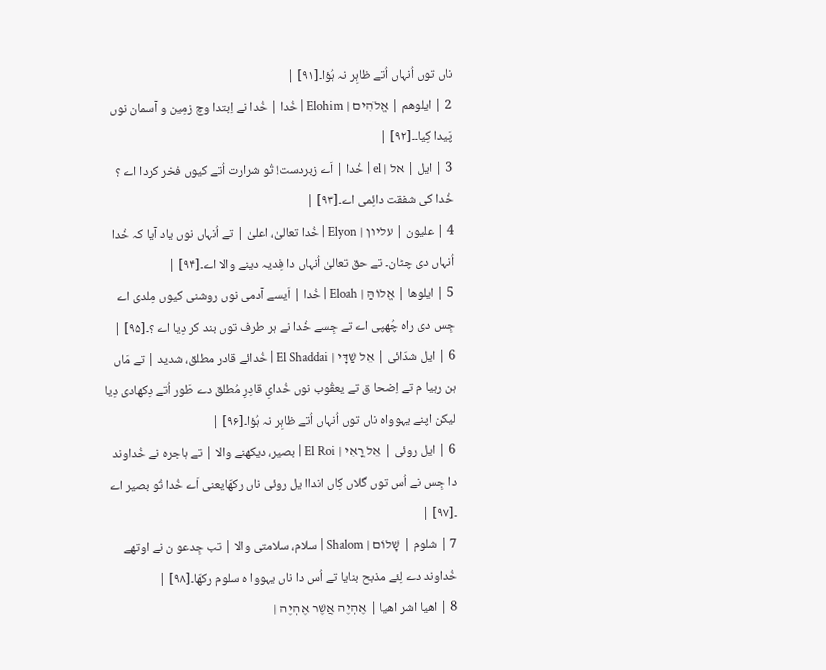ناں توں اُنہاں اُتے ظاہِر نہ ہُؤا۔[۹۱] |
2 | ایلوهم | אֱלֹהִים | Elohim | خُدا | خُدا نے اِبتدا وچ زمِین و آسمان نوں پَیدا کِیا۔۔[۹۲] |
3 | ایل | אל | el | خُدا | اَے زبردست! تُو شرارت اُتے کیوں فخر کردا اے ؟ خُدا کی شفقت دائِمی اے۔[۹۳] |
4 | علیون | עליון | Elyon | خُدا تعالیٰ، اعلیٰ | تے اُنہاں نوں یاد آیا کہ خُدا اُنہاں دی چٹان۔ تے حق تعالیٰ اُنہاں دا فِدیہ دینے والا اے۔[۹۴] |
5 | ایلوها | אֱלוֹהַּ | Eloah | خُدا | اَیسے آدمی نوں روشنی کیوں مِلدی اے جِس دی راہ چُھپی اے تے جِسے خُدا نے ہر طرف توں بند کر دِیا اے ؟۔[۹۵] |
6 | ایل شدّائی | אֵל שַׁדָּי | El Shaddai | خُدائے قادر مطلق، شدید | تے مَاں ہن رہیا م تے اِضحا ق تے یعقُوب نوں خُدایِ قادِرِ مُطلق دے طَور اُتے دِکھادی دِیا لیکن اپنے یہوواہ ناں توں اُنہاں اُتے ظاہِر نہ ہُؤا۔[۹۶] |
6 | ایل روئی | אֵל רֳאִי | El Roi | بصیر، دیکھنے والا | تے ہاجرہ نے خُداوند دا جِس نے اُس توں گلاں کِاں انداا یل روئی ناں رکھّایعنی اَے خُدا تُو بصیر اے ۔[۹۷] |
7 | شلوم | שָׁלוֹם | Shalom | سلام، سلامتی والا | تب جِدعو ن نے اوتھے خُداوند دے لِئے مذبح بنایا تے اُس دا ناں یہووا ہ سلوم رکھّا۔[۹۸] |
8 | اهیا اشر اهیا | אֶהְיֶה אֲשֶׁר אֶהְיֶה |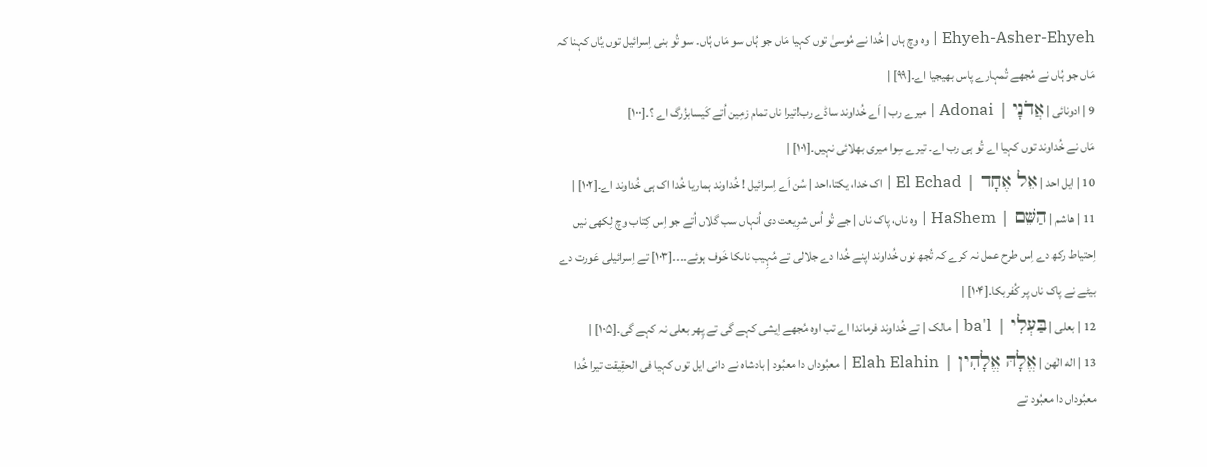Ehyeh-Asher-Ehyeh | وہ وچ ہاں | خُدا نے مُوسیٰ توں کہیا مَاں جو ہُاں سو مَاں ہُاں۔ سو تُو بنی اِسرائیل توں یُاں کہنا کہ مَاں جو ہُاں نے مُجھے تُمہارے پاس بھیجیا اے۔[۹۹] |
9 | ادونائی | אֲדֹנָי | Adonai | میرے رب | اَے خُداوند ساڈے رب!تیرا ناں تمام زمِین اُتے کَیسابزُرگ اے ؟۔[۱۰۰]
مَاں نے خُداوند توں کہیا اے تُو ہی رب اے۔ تیرے سِوا میری بھلائی نہيں۔[۱۰۱] |
10 | ایل احد | אֵל אֶחָד | El Echad | اک خدا، یکتا،احد | سُن اَے اِسرائیل ! خُداوند ہماریا خُدا اک ہی خُداوند اے۔[۱۰۲] |
11 | هاشم | הַשֵּׁם | HaShem | وہ ناں، پاک ناں | جے تُو اُس شرِیعت دی اُنہاں سب گلاں اُتے جو اِس کِتاب وچ لِکھی نيں اِحتیاط رکھ دے اِس طرح عمل نہ کرے کہ تُجھ نوں خُداوند اپنے خُدا دے جلالی تے مُہِیب ناںکا خَوف ہوئے۔۔۔۔[۱۰۳] تے اِسرائیلی عَورت دے بیٹے نے پاک ناں پر کُفربکا۔[۱۰۴] |
12 | بعلی | בַּעְלִי | ba'l | مالک | تے خُداوند فرماندا اے تب اوہ مُجھے اِیشی کہے گی تے پِھر بعلی نہ کہے گی۔[۱۰۵] |
13 | اله الٰهن | אֱלָהּ אֱלָהִין | Elah Elahin | معبُوداں دا معبُود | بادشاہ نے دانی ایل توں کہیا فی الحقِیقت تیرا خُدا معبُوداں دا معبُود تے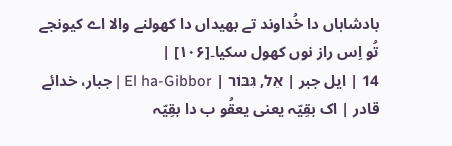بادشاہاں دا خُداوند تے بھیداں دا کھولنے والا اے کیونجے تُو اِس راز نوں کھول سکیا۔[۱۰۶] |
14 | ایل جبر | אֵל, גִּבּוֹר | El ha-Gibbor | جبار، خدائے قادر | اک بقِیّہ یعنی یعقُو ب دا بقِیّہ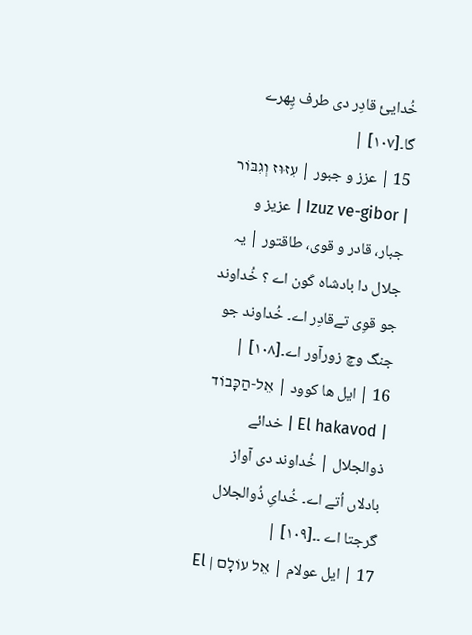خُدایئ قادِر دی طرف پِھرے گا۔[۱۰۷] |
15 | عزز و جبور | עִזּוּז וְגִבּוֹר | Izuz ve-gibor | عزیز و جبار، قادر و قوی، طاقتور | یہ جلال دا بادشاہ کَون اے ؟ خُداوند جو قوِی تےقادِر اے۔ خُداوند جو جنگ وچ زورآور اے۔[۱۰۸] |
16 | ایل ها کوود | אֵל-הַכָּבוֹד | El hakavod | خدائے ذوالجلال | خُداوند دی آواز بادلاں اُتے اے۔ خُدایِ ذُوالجلال گرجتا اے ۔۔[۱۰۹] |
17 | ایل عولام | אֵל עוֹלָם | El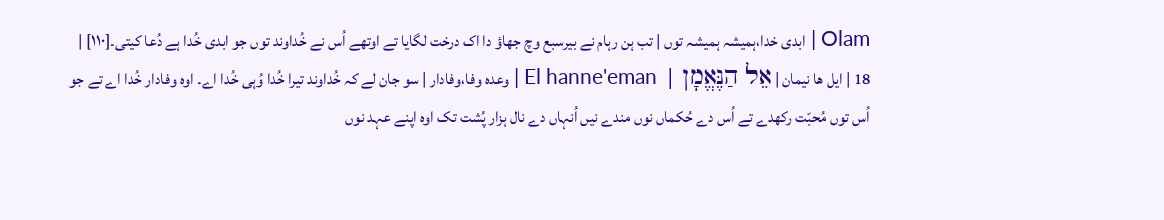Olam | ابدی خدا،ہمیشہ ہمیشہ توں | تب ہن رہام نے بیرسبع وچ جھاؤ دا اک درخت لگایا تے اوتھے اُس نے خُداوند توں جو ابدی خُدا ہے دُعا کيتی۔[۱۱۰] |
18 | ایل ها نیمان | אֵל הַנֶּאֱמָן | El hanne'eman | وعدہ وفا،وفادار | سو جان لے کہ خُداوند تیرا خُدا وُہی خُدا اے۔ اوہ وفادار خُدا اے تے جو اُس توں مُحبّت رکھدے تے اُس دے حُکماں نوں مندے نيں اُنہاں دے نال ہزار پُشت تک اوہ اپنے عہد نوں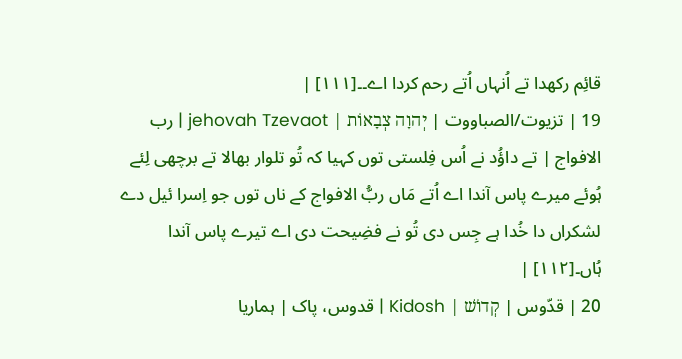قائِم رکھدا تے اُنہاں اُتے رحم کردا اے۔۔[۱۱۱] |
19 | تزیوت/الصباووت | יְהוָה צְבָאוֹת | jehovah Tzevaot | رب الافواج | تے داؤُد نے اُس فِلستی توں کہیا کہ تُو تلوار بھالا تے برچھی لِئے ہُوئے میرے پاس آندا اے اُتے مَاں ربُّ الافواج کے ناں توں جو اِسرا ئیل دے لشکراں دا خُدا ہے جِس دی تُو نے فضِیحت دی اے تیرے پاس آندا ہُاں۔[۱۱۲] |
20 | قدّوس | קְדוֹשׁ | Kidosh | قدوس، پاک | ہماریا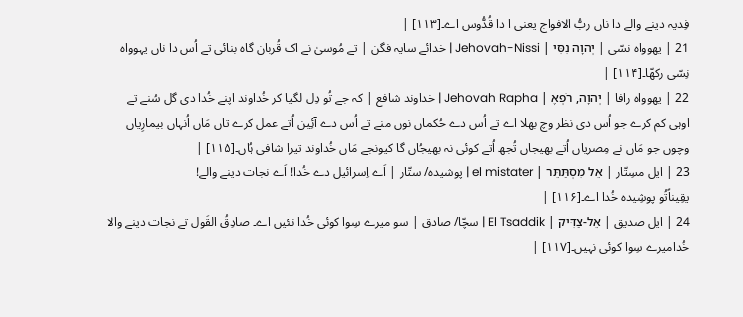فِدیہ دینے والے دا ناں ربُّ الافواج یعنی ا دا قُدُّوس اے۔[۱۱۳] |
21 | یهوواہ نسّی | יְהוָה נִסִּי | Jehovah-Nissi | خدائے سایہ فگن | تے مُوسیٰ نے اک قُربان گاہ بنائی تے اُس دا ناں یہوواہ نِسّی رکھّا۔[۱۱۴] |
22 | یهوواہ رافا | יְהוָה, רֹפְאֶ | Jehovah Rapha | خداوند شافع | کہ جے تُو دِل لگیا کر خُداوند اپنے خُدا دی گل سُنے تے اوہی کم کرے جو اُس دی نظر وچ بھلا اے تے اُس دے حُکماں نوں منے تے اُس دے آئِین اُتے عمل کرے تاں مَاں اُنہاں بیمارِیاں وچوں جو مَاں نے مِصریاں اُتے بھیجاں تُجھ اُتے کوئی نہ بھیجُاں گا کیونجے مَاں خُداوند تیرا شافی ہُاں۔[۱۱۵] |
23 | ایل مسِتّار | אֵל מִסְתַּתֵּר | el mistater | پوشیدہ/ ستّار | اَے اِسرائیل دے خُدا! اَے نجات دینے والے!
یقِیناًتُو پوشِیدہ خُدا اے۔[۱۱۶] |
24 | ایل صدیق | אֵל-צַדִּיק | El Tsaddik | سچّا/ صادق | سو میرے سِوا کوئی خُدا نئيں اے۔ صادِقُ القَول تے نجات دینے والا خُدامیرے سِوا کوئی نہيں۔[۱۱۷] |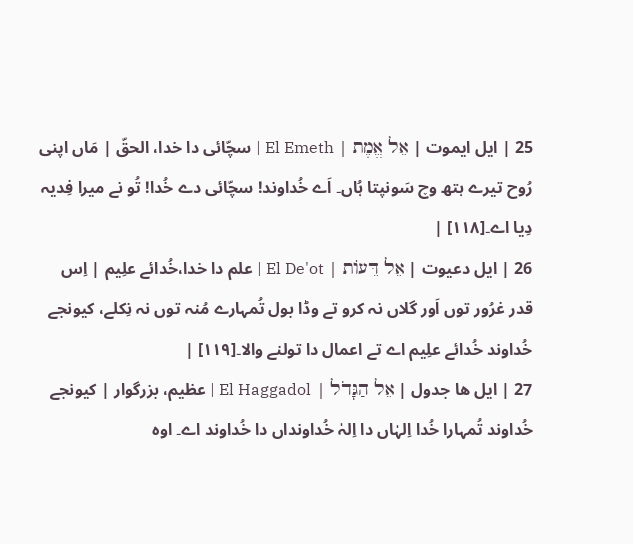25 | ایل ایموت | אֵל אֱמֶת | El Emeth | سچّائی دا خدا، الحقّ | مَاں اپنی رُوح تیرے ہتھ وچ سَونپتا ہُاں۔ اَے خُداوند! سچّائی دے خُدا! تُو نے میرا فِدیہ دِیا اے۔[۱۱۸] |
26 | ایل دعیوت | אֵל דֵּעוֹת | El De'ot | علم دا خدا،خُدائے علِیم | اِس قدر غرُور توں اَور گلاں نہ کرو تے وڈا بول تُمہارے مُنہ توں نہ نِکلے، کیونجے خُداوند خُدائے علِیم اے تے اعمال دا تولنے والا۔[۱۱۹] |
27 | ایل ها جدول | אֵל הַגָּדֹל | El Haggadol | عظیم، بزرگوار | کیونجے خُداوند تُمہارا خُدا اِلہٰاں دا اِلہٰ خُداونداں دا خُداوند اے۔ اوہ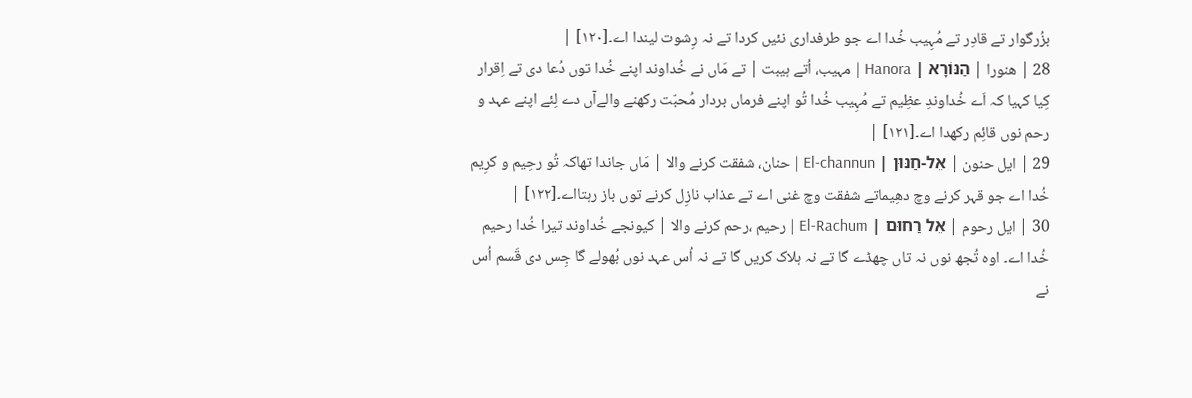بزُرگوار تے قادِر تے مُہِیب خُدا اے جو طرفداری نئيں کردا تے نہ رِشوت لیندا اے۔[۱۲۰] |
28 | هنورا | הַנּוֹרָא | Hanora | مہیب، اُتے ہیبت | تے مَاں نے خُداوند اپنے خُدا توں دُعا دی تے اِقرار کِیا کہیا کہ اَے خُداوندِ عظِیم تے مُہِیب خُدا تُو اپنے فرماں بردار مُحبّت رکھنے والےآں دے لِئے اپنے عہد و رحم نوں قائِم رکھدا اے۔[۱۲۱] |
29 | ایل حنون | אֵל-חַנּוּן | El-channun | حنان، شفقت کرنے والا | مَاں جاندا تھاکہ تُو رحِیم و کرِیم خُدا اے جو قہر کرنے وچ دھِیماتے شفقت وچ غنی اے تے عذاب نازِل کرنے توں باز رہتااے۔[۱۲۲] |
30 | ایل رحوم | אֵל רַחוּם | El-Rachum | رحیم ،رحم کرنے والا | کیونجے خُداوند تیرا خُدا رحیم خُدا اے۔ اوہ تُجھ نوں نہ تاں چھڈے گا تے نہ ہلاک کريں گا تے نہ اُس عہد نوں بُھولے گا جِس دی قَسم اُس نے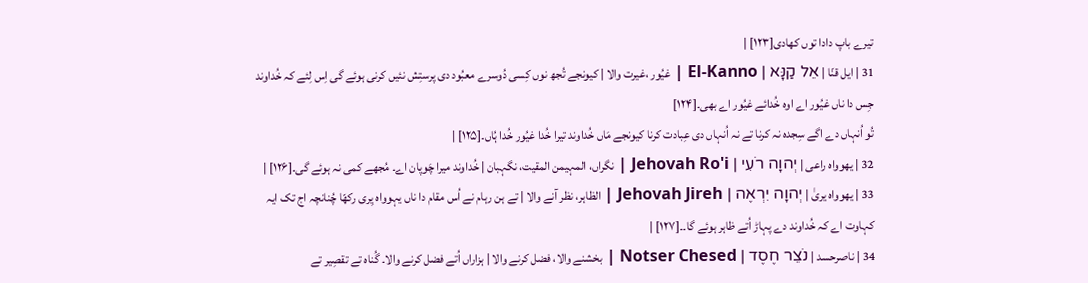تیرے باپ دادا توں کھادی[۱۲۳] |
31 | ایل قنّا | אֵל קַנָּא | El-Kanno | غیُور ،غیرت والا | کیونجے تُجھ نوں کِسی دُوسرے معبُود دی پرستِش نئيں کرنی ہوئے گی اِس لِئے کہ خُداوند جِس دا ناں غیُور اے اوہ خُدائے غیُور اے بھی۔[۱۲۴]
تُو اُنہاں دے اگے سِجدہ نہ کرنا تے نہ اُنہاں دی عِبادت کرنا کیونجے مَاں خُداوند تیرا خُدا غیُور خُدا ہُاں۔[۱۲۵] |
32 | یهوواه راعی | יְהוָה רֹעִי | Jehovah Ro'i | نگراں، المہیمن المقیت، نگہبان | خُداوند میرا چَوپان اے۔ مُجھے کمی نہ ہوئے گی۔[۱۲۶] |
33 | یهوواه یریٰ | יְהוָה יִרְאֶה | Jehovah Jireh | الظاہر، نظر آنے والا | تے ہن رہام نے اُس مقام دا ناں یہوواہ یِری رکھّا چُنانچہ اج تک ایہ کہاوت اے کہ خُداوند دے پہاڑ اُتے ظاہر ہوئے گا۔۔[۱۲۷] |
34 | ناصرحسد | נֹצֵר חֶסֶד | Notser Chesed | بخشنے والا، فضل کرنے والا | ہزاراں اُتے فضل کرنے والا۔ گُناہ تے تقصِیر تے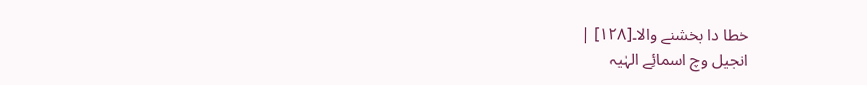خطا دا بخشنے والا۔[۱۲۸] |
انجیل وچ اسمائِے الہٰیہ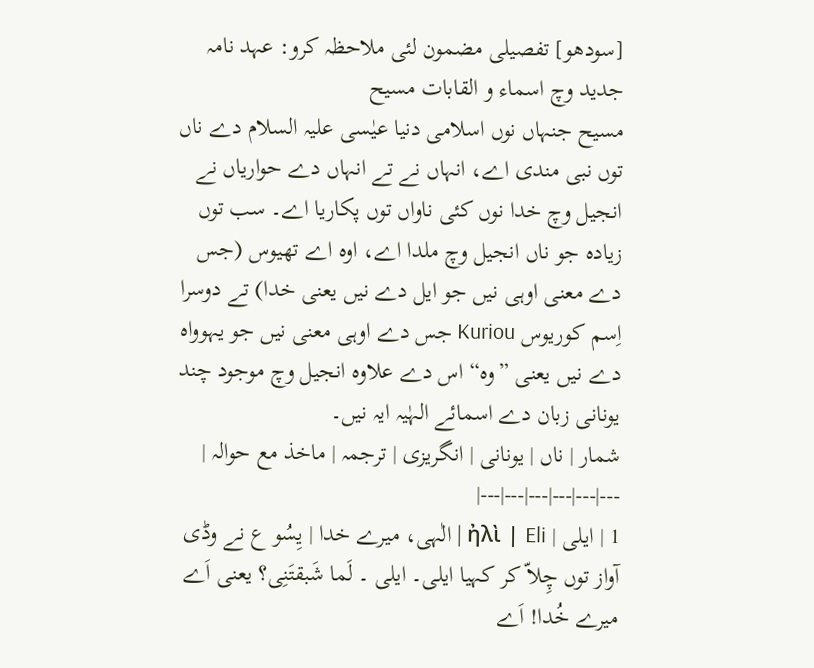[سودھو] تفصیلی مضمون لئی ملاحظہ کرو: عہد نامہ جدید وچ اسماء و القابات مسیح
مسیح جنہاں نوں اسلامی دنیا عیٰسی علیہ السلام دے ناں توں نبی مندی اے، انہاں نے تے انہاں دے حواریاں نے انجیل وچ خدا نوں کئی ناواں توں پکاریا اے۔ سب توں زیادہ جو ناں انجیل وچ ملدا اے، اوہ اے تھیوس (جس دے معنی اوہی نيں جو ایل دے نيں یعنی خدا) تے دوسرا اِسم کوریوس Kuriou جس دے اوہی معنی نيں جو یہوواہ دے نيں یعنی ”وہ“ اس دے علاوہ انجیل وچ موجود چند یونانی زبان دے اسمائے الہٰیہ ایہ نيں۔
شمار | ناں | یونانی | انگریزی | ترجمہ | ماخذ مع حوالہ |
---|---|---|---|---|---|
1 | ایلی | ἠλὶ | Eli | الٰہی، میرے خدا | یِسُو ع نے وڈی آواز توں چِلاّ کر کہیا ایلی۔ ایلی ۔ لَما شَبقتَنِی؟ یعنی اَے میرے خُدا! اَے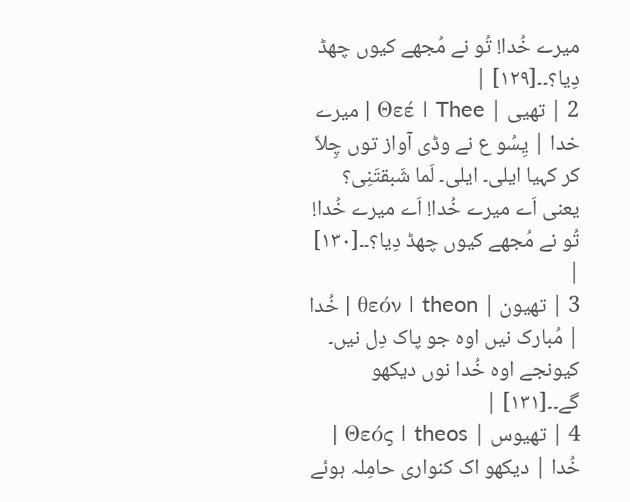میرے خُدا! تُو نے مُجھے کیوں چھڈ دِیا؟۔۔[۱۲۹] |
2 | تهیی | Θεέ | Thee | میرے خدا | یِسُو ع نے وڈی آواز توں چِلاّ کر کہیا ایلی۔ ایلی۔ لَما شَبقتَنِی؟ یعنی اَے میرے خُدا! اَے میرے خُدا! تُو نے مُجھے کیوں چھڈ دِیا؟۔۔[۱۳۰] |
3 | تهیون | θεόν | theon | خُدا | مُبارک نيں اوہ جو پاک دِل نيں۔ کیونجے اوہ خُدا نوں دیکھو گے۔۔[۱۳۱] |
4 | تهیوس | Θεός | theos | خُدا | دیکھو اک کنواری حامِلہ ہوئے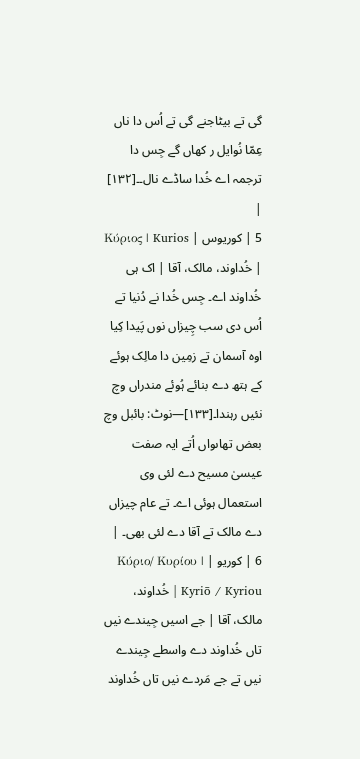گی تے بیٹاجنے گی تے اُس دا ناں عِمّا نُوایل ر کھاں گے جِس دا ترجمہ اے خُدا ساڈے نال۔۔[۱۳۲] |
5 | کوریوس | Κύριος | Kurios | خُداوند، مالک، آقا | اک ہی خُداوند اے۔ جِس خُدا نے دُنیا تے اُس دی سب چِیزاں نوں پَیدا کِیا اوہ آسمان تے زمِین دا مالِک ہوئے کے ہتھ دے بنائے ہُوئے مندراں وچ نئيں رہندا۔[۱۳۳]—نوٹ: بائبل وچ بعض تھاںواں اُتے ایہ صفت عیسیٰ مسیح دے لئی وی استعمال ہوئی اے۔ تے عام چیزاں دے مالک تے آقا دے لئی بھی۔ |
6 | کوریو | Κύριο/ Κυρίου | Kyriō / Kyriou | خُداوند، مالک، آقا | جے اسيں جِیندے نيں تاں خُداوند دے واسطے جِیندے نيں تے جے مَردے نيں تاں خُداوند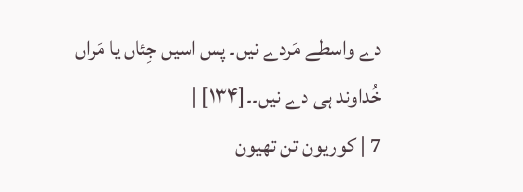دے واسطے مَردے نيں۔ پس اسيں جِئاں یا مَراں خُداوند ہی دے نيں۔۔[۱۳۴] |
7 | کوریون تن تهیون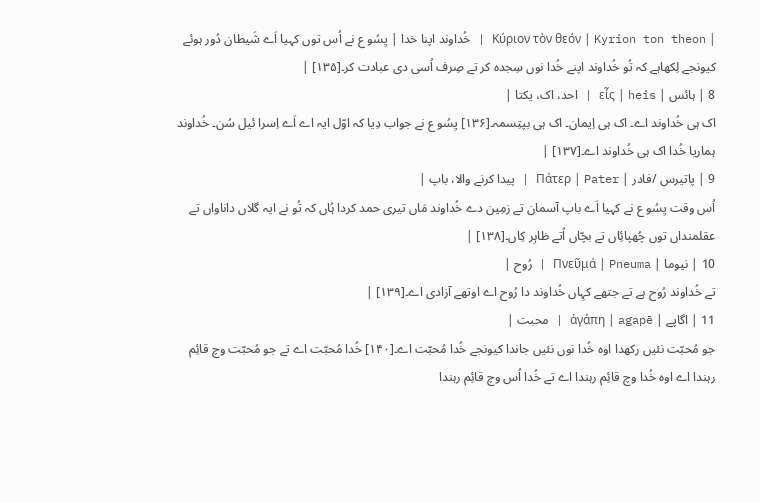| Κύριον τὸν θεόν | Kyrion ton theon | خُداوند اپنا خدا | یِسُو ع نے اُس توں کہیا اَے شَیطان دُور ہوئے کیونجے لِکھاہے کہ تُو خُداوند اپنے خُدا نوں سِجدہ کر تے صِرف اُسی دی عبادت کر۔[۱۳۵] |
8 | ہائس | εἷς | heis | احد، اک، یکتا |
اک ہی خُداوند اے۔ اک ہی اِیمان۔ اک ہی بپتِسمہ۔[۱۳۶] یِسُو ع نے جواب دِیا کہ اوّل ایہ اے اَے اِسرا ئیل سُن۔ خُداوند ہماریا خُدا اک ہی خُداوند اے۔[۱۳۷] |
9 | پاتیرس /فادر | Πάτερ | Pater | پیدا کرنے والا، باپ |
اُس وقت یِسُو ع نے کہیا اَے باپ آسمان تے زمِین دے خُداوند مَاں تیری حمد کردا ہُاں کہ تُو نے ایہ گلاں داناواں تے عقلمنداں توں چُھپائِاں تے بچّاں اُتے ظاہِر کِاں۔[۱۳۸] |
10 | نیوما | Πνεῦμά | Pneuma | رُوح |
تے خُداوند رُوح ہے تے جتھے کہِاں خُداوند دا رُوح اے اوتھے آزادی اے۔[۱۳۹] |
11 | اگاپے | ἀγάπη | agapē | محبت |
جو مُحبّت نئيں رکھدا اوہ خُدا نوں نئيں جاندا کیونجے خُدا مُحبّت اے۔[۱۴۰] خُدا مُحبّت اے تے جو مُحبّت وچ قائِم رہندا اے اوہ خُدا وچ قائِم رہندا اے تے خُدا اُس وچ قائِم رہندا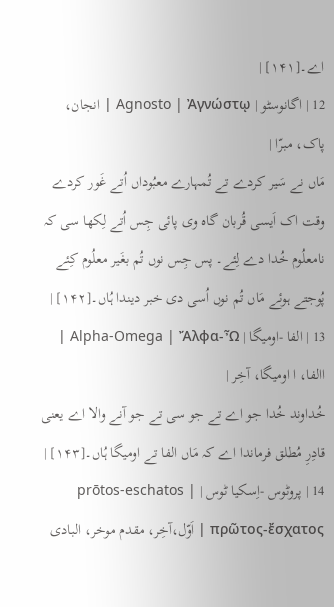اے۔[۱۴۱] |
12 | اگانوسٹو | Agnosto | Ἀγνώστῳ | انجان، پاک، مبرّا |
مَاں نے سَیر کردے تے تُمہارے معبُوداں اُتے غَور کردے وقت اک اَیسی قُربان گاہ وی پائی جِس اُتے لِکھا سی کہ نامعلُوم خُدا دے لِئے۔ پس جِس نوں تُم بغَیر معلُوم کِئے پُوجتے ہوئے مَاں تُم نوں اُسی دی خبر دیندا ہُاں۔[۱۴۲] |
13 | الفا -اومیگا | Alpha-Omega | Ἄλφα-Ὦ | االفا، ا اومیگا، آخِر |
خُداوند خُدا جو اے تے جو سی تے جو آنے والا اے یعنی قادِرِ مُطلق فرماندا اے کہ مَاں الفا تے اومیگا ہُاں۔[۱۴۳] |
14 | پروٹوس -اِسکیا ٹوس | prōtos-eschatos | πρῶτος-ἔσχατος | اَوّل،آخِر، مقدم موخر، البادی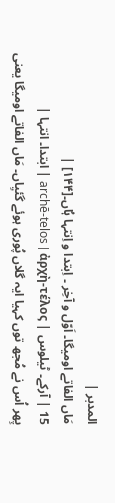المدبر |
مَاں الفاتے اومیگا۔ اَوّل و آخِر ۔ اِبتدا و اِنتہا ہُاں۔[۱۴۴] |
15 | آرکے۔ ٹیلوس | archē-telos | ἀρχὴ-τέλος | ابتدا۔ انتہا |
پِھر اُس نے مُجھ توں کہیا ایہ گلاں پُوری ہوئے گئیِاں۔ مَاں الفاتے اومیگا یعنی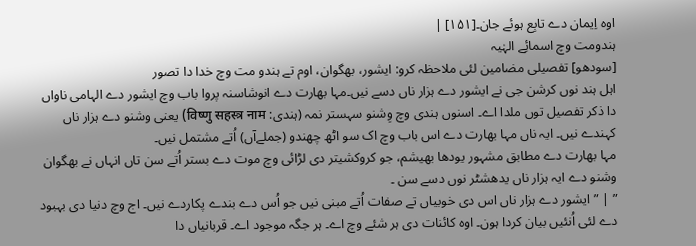اوہ اِیمان دے تابِع ہوئے جان۔[۱۵۱] |
ہندومت وچ اسمائِے الہٰیہ
[سودھو] تفصیلی مضامین لئی ملاحظہ کرو: ایشور، بھگوان، اوم تے ہندو مت وچ خدا دا تصور
اہل ہند نوں کرشن جی نے ایشور دے ہزار ناں دسے نيں۔مہا بھارت دے انوشاسنہ پروا باب وچ ایشور دے الہامی ناواں دا ذکر تفصیل توں ملدا اے۔ اسنوں ہندی وچ وِشنو سہستر نمہ (ہندی: विष्णु सहस्त्र नाम) یعنی وشنو دے ہزار ناں کہندے نيں۔ ایہ ناں مہا بھارت دے اس باب وچ اک سو اٹھ چھندو (جملےآں) اُتے مشتمل نيں۔
مہا بھارت دے مطابق مشہور یودھا بھیشم، جو كروكشیتر دی لڑائی وچ موت دے بستر اُتے سن تاں انہاں نے بھگوان وشنو دے ایہ ہزار ناں يدھشٹر نوں دسے سن ۔
” | ”ایشور دے ہزار ناں اس دی خوبیاں تے صفات اُتے مبنی نيں جو اُس دے بندے پکاردے نيں۔ اج وچ دنیا دی بہبود دے لئی اُنئيں بیان کردا ہون۔ اوہ کائنات دی ہر شئے وچ اے۔ ہر جگہ موجود اے۔ قربانیاں دا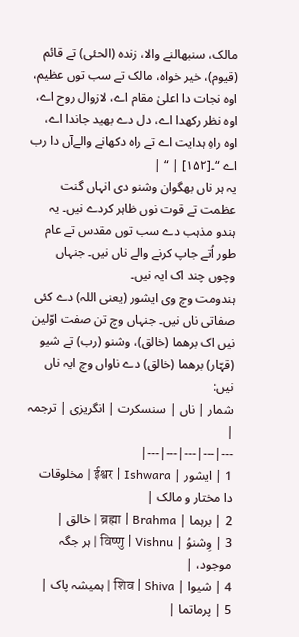مالک، سنبھالنے والا، زندہ (الحئی) تے قائم (قیوم)، خیر خواہ، مالک تے سب توں عظیم، اوہ نجات دا اعلیٰ مقام اے، لازوال روح اے، اوہ نظر رکھدا اے، دل دے بھید جاندا اے، اوہ راہِ ہدایت اے تے راہ دکھانے والےآں دا رب اے “۔[۱۵۲] | “ |
یہ ہر ناں بھگوان وشنو دی انہاں گنت عظمت تے قوت نوں ظاہر کردے نيں۔ یہ ہندو مذہب دے سب توں مقدس تے عام طور اُتے جاپ کرنے والے ناں نيں۔ جنہاں وچوں چند اک ایہ نيں۔
ہندومت وچ وی ایشور (یعنی اللہ) دے کئی صفاتی ناں نيں۔ جنہاں وچ تن صفت اوّلین نيں اک برھما (خالق)، وشنو (رب) تے شیو (قہّار) برھما (خالق) دے ناواں وچ ایہ ناں نيں:
شمار | ناں | سنسکرت | انگریزی | ترجمہ |
---|---|---|---|---|
1 | ایشور | ईश्वर | Ishwara | مخلوقات دا مختار و مالک |
2 | برہما | ब्रह्मा | Brahma | خالق |
3 | وِشنوُ | विष्णु | Vishnu | ہر جگہ موجود، |
4 | شیوا | शिव | Shiva | ہمیشہ پاک |
5 | پرماتما |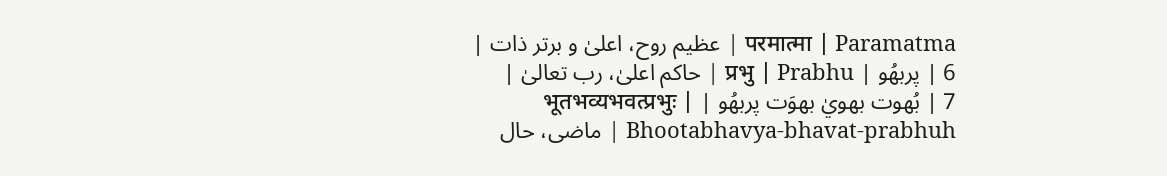परमात्मा | Paramatma | عظیم روح، اعلیٰ و برتر ذات |
6 | پربھُو | प्रभु | Prabhu | حاکم اعلیٰ، رب تعالیٰ |
7 | بُھوت بھويٰ بھوَت پربھُو | भूतभव्यभवत्प्रभुः | Bhootabhavya-bhavat-prabhuh | ماضی، حال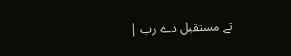تے مستقبل دے رب |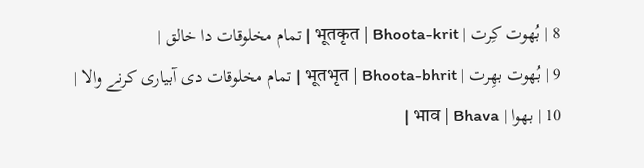8 | بُھوت کِرت | भूतकृत | Bhoota-krit | تمام مخلوقات دا خالق |
9 | بُھوت بھِرت | भूतभृत | Bhoota-bhrit | تمام مخلوقات دی آبیاری کرنے والا |
10 | بھوا | भाव | Bhava |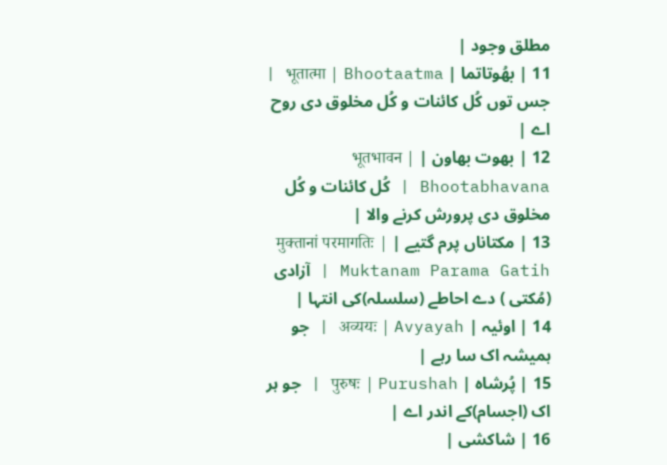مطلق وجود |
11 | بھُوتاتما | भूतात्मा | Bhootaatma | جس توں کُل کائنات و کُل مخلوق دی روح اے |
12 | بھوت بھاون | भूतभावन | Bhootabhavana | کُل کائنات و کُل مخلوق دی پرورش کرنے والا |
13 | مكتاناں پرم گتيے | मुक्तानां परमागतिः | Muktanam Parama Gatih | آزادی (مُکتی ) دے احاطے (سلسلہ)کی انتہا |
14 | اوئیہ | अव्ययः | Avyayah | جو ہمیشہ اک سا رہے |
15 | پُرشاہ | पुरुषः | Purushah | جو ہر اک (اجسام)کے اندر اے |
16 | شاکشی |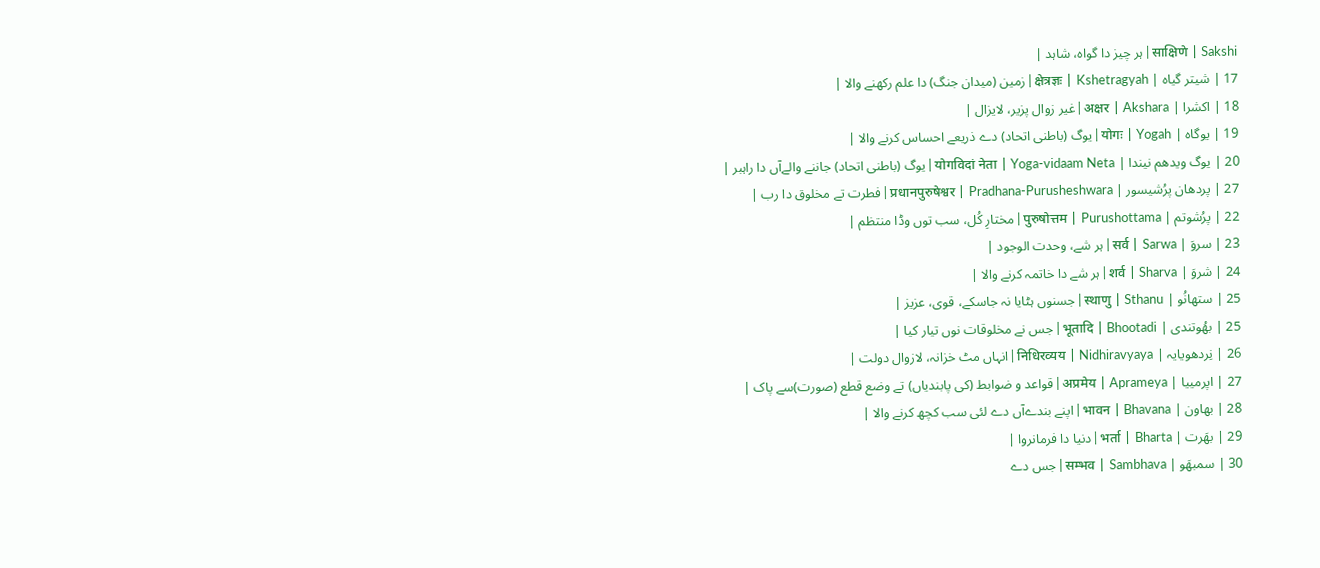साक्षिणे | Sakshi | ہر چیز دا گواہ، شاہد |
17 | شیتر گیاہ | क्षेत्रज्ञः | Kshetragyah | زمین (میدان جنگ) دا علم رکھنے والا |
18 | اکشرا | अक्षर | Akshara | غیر زوال پزیر، لایزال |
19 | یوگاہ | योगः | Yogah | یوگ (باطنی اتحاد) دے ذریعے احساس کرنے والا |
20 | یوگ ویدھم نیندا | योगविदां नेता | Yoga-vidaam Neta | یوگ (باطنی اتحاد) جاننے والےآں دا راہبر |
27 | پردھان پرُشیسور | प्रधानपुरुषेश्वर | Pradhana-Purusheshwara | فطرت تے مخلوق دا رب |
22 | پرُشوتم | पुरुषोत्तम | Purushottama | مختارِ کُل، سب توں وڈا منتظم |
23 | سروَ | सर्व | Sarwa | ہر شے، وحدت الوجود |
24 | شروَ | शर्व | Sharva | ہر شے دا خاتمہ کرنے والا |
25 | ستھانُو | स्थाणु | Sthanu | جسنوں ہٹایا نہ جاسکے، قوی، عزیز |
25 | بھُوتندی | भूतादि | Bhootadi | جس نے مخلوقات نوں تیار کیا |
26 | نِردھویایہ | निधिरव्यय | Nidhiravyaya | انہاں مٹ خزانہ، لازوال دولت |
27 | اپرمییا | अप्रमेय | Aprameya | قواعد و ضوابط (کی پابندیاں) تے وضع قطع (صورت)سے پاک |
28 | بھاون | भावन | Bhavana | اپنے بندےآں دے لئی سب کچھ کرنے والا |
29 | بھَرت | भर्ता | Bharta | دنیا دا فرمانروا |
30 | سمبھَو | सम्भव | Sambhava | جس دے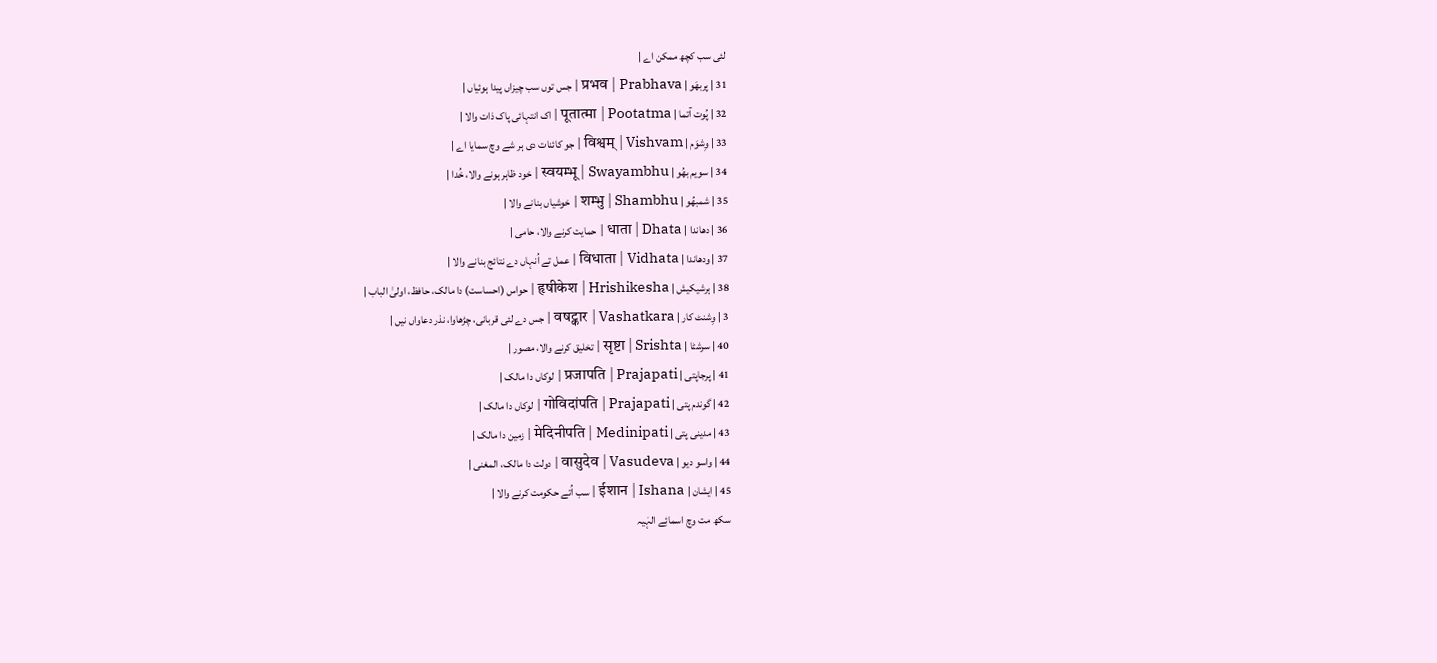لئی سب کچھ ممکن اے |
31 | پربھَو | प्रभव | Prabhava | جس توں سب چیزاں پیدا ہوئیاں |
32 | پُوت آتما | पूतात्मा | Pootatma | اک انتہائی پاک ذات والا |
33 | وِشوَم | विश्वम् | Vishvam | جو کائنات دی ہر شے وچ سمایا اے |
34 | سویم بھُو | स्वयम्भू | Swayambhu | خود ظاہر ہونے والا، خُدا |
35 | شمبھُو | शम्भु | Shambhu | خوشیاں بنانے والا |
36 | دھاندا | धाता | Dhata | حمایت کرنے والا، حامی |
37 | ودھاندا | विधाता | Vidhata | عمل تے اُنہاں دے نتائج بنانے والا |
38 | ہرشیکیش | हृषीकेश | Hrishikesha | حواس (احساست) دا مالک، حافظ، اولیٰ الباب |
3 | وِشنٹ کار | वषट्कार | Vashatkara | جس دے لئی قربانی، چڑھاوا، نذر دعاواں نيں |
40 | سرشٹا | सृष्टा | Srishta | تخلیق کرنے والا، مصور |
41 | پرجاپتی | प्रजापति | Prajapati | لوکاں دا مالک |
42 | گوندم پتی | गोविदांपति | Prajapati | لوکاں دا مالک |
43 | مدینی پتی | मेदिनीपति | Medinipati | زمین دا مالک |
44 | واسو دیو | वासुदेव | Vasudeva | دولت دا مالک، المغنی |
45 | ایشان | ईशान | Ishana | سب اُتے حکومت کرنے والا |
سکھ مت وچ اسمائِے الہٰیہ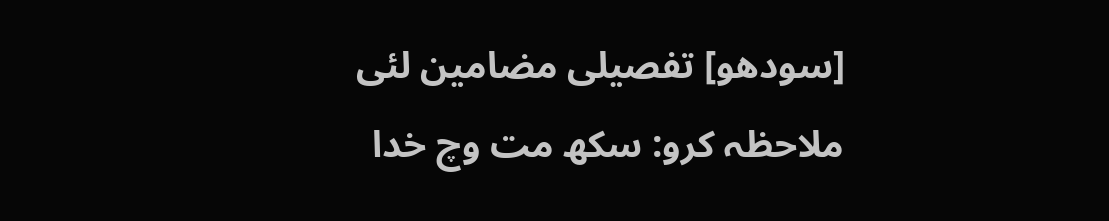[سودھو] تفصیلی مضامین لئی ملاحظہ کرو: سکھ مت وچ خدا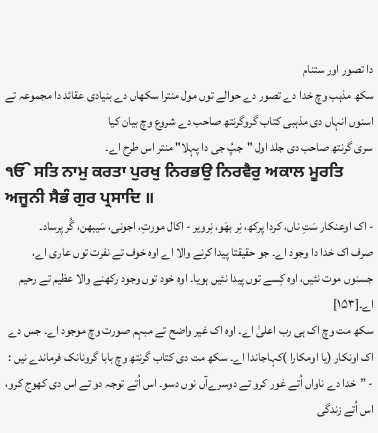دا تصور اور ستنام
سکھ مذہب وچ خدا دے تصور دے حوالے توں مول منترا سکھاں دے بنیادی عقائد دا مجموعہ تے اسنوں انہاں دی مذہبی کتاب گروگرنتھ صاحب دے شروع وچ بیان کیا
سری گرنتھ صاحب دی جلد اول "جپُ جی دا پہلا" منتر اس طرح اے۔
ੴ ਸਤਿ ਨਾਮੁ ਕਰਤਾ ਪੁਰਖੁ ਨਿਰਭਉ ਨਿਰਵੈਰੁ ਅਕਾਲ ਮੂਰਤਿ ਅਜੂਨੀ ਸੈਭੰ ਗੁਰ ਪ੍ਰਸਾਦਿ ॥
- اک اوعنکار سَتِ ناں، کردا پرکھ، نِر بھَو، نِرویر - اکال مورتِ، اجونی، سَیبھن، گُر پرساد۔
صرف اک خدا دا وجود اے۔ جو حقیقتا پیدا کرنے والا اے اوہ خوف تے نفرت توں عاری اے، جسنوں موت نئيں، اوہ کِسے توں پیدا نئيں ہويا۔ اوہ خود توں وجود رکھنے والا عظیم تے رحیم اے۔[۱۵۳]
سکھ مت وچ اک ہی رب اعلیٰ اے۔ اوہ اک غیر واضح تے مبہم صورت وچ موجود اے۔ جس دے اک اونکار (یا اومکارا )کہاجاندا اے۔ سکھ مت دی کتاب گرنتھ وچ بابا گرونانک فرماندے نيں :
- ”خدا دے ناواں اُتے غور کرو تے دوسرےآں نوں دسو۔ اس اُتے توجہ دو تے اس دی کھوج کرو، اس اُتے زندگی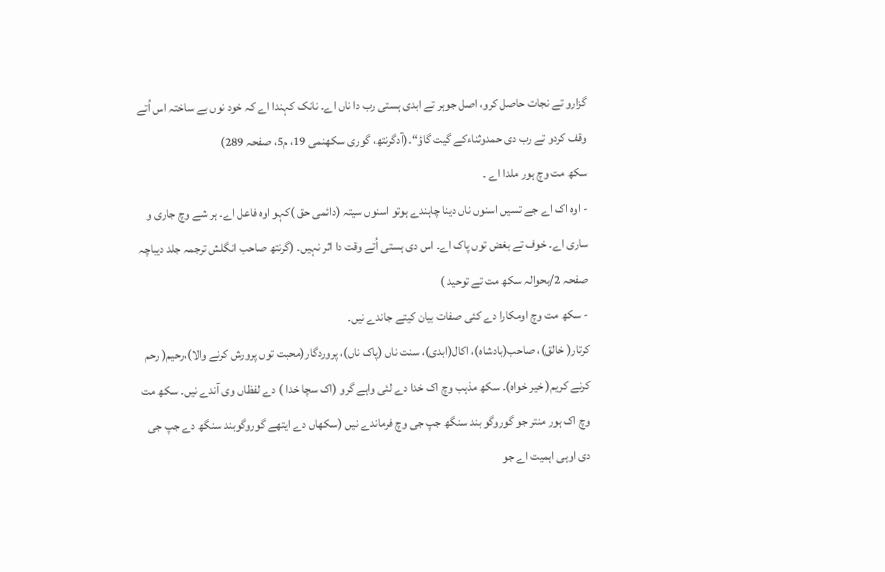گزارو تے نجات حاصل کرو، اصل جوہر تے ابدی ہستی رب دا ناں اے۔ نانک کہندا اے کہ خود نوں بے ساختہ اس اُتے وقف کردو تے رب دی حمدوثناءکے گیت گاؤ“۔(آدگرنتھ، گوری سکھنمی 19، م5، صفحہ 289)
سکھ مت وچ ہور ملدا اے ۔
- اوہ اک اے جے تسيں اسنوں ناں دینا چاہندے ہوتو اسنوں سیتہ (دائمی حق )کہو اوہ فاعل اے۔ ہر شے وچ جاری و ساری اے۔ خوف تے بغض توں پاک اے۔ اس دی ہستی اُتے وقت دا اثر نہيں۔ (گرنتھ صاحب انگلش ترجمہ جلد دیباچہ صفحہ 2/بحوالہ سکھ مت تے توحید )
- سکھ مت وچ اومکارا دے کئی صفات بیان کیتے جاندے نيں۔
کرتار( خالق)، صاحب(بادشاہ)، اکال(ابدی)، سنت ناں (پاک ناں)، پروردگار(محبت توں پرورش کرنے والا)،رحیم( رحم کرنے کریم( خیر خواہ)۔ سکھ مذہب وچ اک خدا دے لئی واہے گرو (اک سچا خدا ) دے لفظاں وی آندے نيں۔ سکھ مت وچ اک ہور منتر جو گوروگو بند سنگھ جپ جی وچ فرماندے نيں (سکھاں دے ایتھے گوروگوبند سنگھ دے جپ جی دی اوہی اہمیت اے جو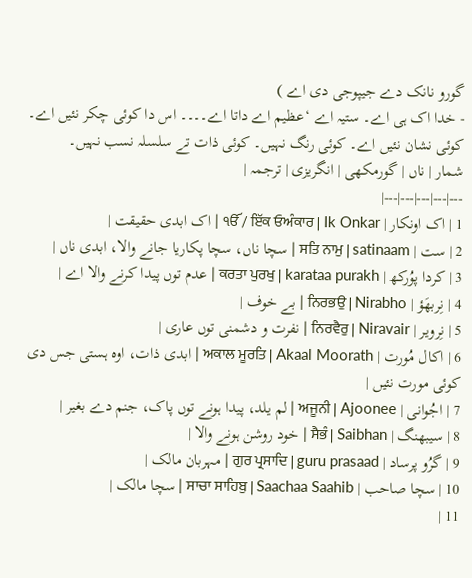گورو نانک دے جیپوجی دی اے )
- خدا اک ہی اے۔ ستیہ اے ‘عظیم اے داتا اے۔۔۔۔ اس دا کوئی چکر نئيں اے۔ کوئی نشان نئيں اے۔ کوئی رنگ نہيں۔ کوئی ذات تے سلسلہ نسب نہيں۔
شمار | ناں | گورمکھی | انگریزی | ترجمہ |
---|---|---|---|---|
1 | اک اونکار | ੴ / ਇੱਕ ਓਅੰਕਾਰ | Ik Onkar | اک ابدی حقیقت |
2 | ست | ਸਤਿ ਨਾਮੁ | satinaam | سچا ناں، سچا پکاریا جانے والا، ابدی ناں |
3 | کردا پوُرکھ | ਕਰਤਾ ਪੁਰਖੁ | karataa purakh | عدم توں پیدا کرنے والا اے |
4 | نِربھَؤ | ਨਿਰਭਉ | Nirabho | بے خوف |
5 | نِرویر | ਨਿਰਵੈਰੁ | Niravair | نفرت و دشمنی توں عاری |
6 | اکال مُورت | ਅਕਾਲ ਮੂਰਤਿ | Akaal Moorath | ابدی ذات، اوہ ہستی جس دی کوئی مورت نئيں |
7 | اجُوانی | ਅਜੂਨੀ | Ajoonee | لم یلد، پیدا ہونے توں پاک، جنم دے بغیر |
8 | سیبھنگ | ਸੈਭੰ | Saibhan | خود روشن ہونے والا |
9 | گرُو پرساد | ਗੁਰ ਪ੍ਰਸਾਦਿ | guru prasaad | مہربان مالک |
10 | سچا صاحب | ਸਾਚਾ ਸਾਹਿਬੁ | Saachaa Saahib | سچا مالک |
11 |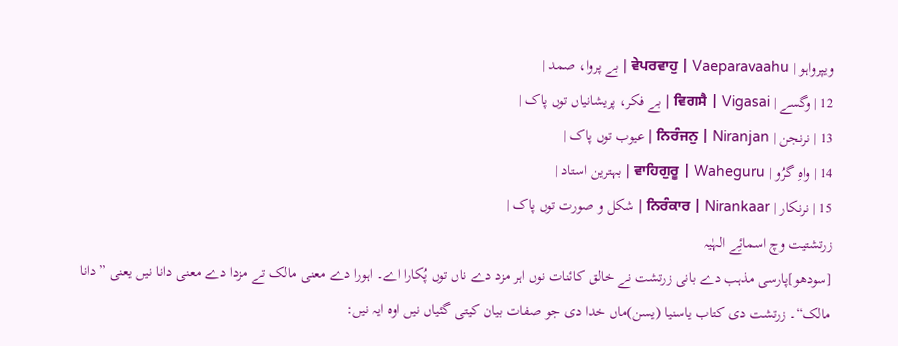ویپرواہو | ਵੇਪਰਵਾਹੁ | Vaeparavaahu | بے پروا، صمد |
12 | وگسے | ਵਿਗਸੈ | Vigasai | بے فکر، پریشانیاں توں پاک |
13 | نرنجن | ਨਿਰੰਜਨੁ | Niranjan | عیوب توں پاک |
14 | واہِ گرُو | ਵਾਹਿਗੁਰੂ | Waheguru | بہترین استاد |
15 | نرنکار | ਨਿਰੰਕਾਰ | Nirankaar | شکل و صورت توں پاک |
زرتشتیت وچ اسمائِے الہٰیہ
[سودھو]پارسی مذہب دے بانی زرتشت نے خالق کائنات نوں اہر مزد دے ناں توں پُکارا اے۔ اہورا دے معنی مالک تے مزدا دے معنی دانا نيں یعنی ”دانا مالک“۔ زرتشت دی کتاب یاسنیا (یسن)ماں خدا دی جو صفات بیان کيتی گئیاں نيں اوہ ایہ نيں: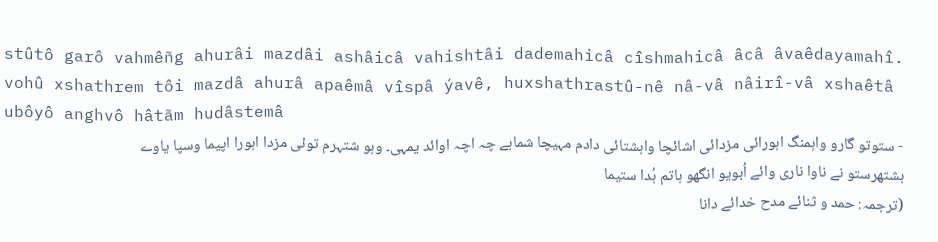stûtô garô vahmêñg ahurâi mazdâi ashâicâ vahishtâi dademahicâ cîshmahicâ âcâ âvaêdayamahî. vohû xshathrem tôi mazdâ ahurâ apaêmâ vîspâ ýavê, huxshathrastû-nê nâ-vâ nâirî-vâ xshaêtâ ubôyô anghvô hâtãm hudâstemâ
- ستوتو گارو واہمنگ اہورائی مزدائی اشائچا واہشتائی دادم مہیچا شماہے چہ اچہ اوائد یمہی۔ وہو شتہرم توئی مزدا اہورا اپیما وسپا یاوے ہشتھرستو نے ناوا ناری وائے اُبویو انگھو ہاتم ہُدا ستیما
(ترجمہ: حمد و ثنائے مدح خدائے دانا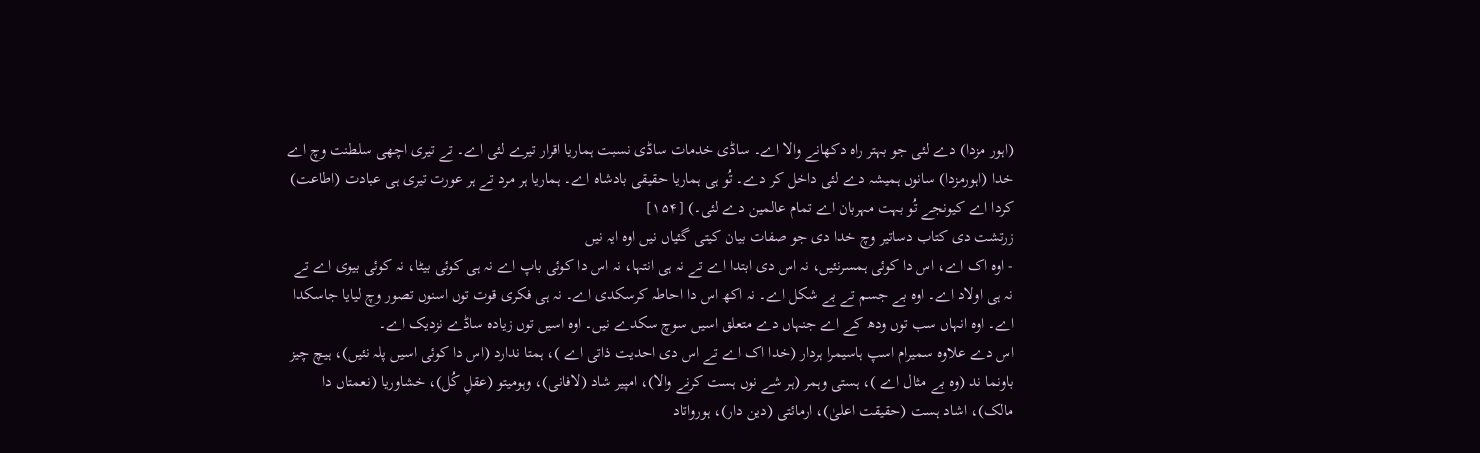(اہور مزدا) دے لئی جو بہتر راہ دکھانے والا اے۔ ساڈی خدمات ساڈی نسبت ہماریا اقرار تیرے لئی اے۔ تے تیری اچھی سلطنت وچ اے خدا (اہورمزدا) سانوں ہمیشہ دے لئی داخل کر دے۔ تُو ہی ہماریا حقیقی بادشاہ اے۔ ہماریا ہر مرد تے ہر عورت تیری ہی عبادت (اطاعت) کردا اے کیونجے تُو بہت مہربان اے تمام عالمین دے لئی۔) [۱۵۴]
زرتشت دی کتاب دساتیر وچ خدا دی جو صفات بیان کيتی گئیاں نيں اوہ ایہ نيں
- اوہ اک اے، اس دا کوئی ہمسرنئيں، نہ اس دی ابتدا اے تے نہ ہی انتہا، نہ اس دا کوئی باپ اے نہ ہی کوئی بیٹا، نہ کوئی بیوی اے تے نہ ہی اولاد اے۔ اوہ بے جسم تے بے شکل اے۔ نہ اکھ اس دا احاطہ کرسکدی اے۔ نہ ہی فکری قوت توں اسنوں تصور وچ لیایا جاسکدا اے۔ اوہ انہاں سب توں ودھ کے اے جنہاں دے متعلق اسيں سوچ سکدے نيں۔ اوہ اسيں توں زیادہ ساڈے نزدیک اے۔
اس دے علاوہ سمیرام اسپ ہاسیمرا ہردار (خدا اک اے تے اس دی احدیت ذاتی اے )، ہمتا ندارد (اس دا کوئی اسيں پلہ نئيں)، ہیچ چیز باونما ند (وہ بے مثال اے )، ہستی وہمر (ہر شے نوں ہست کرنے والا)، امپیر شاد (لافانی)، وہومیتو (عقلِ کُل)، خشاوریا (نعمتاں دا مالک)، اشاد ہست (حقیقت اعلیٰ)، ارمائتی (دین دار)، ہورواتاد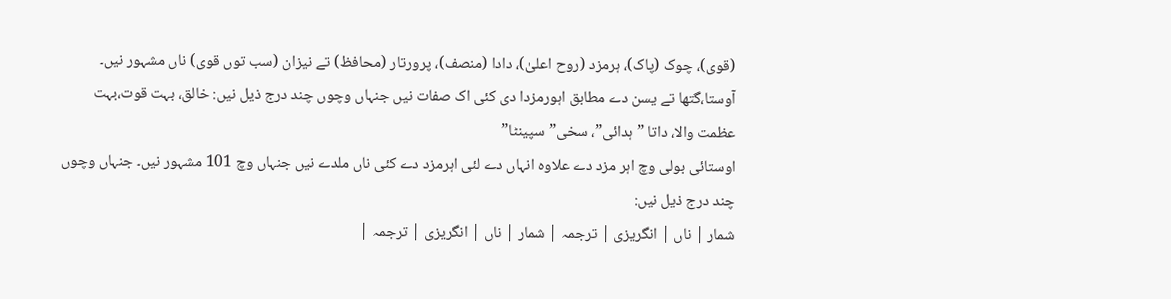(قوی)، چوک (پاک)، ہرمزد (روح اعلیٰ)، دادا (منصف)، پرورتار (محافظ) تے نیزان (سب توں قوی) ناں مشہور نيں۔ آوستا،گتھا تے یسن دے مطابق اہورمزدا دی کئی اک صفات نيں جنہاں وچوں چند درج ذیل نيں: خالق، بہت قوت،بہت عظمت والا، داتا ”ہدائی”، سخی”سپینٹا”
اوستائی بولی وچ اہر مزد دے علاوہ انہاں دے لئی اہرمزد دے کئی ناں ملدے نيں جنہاں وچ 101 مشہور نيں۔ جنہاں وچوں چند درج ذیل نيں:
شمار | ناں | انگریزی | ترجمہ | شمار | ناں | انگریزی | ترجمہ |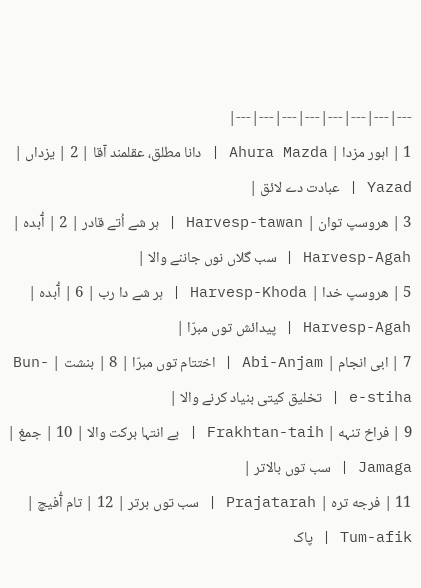---|---|---|---|---|---|---|---|
1 | اہور مزدا | Ahura Mazda | دانا مطلق، عقلمند آقا | 2 | یزداں | Yazad | عبادت دے لائق |
3 | هروسپ توان | Harvesp-tawan | ہر شے اُتے قادر | 2 | آُبده | Harvesp-Agah | سب گلاں نوں جاننے والا |
5 | هروسپ خدا | Harvesp-Khoda | ہر شے دا رب | 6 | آُبده | Harvesp-Agah | پیدائش توں مبرّا |
7 | ابی انجام | Abi-Anjam | اختتام توں مبرّا | 8 | بنشت | Bun-e-stiha | تخلیق کيتی بنیاد کرنے والا |
9 | فراخ تنہه | Frakhtan-taih | بے انتہا برکت والا | 10 | جمغ | Jamaga | سب توں بالاتر |
11 | فرجه تره | Prajatarah | سب توں برتر | 12 | تام آُفیچ | Tum-afik | پاک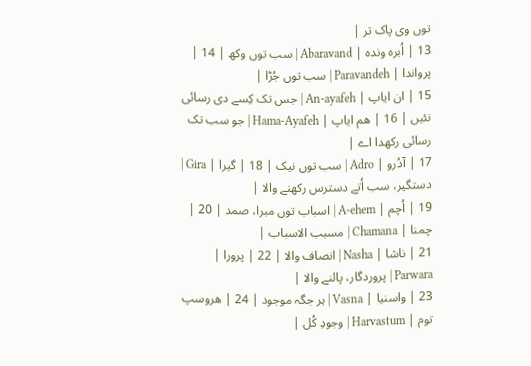توں وی پاک تر |
13 | اُبره ونده | Abaravand | سب توں وکھ | 14 | پرواندا | Paravandeh | سب توں جُڑا |
15 | ان ایاپ | An-ayafeh | جس تک کِسے دی رسائی نئيں | 16 | هم ایاپ | Hama-Ayafeh | جو سب تک رسائی رکھدا اے |
17 | آدُرو | Adro | سب توں نیک | 18 | گیرا | Gira | دستگیر، سب اُتے دسترس رکھنے والا |
19 | اُچم | A-ehem | اسباب توں مبرا، صمد | 20 | چمنا | Chamana | مسبب الاسباب |
21 | ناشا | Nasha | انصاف والا | 22 | پرورا | Parwara | پروردگار، پالنے والا |
23 | واسنیا | Vasna | ہر جگہ موجود | 24 | هروسپ توم | Harvastum | وجودِ کُل |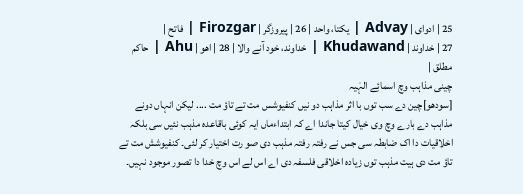25 | ادوای | Advay | یکتا، واحد | 26 | پیروزگر | Firozgar | فاتح |
27 | خداوند | Khudawand | خداوند، خود آنے والا | 28 | اهو | Ahu | حاکم مطلق |
چینی مذاہب وچ اسمائِے الہٰیہ
[سودھو]چین دے سب توں با اثر مذاہب دو نيں کنفیوشس مت تے تاؤ مت .... لیکن انہاں دونے مذاہب دے بارے وچ وی خیال کیتا جاندا اے کہ ابتداءماں ایہ کوئی باقاعدہ مذہب نئيں سی بلکہ اخلاقیات دا اک ضابطہ سی جس نے رفتہ رفتہ مذہب دی صو رت اختیار کر لئی۔ کنفیوشش مت تے تاؤ مت دی ہیت مذہب توں زیادہ اخلاقی فلسفہ دی اے اس لے اس وچ خدا دا تصور موجود نہيں۔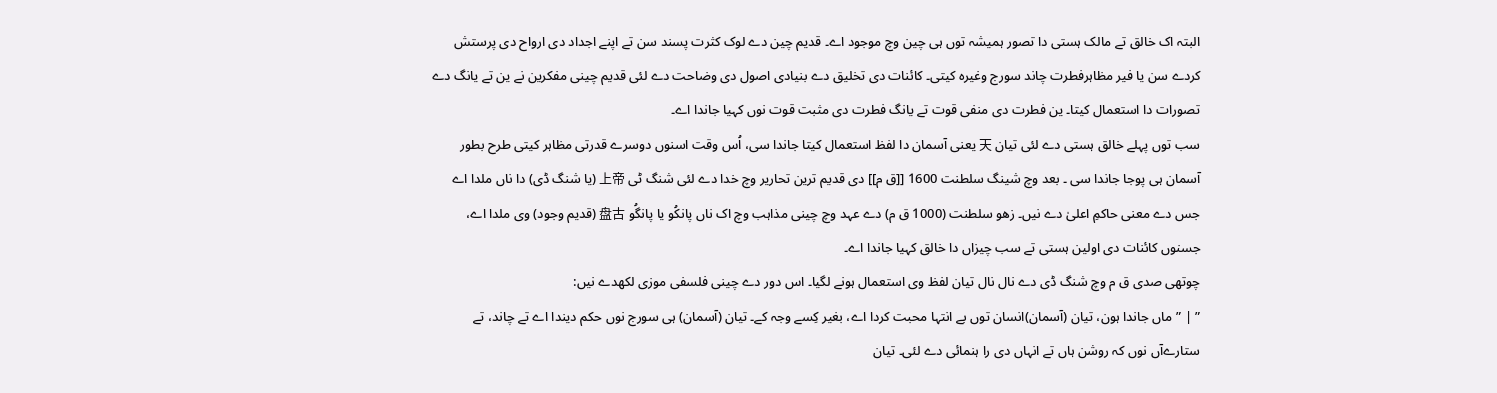البتہ اک خالق تے مالک ہستی دا تصور ہمیشہ توں ہی چین وچ موجود اے۔ قدیم چین دے لوک کثرت پسند سن تے اپنے اجداد دی ارواح دی پرستش کردے سن یا فیر مظاہرفطرت چاند سورج وغیرہ کيتی۔ کائنات دی تخلیق دے بنیادی اصول دی وضاحت دے لئی قدیم چینی مفکرین نے ین تے یانگ دے تصورات دا استعمال کیتا۔ ین فطرت دی منفی قوت تے یانگ فطرت دی مثبت قوت نوں کہیا جاندا اے۔
سب توں پہلے خالق ہستی دے لئی تیان 天 یعنی آسمان دا لفظ استعمال کیتا جاندا سی، اُس وقت اسنوں دوسرے قدرتی مظاہر کیتی طرح بطور آسمان ہی پوجا جاندا سی ۔ بعد وچ شینگ سلطنت 1600 [[ق م]] دی قدیم ترین تحاریر وچ خدا دے لئی شنگ ٹی 上帝 (یا شنگ ڈی) دا ناں ملدا اے جس دے معنی حاکمِ اعلیٰ دے نيں۔ زھو سلطنت (1000 ق م) دے عہد وچ چینی مذاہب وچ اک ناں پانکُو یا پانگُو 盘古 (قدیم وجود) وی ملدا اے، جسنوں کائنات دی اولین ہستی تے سب چیزاں دا خالق کہیا جاندا اے۔
چوتھی صدی ق م وچ شنگ ڈی دے نال نال تیان لفظ وی استعمال ہونے لگیا۔ اس دور دے چینی فلسفی موزی لکھدے نيں:
” | ”ماں جاندا ہون، تیان (آسمان)انسان توں بے انتہا محبت کردا اے، بغیر کِسے وجہ کے۔ تیان (آسمان) ہی سورج نوں حکم دیندا اے تے چاند، تے ستارےآں نوں کہ روشن ہاں تے انہاں دی را ہنمائی دے لئی۔ تیان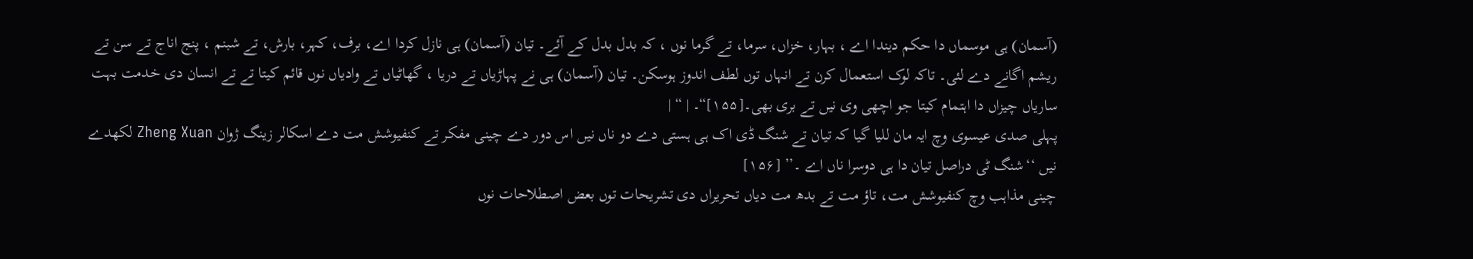(آسمان) ہی موسماں دا حکم دیندا اے ، بہار، خزاں، سرما، تے گرما نوں ، کہ بدل بدل کے آئے۔ تیان (آسمان) ہی نازل کردا اے، برف، کہر، بارش، تے شبنم ، پنج اناج تے سن تے ریشم اگانے دے لئی۔ تاکہ لوک استعمال کرن تے انہاں توں لطف اندوز ہوسکن۔ تیان (آسمان) ہی نے پہاڑیاں تے دریا ، گھاٹیاں تے وادیاں نوں قائم کیتا تے تے انسان دی خدمت بہت ساریاں چیزاں دا اہتمام کیتا جو اچھی وی نيں تے بری بھی۔[۱۵۵]“۔ | “ |
پہلی صدی عیسوی وچ ایہ مان للیا گیا کہ تیان تے شنگ ڈی اک ہی ہستی دے دو ناں نيں اس دور دے چینی مفکر تے کنفیوشش مت دے اسکالر زینگ ژوان Zheng Xuan لکھدے نيں ‘‘شنگ ٹی دراصل تیان دا ہی دوسرا ناں اے ۔’’ [۱۵۶]
چینی مذاہب وچ کنفیوشش مت، تاؤ مت تے بدھ مت دیاں تحریراں دی تشریحات توں بعض اصطلاحات نوں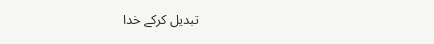تبدیل کرکے خدا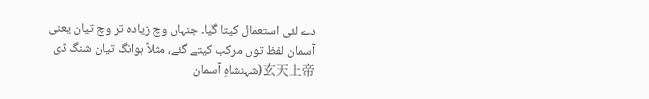دے لئی استعمال کیتا گیا۔ جنہاں وچ زیادہ تر وچ تیان یعنی آسمان لفظ توں مرکب کیتے گئے، مثلاً ہوانگ تیان شنگ ڈی 玄天上帝(شہنشاہِ آسمان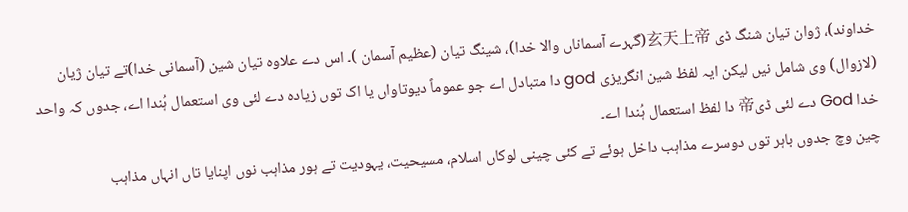خداوند)، ژوان تیان شنگ ڈی 玄天上帝(گہرے آسماناں والا خدا)، شینگ تیان (عظیم آسمان )۔ اس دے علاوہ تیان شین (آسمانی خدا)تے تیان ژیان (لازوال) وی شامل نيں لیکن ایہ لفظ شین انگریزی god دا متبادل اے جو عموماً دیوتاواں یا اک توں زیادہ دے لئی وی استعمال ہُندا اے، جدوں کہ واحد خدا God دے لئی ڈی帝 دا لفظ استعمال ہُندا اے۔
چین وچ جدوں باہر توں دوسرے مذاہب داخل ہوئے تے کئی چینی لوکاں اسلام، مسیحیت، یہودیت تے ہور مذاہب نوں اپنایا تاں انہاں مذاہب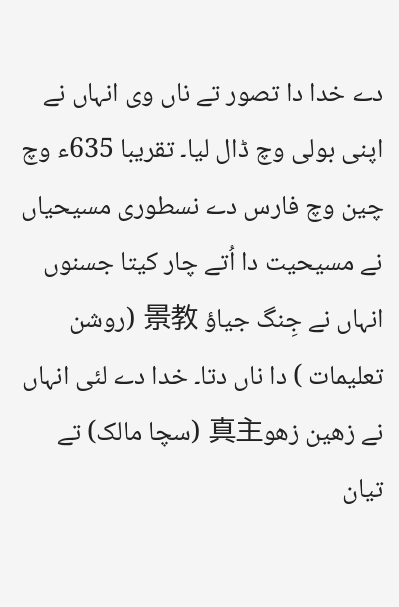دے خدا دا تصور تے ناں وی انہاں نے اپنی بولی وچ ڈال لیا۔ تقریبا 635ء وچ چین وچ فارس دے نسطوری مسیحیاں نے مسیحیت دا اُتے چار کیتا جسنوں انہاں نے جِنگ جیاؤ 景教 (روشن تعلیمات ) دا ناں دتا۔ خدا دے لئی انہاں نے زھین زھو真主 (سچا مالک) تے تیان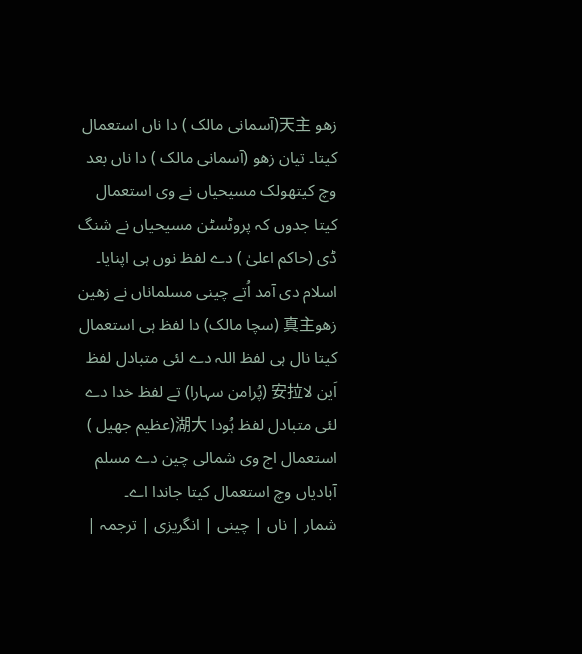زھو 天主(آسمانی مالک ) دا ناں استعمال کیتا۔ تیان زھو (آسمانی مالک ) دا ناں بعد وچ کیتھولک مسیحیاں نے وی استعمال کیتا جدوں کہ پروٹسٹن مسیحیاں نے شنگ ڈی (حاکم اعلیٰ ) دے لفظ نوں ہی اپنایا۔ اسلام دی آمد اُتے چینی مسلماناں نے زھین زھو真主 (سچا مالک) دا لفظ ہی استعمال کیتا نال ہی لفظ اللہ دے لئی متبادل لفظ اَین لا安拉 (پُرامن سہارا) تے لفظ خدا دے لئی متبادل لفظ ہُودا 湖大(عظیم جھیل ) استعمال اج وی شمالی چین دے مسلم آبادیاں وچ استعمال کیتا جاندا اے۔
شمار | ناں | چینی | انگریزی | ترجمہ |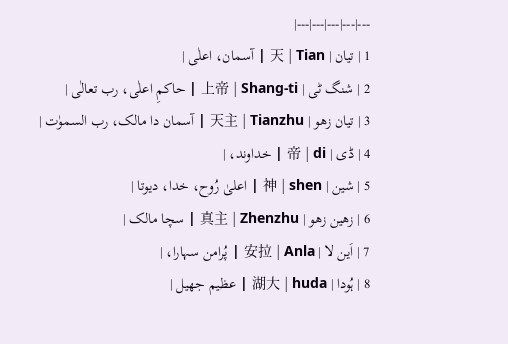---|---|---|---|---|
1 | تیان | 天 | Tian | آسمان، اعلٰی |
2 | شنگ ٹی | 上帝 | Shang-ti | حاکمِ اعلٰی، رب تعالٰی |
3 | تیان زھو | 天主 | Tianzhu | آسمان دا مالک، رب السموٰت |
4 | ڈی | 帝 | di | خداوند، |
5 | شین | 神 | shen | اعلیٰ رُوح، خدا، دیوتا |
6 | زھین زھو | 真主 | Zhenzhu | سچا مالک |
7 | اَین لا | 安拉 | Anla | پُرامن سہارا، |
8 | ہُودا | 湖大 | huda | عظیم جھیل |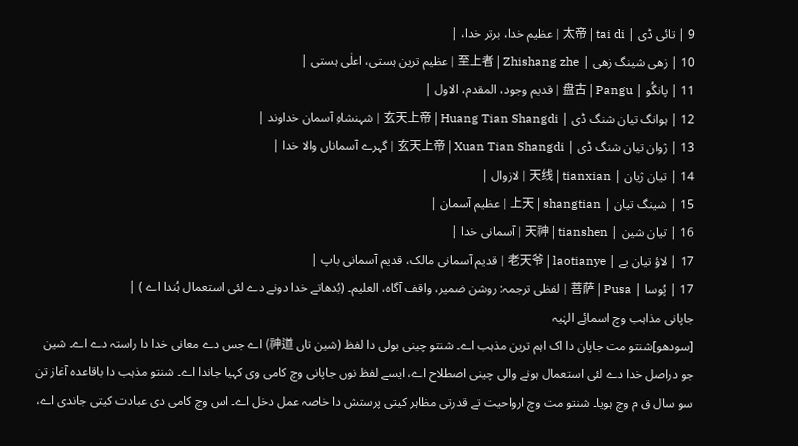9 | تائی ڈی | 太帝 | tai di | عظیم خدا، برتر خدا، |
10 | زھی شینگ زھی | 至上者 | Zhishang zhe | عظیم ترین ہستی، اعلٰی ہستی |
11 | پانگُو | 盘古 | Pangu | قدیم وجود، المقدم، الاول |
12 | ہوانگ تیان شنگ ڈی | 玄天上帝 | Huang Tian Shangdi | شہنشاہِ آسمان خداوند |
13 | ژوان تیان شنگ ڈی | 玄天上帝 | Xuan Tian Shangdi | گہرے آسماناں والا خدا |
14 | تیان ژیان | 天线 | tianxian | لازوال |
15 | شینگ تیان | 上天 | shangtian | عظیم آسمان |
16 | تیان شین | 天神 | tianshen | آسمانی خدا |
17 | لاؤ تیان یے | 老天爷 | laotianye | قدیم آسمانی مالک، قدیم آسمانی باپ |
17 | پُوسا | 菩萨 | Pusa | لفظی ترجمہ: روشن ضمیر، واقف آگاہ، العلیم۔ (بُدھاتے خدا دونے دے لئی استعمال ہُندا اے ) |
جاپانی مذاہب وچ اسمائِے الہٰیہ
[سودھو]شنتو مت جاپان دا اک اہم ترین مذہب اے۔ شنتو چینی بولی دا لفظ (شین تاں 神道) اے جس دے معانی خدا دا راستہ دے اے۔ شین جو دراصل خدا دے لئی استعمال ہونے والی چینی اصطلاح اے، ايسے لفظ نوں جاپانی وچ کامی وی کہیا جاندا اے۔ شنتو مذہب دا باقاعدہ آغاز تن سو سال ق م وچ ہويا۔ شنتو مت وچ ارواحیت تے قدرتی مظاہر کیتی پرستش دا خاصہ عمل دخل اے۔ اس وچ کامی دی عبادت کيتی جاندی اے،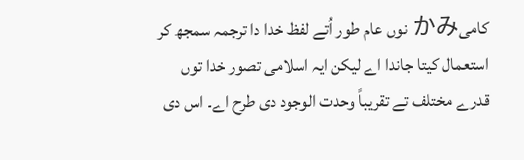کامیかみ نوں عام طور اُتے لفظ خدا دا ترجمہ سمجھ کر استعمال کیتا جاندا اے لیکن ایہ اسلامی تصور خدا توں قدرے مختلف تے تقریباً وحدت الوجود دی طرح اے۔ اس دی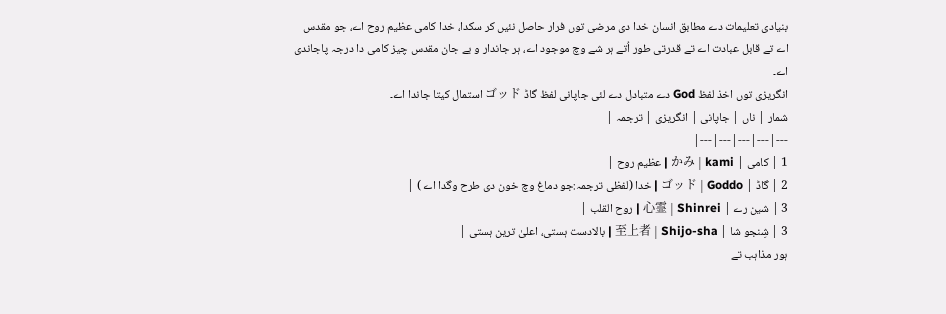بنیادی تعلیمات دے مطابق انسان خدا دی مرضی توں فرار حاصل نئيں کر سکدا، خدا کامی عظیم روح اے، جو مقدس اے تے قابل عبادت اے تے قدرتی طور اُتے ہر شے وچ موجود اے، ہر جاندار و بے جان مقدس چیز کامی دا درجہ پاجاندی اے۔
انگریزی توں اخذ لفظ God دے متبادل دے لئی جاپانی لفظ گاڈ ゴッド استمال کیتا جاندا اے۔
شمار | ناں | جاپانی | انگریزی | ترجمہ |
---|---|---|---|---|
1 | کامی | かみ | kami | عظیم روح |
2 | گاڈ | ゴッド | Goddo | خدا (لفظی ترجمہ:جو دماغ وچ خون دی طرح وگدا اے ) |
3 | شین رے | 心霊 | Shinrei | روح القلب |
3 | شِنجو شا | 至上者 | Shijo-sha | بالادست ہستی، اعلیٰ ترین ہستی |
ہور مذاہب تے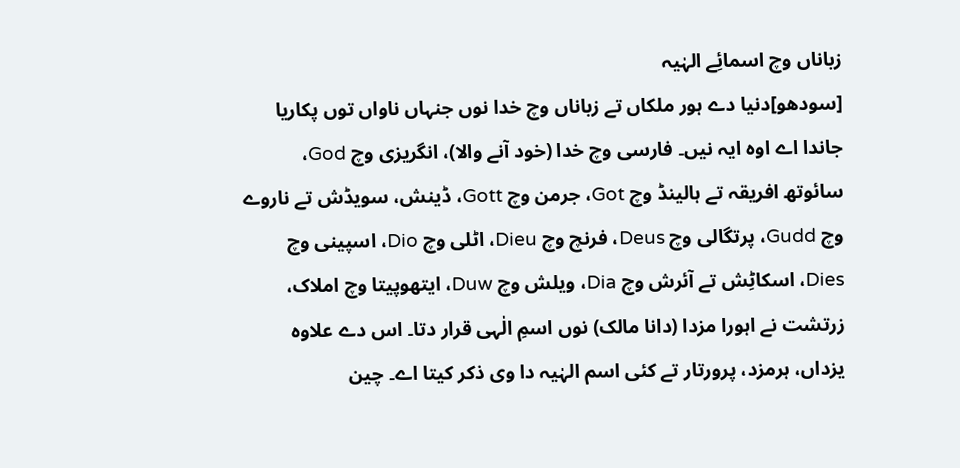زباناں وچ اسمائِے الہٰیہ
[سودھو]دنیا دے ہور ملکاں تے زباناں وچ خدا نوں جنہاں ناواں توں پکاریا جاندا اے اوہ ایہ نيں۔ فارسی وچ خدا (خود آنے والا)، انگریزی وچ God، سائوتھ افریقہ تے ہالینڈ وچ Got، جرمن وچ Gott، ڈینش، سویڈش تے ناروے وچ Gudd، پرتگالی وچ Deus، فرنچ وچ Dieu، اٹلی وچ Dio، اسپینی وچ Dies، اسکاٹِش تے آئرش وچ Dia، ویلش وچ Duw، ایتھوپیتا وچ املاک، زرتشت نے اہورا مزدا (دانا مالک) نوں اسمِ الٰہی قرار دتا۔ اس دے علاوہ یزداں، ہرمزد، پرورتار تے کئی اسم الہٰیہ دا وی ذکر کیتا اے۔ چین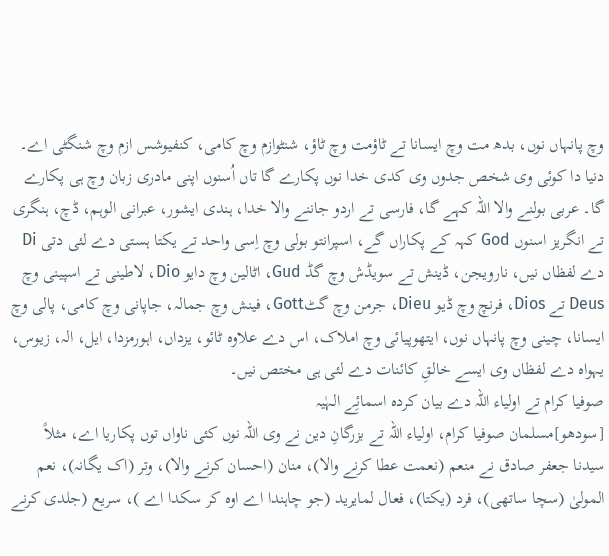وچ پانہاں نوں، بدھ مت وچ ایسانا تے ٹاؤمت وچ ٹاؤ، شنٹوازم وچ کامی، کنفیوشس ازم وچ شنگٹی اے۔
دنیا دا کوئی وی شخص جدوں وی کدی خدا نوں پکارے گا تاں اُسنوں اپنی مادری زبان وچ ہی پکارے گا۔ عربی بولنے والا اللہ کہے گا، فارسی تے اردو جاننے والا خدا، ہندی ایشور، عبرانی الوہم، ڈچ، ہنگری تے انگریز اسنوں God کہہ کے پکاراں گے، اسپرانتو بولی وچ اِسی واحد تے یکتا ہستی دے لئی دتی Di دے لفظاں نيں، نارویجن، ڈینش تے سویڈش وچ گڈ Gud، اٹالین وچ دایو Dio، لاطینی تے اسپینی وچ Deus تے Dios، فرنچ وچ ڈیو Dieu، جرمن وچ گٹGott، فینش وچ جمالہ، جاپانی وچ کامی، پالی وچ ایسانا، چینی وچ پانہاں نوں، ایتھوپیائی وچ املاک، اس دے علاوہ ٹائو، یزداں، اہورمزدا، ایل، الہ، زیوس، یہواہ دے لفظاں وی ايسے خالقِ کائنات دے لئی ہی مختص نيں۔
صوفیا کرام تے اولیاء اللہ دے بیان کردہ اسمائِے الہٰیہ
[سودھو]مسلمان صوفیا کرام، اولیاء اللہ تے بزرگانِ دین نے وی اللہ نوں کئی ناواں توں پکاریا اے، مثلاً سیدنا جعفر صادق نے منعم (نعمت عطا کرنے والا)، منان (احسان کرنے والا)، وتر (اک یگانہ)، نعم المولیٰ (سچا ساتھی)، فرد (یکتا)، فعال لمایرید (جو چاہندا اے اوہ کر سکدا اے )، سریع (جلدی کرنے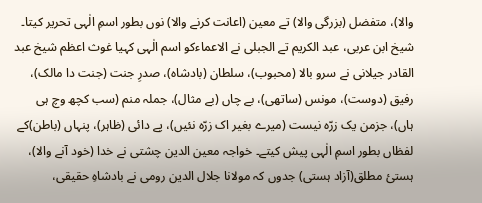والا)، متفضل (بزرگی والا) تے معین (اعانت کرنے والا) نوں بطور اسمِ الٰہی تحریر کیتا۔ شیخ ابن عربی، عبد الکریم تے الجبلی نے الاعماءکو اسم الٰہی کہیا غوث اعظم شیخ عبد القادر جیلانی نے سرو بالا (محبوب)، سلطان (بادشاہ)، صدرِ جنت (جنت دا مالک)، رفیق (دوست)، مونس (ساتھی)، بے چاں (بے مثال)، جملہ منم (سب کچھ وچ ہی ہاں)، جزمن یک زرّہ نیست (میرے بغیر اک زرّہ نئيں)، پے دائی (ظاہر)، پنہاں (باطن)کے لفظاں بطور اسمِ الٰہی پیش کیتے۔ خواجہ معین الدین چشتی نے خدا (خود آنے والا)، ہستئ مطلق(آزاد ہستی) جدوں کہ مولانا جلال الدین رومی نے بادشاہِ حقیقی،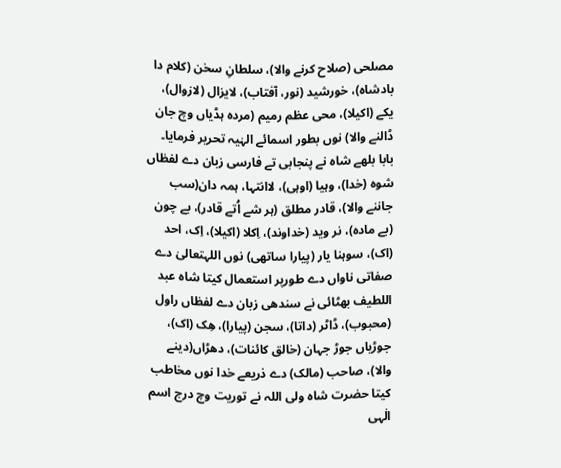مصلحی (صلاح کرنے والا)، سلطانِ سخن (کلام دا بادشاہ)، خورشید (نور، آفتاب)، لایزال (لازوال)، یکے (اکیلا)، محی عظم رمیم (مردہ ہڈیاں وچ جان ڈالنے والا) نوں بطور اسمائے الہٰیہ تحریر فرمایا۔
بابا بلھے شاہ نے پنجابی تے فارسی زبان دے لفظاں شوہ (خدا)، وہیا (اوہی)، لاانتہا، ہمہ دان(سب جاننے والا)، قادر مطلق (ہر شے اُتے قادر)، بے چون (بے مادہ)، نر وید (خداوند)، اِکلا (اکیلا)، اِک، احد (اک)، سوہنا یار (پیارا ساتھی) نوں اللہتعالیٰ دے صفاتی ناواں دے طورپر استعمال کیتا شاہ عبد اللطیف بھٹائی نے سندھی زبان دے لفظاں راول (محبوب)، ڈاٹر (داتا)، سجن (پیارا)، ھِک (اک)، جوڑیاں جوڑ جہان (خالق کائنات)، دھڑاں(دینے والا)، صاحب (مالک) دے ذریعے خدا نوں مخاطب کیتا حضرت شاہ ولی اللہ نے توریت وچ درج اسم الٰہی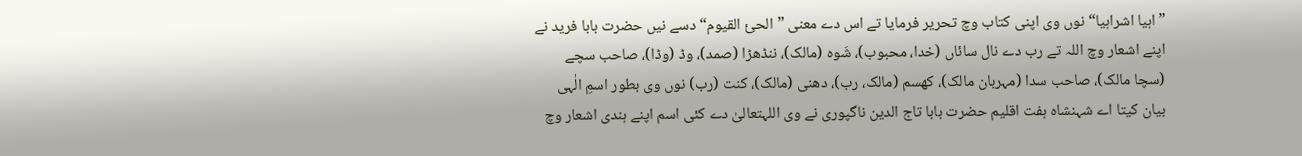”اہیا اشراہیا“ نوں وی اپنی کتاب وچ تحریر فرمایا تے اس دے معنی ”الحئ القیوم“ دسے نيں حضرت بابا فرید نے اپنے اشعار وچ اللہ تے رب دے نال سائاں (خدا، محبوب)، شَوہ (مالک)، ننڈھڑا (صمد)، وڈ (وڈا)، صاحب سچے (سچا مالک)، صاحب سدا (مہربان مالک)، کھسم (مالک، رب)، دھنی (مالک)، کنت (رب) نوں وی بطور اسمِ الٰہی بیان کیتا اے شہنشاہ ہفت اقلیم حضرت بابا تاج الدین ناگپوری نے وی اللہتعالیٰ دے کئی اسم اپنے ہندی اشعار وچ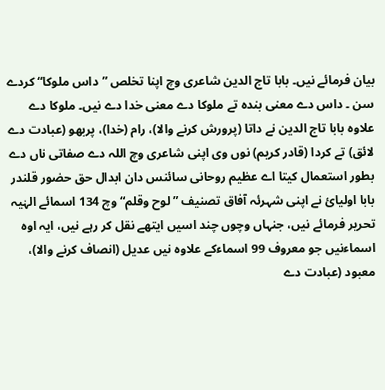بیان فرمائے نيں۔ بابا تاج الدین شاعری وچ اپنا تخلص ”داس ملوکا“ کردے سن ۔ داس دے معنی بندہ تے ملوکا دے معنی خدا دے نيں۔ ملوکا دے علاوہ بابا تاج الدین نے داتا (پرورش کرنے والا)، رام (خدا)، پربھو (عبادت دے لائق) تے کردا (قادر کریم) نوں وی اپنی شاعری وچ اللہ دے صفاتی ناں دے بطور استعمال کیتا اے عظیم روحانی سائنس دان ابدال حق حضور قلندر بابا اولیائ نے اپنی شہرئہ آفاق تصنیف ”لوح وقلم“ وچ 134 اسمائے الہٰیہ تحریر فرمائے نيں، جنہاں وچوں چند اسيں ایتھے نقل کر رہے نيں، ایہ اوہ اسماءنيں جو معروف 99 اسماءکے علاوہ نيں عدیل (انصاف کرنے والا)، معبود (عبادت دے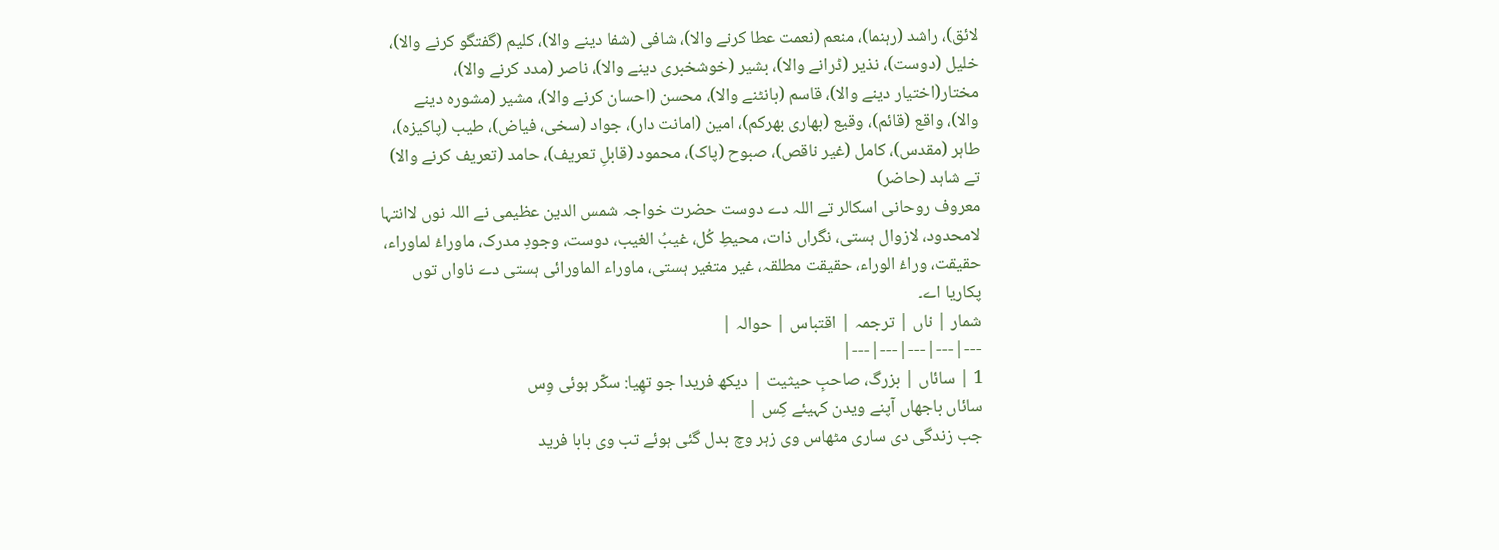لائق)، راشد (رہنما)، منعم (نعمت عطا کرنے والا)، شافی (شفا دینے والا)، کلیم (گفتگو کرنے والا)، خلیل (دوست)، نذیر (ڈرانے والا)، بشیر (خوشخبری دینے والا)، ناصر (مدد کرنے والا)، مختار(اختیار دینے والا)، قاسم (بانٹنے والا)، محسن (احسان کرنے والا)، مشیر (مشورہ دینے والا)، واقع (قائم)، وقیع (بھاری بھرکم)، امین (امانت دار)، جواد (سخی، فیاض)، طیب (پاکیزہ)، طاہر (مقدس)، کامل (غیر ناقص)، صبوح (پاک)، محمود (قابلِ تعریف)، حامد (تعریف کرنے والا) تے شاہد (حاضر)
معروف روحانی اسکالر تے اللہ دے دوست حضرت خواجہ شمس الدین عظیمی نے اللہ نوں لاانتہا لامحدود، لازوال ہستی، نگراں ذات، محیطِ کُل، غیبُ الغیب، دوست، وجودِ مدرک، ماوراءُ لماوراء، حقیقت، وراءُ الوراء، حقیقت مطلقہ، غیر متغیر ہستی، ماوراء الماورائی ہستی دے ناواں توں پکاریا اے۔
شمار | ناں | ترجمہ | اقتباس | حوالہ |
---|---|---|---|---|
1 | سائاں | بزرگ، صاحبِ حیثیت | دیکھ فریدا جو تھِیا: سکّر ہوئی وِس
سائاں باجھاں آپنے ویدن کہیئے کِس |
جب زندگی دی ساری مٹھاس وی زہر وچ بدل گئی ہوئے تب وی بابا فرید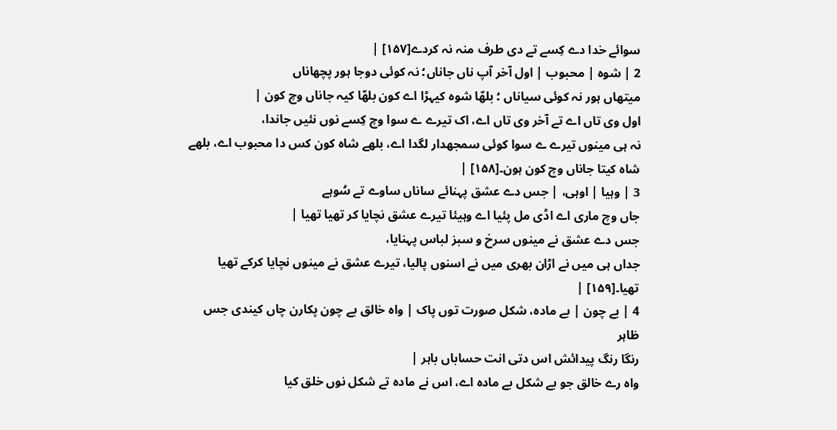سوائے خدا دے کِسے تے دی طرف منہ نہ کردے[۱۵۷] |
2 | شوہ | محبوب | اول آخر آپ ناں جاناں؛ نہ کوئی دوجا ہور پچھاناں
میتھاں ہور نہ کوئی سیاناں ؛ بلھّا شوہ کیہڑا اے کون بلھّا کیہ جاناں وچ کون |
اول وی تاں اے تے آخر وی تاں اے، اک تیرے ے سوا وچ کِسے نوں نئيں جاندا،
نہ ہی مینوں تیرے ے سوا کوئی سمجھدار لگدا اے، بلھے شاہ کون کس دا محبوب اے، بلھے شاہ کیتا جاناں وچ کون ہون۔[۱۵۸] |
3 | وہیا | اوہی، | جس دے عشق پہنائے ساناں ساوے تے سُوہے
جاں وچ ماری اے اڈی مل پئیا اے وہیئا تیرے عشق نچایا کر تھیا تھیا |
جس دے عشق نے مینوں سرخ و سبز لباس پہنایا،
جداں ہی ميں نے اڑان بھری ميں نے اسنوں پالیا، تیرے عشق نے مینوں نچایا کرکے تھیا تھیا۔[۱۵۹] |
4 | بے چون | بے مادہ، شکل صورت توں پاک | واہ خالق بے چون پکارن چاں کیندی جس ظاہر
رنگا رنگ پیدائش اس دتی انت حساباں باہر |
واہ رے خالق جو بے شکل بے مادہ اے، اس نے مادہ تے شکل نوں خلق کیا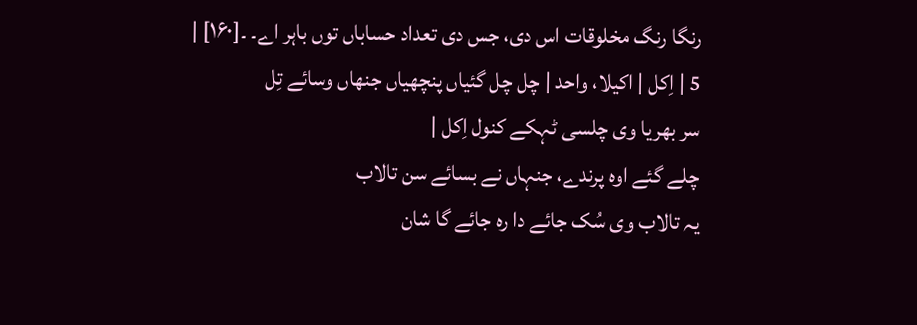رنگا رنگ مخلوقات اس دی، جس دی تعداد حساباں توں باہر اے۔ ۔[۱۶۰] |
5 | اِکل | اکیلا، واحد | چل چل گئیاں پنچھیاں جنھاں وسائے تِل
سر بھریا وی چلسی ٹہکے کنول اِکل |
چلے گئے اوہ پرندے، جنہاں نے بسائے سن تالاب
یہ تالاب وی سُک جائے دا رہ جائے گا شان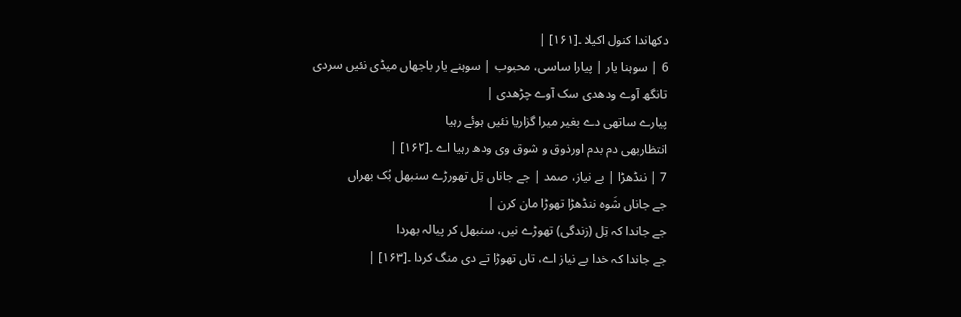دکھاندا کنول اکیلا ۔[۱۶۱] |
6 | سوہنا یار | پیارا ساسی، محبوب | سوہنے یار باجھاں میڈی نئيں سردی
تانگھ آوے ودھدی سک آوے چڑھدی |
پیارے ساتھی دے بغیر میرا گزاریا نئيں ہوئے رہیا
انتظاربھی دم بدم اورذوق و شوق وی ودھ رہیا اے ۔[۱۶۲] |
7 | ننڈھڑا | بے نیاز، صمد | جے جاناں تِل تھورڑے سنبھل بُک بھراں
جے جاناں شَوہ ننڈھڑا تھوڑا مان کرن |
جے جاندا کہ تِل (زندگی) تھوڑے نيں، سنبھل کر پیالہ بھردا
جے جاندا کہ خدا بے نیاز اے، تاں تھوڑا تے دی منگ کردا ۔[۱۶۳] |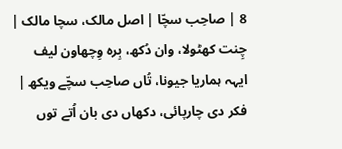8 | صاحِب سچّا | اصل مالک، سچا مالک | چِنت کھٹولا، وان دُکھ، بِرہ وِچھاون لیف
ایہہ ہماریا جیونا، تُاں صاحِب سچّے ویکھ |
فکر دی چارپائی، دکھاں دی بان اُتے توں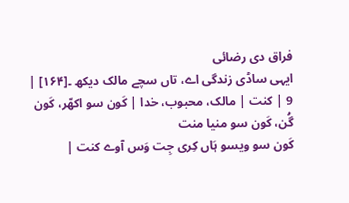فراق دی رضائی
ایہی ساڈی زندگی اے، تاں سچے مالک دیکھ ۔[۱۶۴] |
9 | کنت | مالک، محبوب، خدا | کَون سو اکھّر، کَون گُن، کَون سو منیا منت
کَون سو ویسو ہَاں کِری جِت وَس آوے کنت |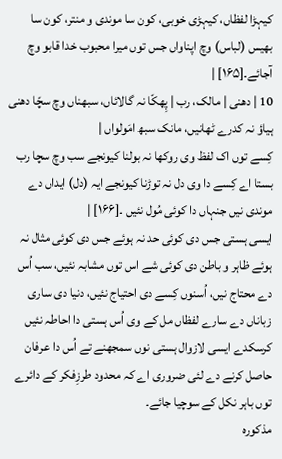کیہڑا لفظاں، کیہڑی خوبی، کون سا موندی و منتر، کون سا بھیس (لباس) وچ اپناواں جس توں میرا محبوب خدا قابو وچ آجائے۔[۱۶۵] |
10 | دھنی | مالک، رب | پِھکّا نہ گالائاں، سبھناں وچ سچّا دھنی
ہیاؤ نہ کدرے ٹھانيں، مانک سبھ امَولواں |
کِسے توں اک لفظ وی روکھا نہ بولنا کیونجے سب وچ سچا رب بستا اے کِسے دا وی دل نہ توڑنا کیونجے ایہ (دل) ایداں دے موندی نيں جنہاں دا کوئی مُول نئيں ۔[۱۶۶] |
ایسی ہستی جس دی کوئی حد نہ ہوئے جس دی کوئی مثال نہ ہوئے ظاہر و باطن دی کوئی شے اس توں مشابہ نئيں، سب اُس دے محتاج نيں، اُسنوں کِسے دی احتیاج نئيں، دنیا دی ساری زباناں دے سارے لفظاں مل کے وی اُس ہستی دا احاطہ نئيں کرسکدے ایسی لازوال ہستی نوں سمجھنے تے اُس دا عرفان حاصل کرنے دے لئی ضروری اے کہ محدود طرزِفکر کے دائرے توں باہر نکل کے سوچیا جائے۔
مذکورہ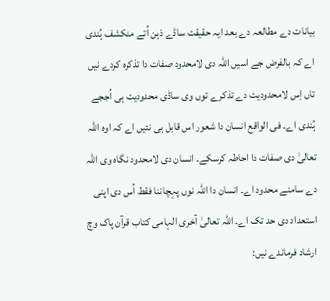بیانات دے مطالعہ دے بعد ایہ حقیقت ساڈے ذہن اُتے منکشف ہُندی اے کہ بالفرض جے اسيں اللہ دی لامحدود صفات دا تذکرہ کردے نيں تاں اِس لامحدودیت دے تذکرے توں وی ساڈی محدودیت ہی اُججے ہُندی اے۔ فی الواقع انسان دا شعور اس قابل ہی نئيں اے کہ اوہ اللہ تعالیٰ دی صفات دا احاطہ کرسکے۔ انسان دی لامحدود نگاہ وی اللہ دے سامنے محدود اے۔ انسان دا اللہ نوں پہچاننا فقط اُس دی اپنی استعداد دی حد تک اے۔ اللہ تعالیٰ آخری الہامی کتاب قرآن پاک وچ ارشاد فرماندے نيں: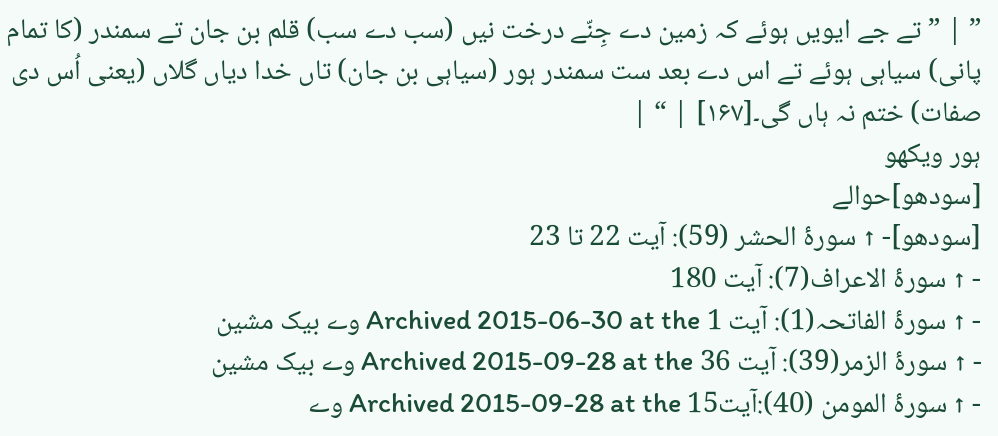” | ”تے جے ایويں ہوئے کہ زمین دے جِنّے درخت نيں (سب دے سب) قلم بن جان تے سمندر (کا تمام پانی) سیاہی ہوئے تے اس دے بعد ست سمندر ہور (سیاہی بن جان) تاں خدا دیاں گلاں (یعنی اُس دی صفات) ختم نہ ہاں گی۔[۱۶۷] | “ |
ہور ویکھو
[سودھو]حوالے
[سودھو]- ↑ سورۂ الحشر (59): آیت 22 تا 23
- ↑ سورۂ الاعراف(7): آیت 180
- ↑ سورۂ الفاتحہ(1): آیت 1 Archived 2015-06-30 at the وے بیک مشین
- ↑ سورۂ الزمر(39): آیت 36 Archived 2015-09-28 at the وے بیک مشین
- ↑ سورۂ المومن (40):آیت15 Archived 2015-09-28 at the وے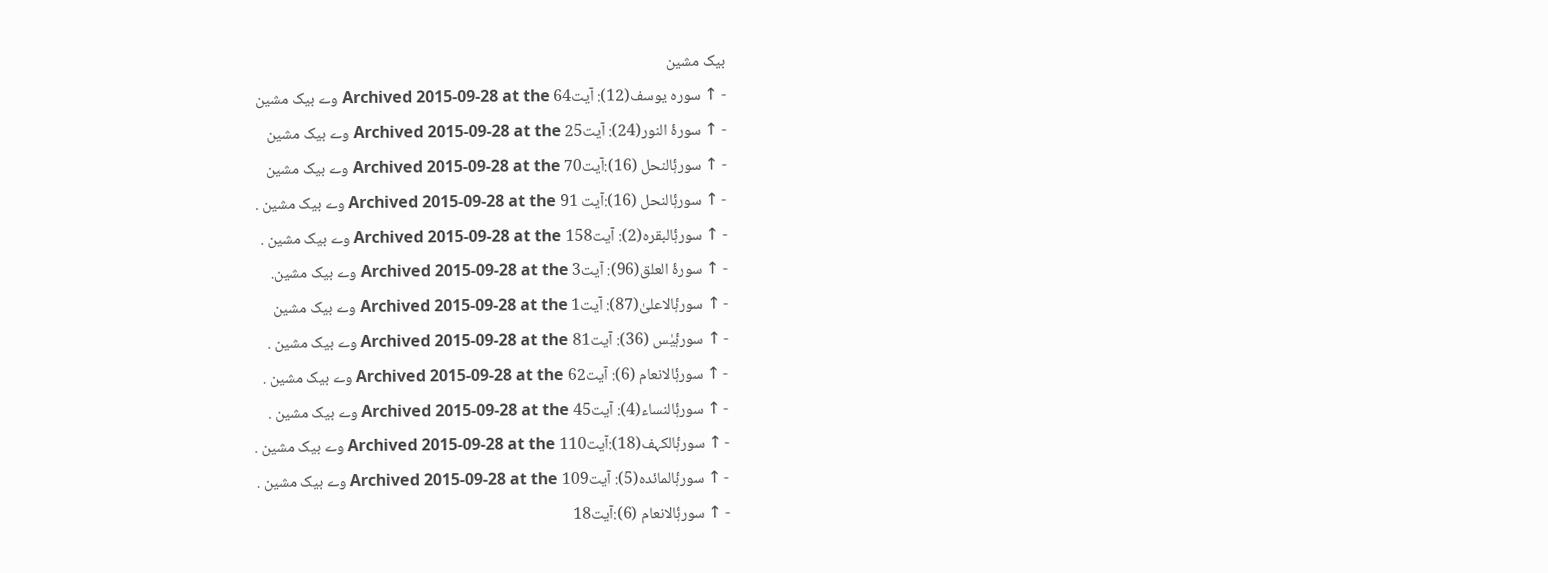بیک مشین
- ↑ سورہ یوسف(12): آیت64 Archived 2015-09-28 at the وے بیک مشین
- ↑ سورۂ النور(24): آیت25 Archived 2015-09-28 at the وے بیک مشین
- ↑ سورۂالنحل (16):آیت70 Archived 2015-09-28 at the وے بیک مشین
- ↑ سورۂالنحل (16):آیت 91 Archived 2015-09-28 at the وے بیک مشین .
- ↑ سورۂالبقرہ(2): آیت158 Archived 2015-09-28 at the وے بیک مشین .
- ↑ سورۂ العلق(96): آیت3 Archived 2015-09-28 at the وے بیک مشین.
- ↑ سورۂالاعلیٰ(87): آیت1 Archived 2015-09-28 at the وے بیک مشین
- ↑ سورۂیٰس (36): آیت81 Archived 2015-09-28 at the وے بیک مشین .
- ↑ سورۂالانعام (6): آیت62 Archived 2015-09-28 at the وے بیک مشین .
- ↑ سورۂالنساء(4): آیت45 Archived 2015-09-28 at the وے بیک مشین .
- ↑ سورۂالکہف(18):آیت110 Archived 2015-09-28 at the وے بیک مشین .
- ↑ سورۂالمائدہ(5): آیت109 Archived 2015-09-28 at the وے بیک مشین .
- ↑ سورۂالانعام (6):آیت18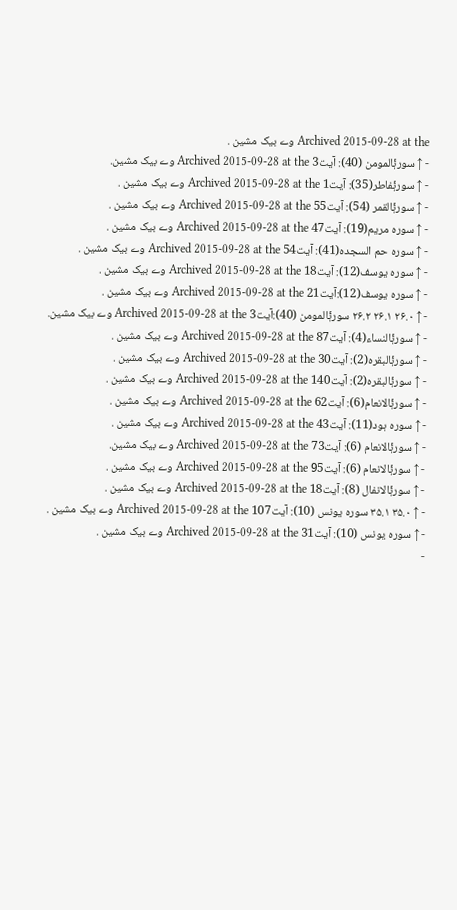Archived 2015-09-28 at the وے بیک مشین .
- ↑ سورۂالمومن (40): آیت3 Archived 2015-09-28 at the وے بیک مشین.
- ↑ سورۂفاطر(35): آیت1 Archived 2015-09-28 at the وے بیک مشین .
- ↑ سورۂالقمر (54): آیت55 Archived 2015-09-28 at the وے بیک مشین .
- ↑ سورہ مریم(19): آیت47 Archived 2015-09-28 at the وے بیک مشین .
- ↑ سورہ حم السجدہ(41): آیت54 Archived 2015-09-28 at the وے بیک مشین .
- ↑ سورہ یوسف(12): آیت18 Archived 2015-09-28 at the وے بیک مشین .
- ↑ سورہ یوسف(12):آیت21 Archived 2015-09-28 at the وے بیک مشین .
- ↑ ۲۶.۰ ۲۶.۱ ۲۶.۲ سورۂالمومن (40):آیت3 Archived 2015-09-28 at the وے بیک مشین.
- ↑ سورۂالنساء(4): آیت87 Archived 2015-09-28 at the وے بیک مشین .
- ↑ سورۂالبقرہ(2): آیت30 Archived 2015-09-28 at the وے بیک مشین .
- ↑ سورۂالبقرہ(2): آیت140 Archived 2015-09-28 at the وے بیک مشین .
- ↑ سورۂالانعام(6): آیت62 Archived 2015-09-28 at the وے بیک مشین .
- ↑ سورہ ہود(11): آیت43 Archived 2015-09-28 at the وے بیک مشین .
- ↑ سورۂالانعام (6): آیت73 Archived 2015-09-28 at the وے بیک مشین.
- ↑ سورۂالانعام (6): آیت95 Archived 2015-09-28 at the وے بیک مشین .
- ↑ سورۂالانفال (8): آیت18 Archived 2015-09-28 at the وے بیک مشین .
- ↑ ۳۵.۰ ۳۵.۱ سورہ یونس (10): آیت107 Archived 2015-09-28 at the وے بیک مشین .
- ↑ سورہ یونس (10): آیت31 Archived 2015-09-28 at the وے بیک مشین .
-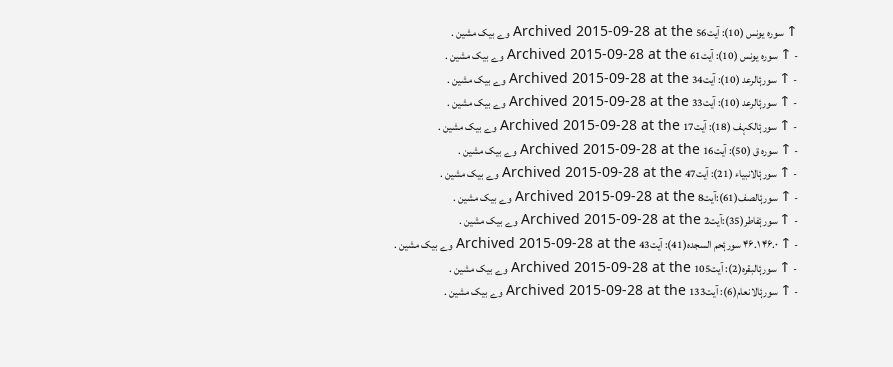↑ سورہ یونس (10): آیت56 Archived 2015-09-28 at the وے بیک مشین .
- ↑ سورہ یونس (10): آیت61 Archived 2015-09-28 at the وے بیک مشین .
- ↑ سورۂالرعد (10): آیت34 Archived 2015-09-28 at the وے بیک مشین .
- ↑ سورۂالرعد (10): آیت33 Archived 2015-09-28 at the وے بیک مشین .
- ↑ سورۂالکہف (18): آیت17 Archived 2015-09-28 at the وے بیک مشین .
- ↑ سورہ ق (50): آیت16 Archived 2015-09-28 at the وے بیک مشین .
- ↑ سورۂالانبیاء (21): آیت47 Archived 2015-09-28 at the وے بیک مشین .
- ↑ سورۂالصف(61):آیت8 Archived 2015-09-28 at the وے بیک مشین .
- ↑ سورۂفاطر(35):آیت2 Archived 2015-09-28 at the وے بیک مشین .
- ↑ ۴۶.۰ ۴۶.۱ سورۂحم السجدہ(41): آیت43 Archived 2015-09-28 at the وے بیک مشین .
- ↑ سورۂالبقرہ(2): آیت105 Archived 2015-09-28 at the وے بیک مشین .
- ↑ سورۂالانعام(6): آیت133 Archived 2015-09-28 at the وے بیک مشین .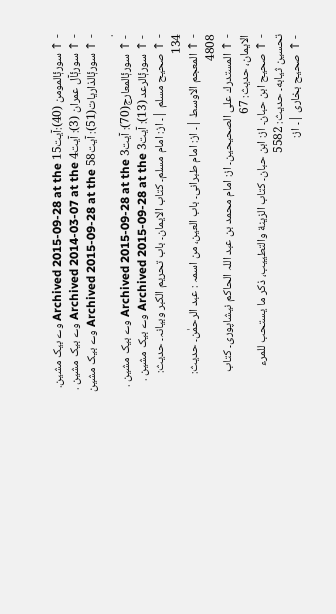- ↑ سورۂالمومن (40):آیت15 Archived 2015-09-28 at the وے بیک مشین.
- ↑ سورۂآل عمران (3): آیت4 Archived 2014-03-07 at the وے بیک مشین .
- ↑ سورۂالذاریات(51): آیت58 Archived 2015-09-28 at the وے بیک مشین .
- ↑ سورۂالمعارج(70): آیت3 Archived 2015-09-28 at the وے بیک مشین .
- ↑ سورۂالرعد (13): آیت3 Archived 2015-09-28 at the وے بیک مشین .
- ↑ صحیح مسلم |۔ از: امام مسلم۔ كتاب الایمان۔ باب تحریم الکبر وبیانہ۔ حدیث: 134
- ↑ المعجم الاوسط |۔ از: امام طبرانی۔ باب العین، من اسمہ : عبد الرحمٰن۔ حدیث: 4808
- ↑ المستدرك على الصحيحين۔ از: امام محمد بن عبد اللہ الحاکم نیشاپوری۔ کتاب الایمان، حدیث: 67
- ↑ صحیح ابن حبان۔ از: ابن حبان۔ كتاب الزينة والتطييب، ذكر ما يستحب للمرء تحسين ثيابه۔ حدیث: 5582
- ↑ صحیح بخاری |۔ از: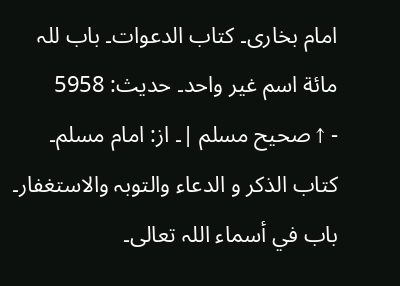امام بخاری۔ كتاب الدعوات۔ باب للہ مائة اسم غير واحد۔ حدیث: 5958
- ↑ صحیح مسلم |۔ از: امام مسلم۔ كتاب الذکر و الدعاء والتوبہ والاستغفار۔ باب في أسماء اللہ تعالى۔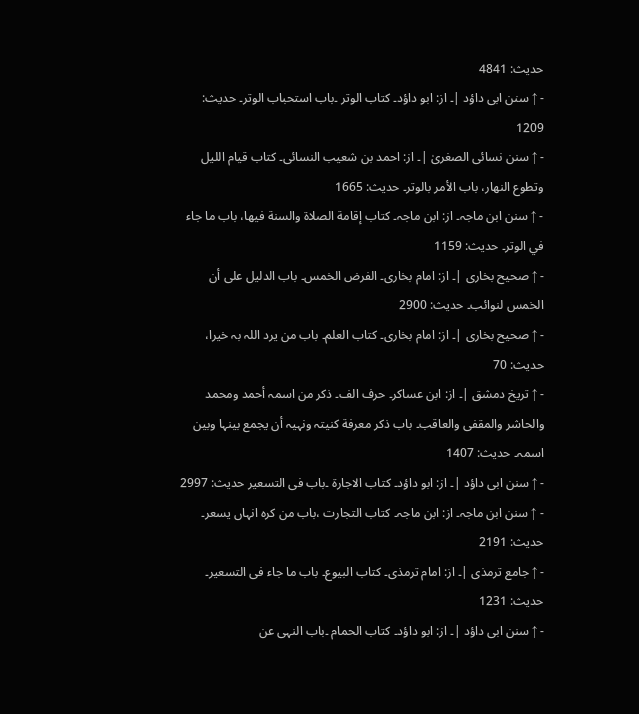حدیث: 4841
- ↑ سنن ابی داؤد |۔ از: ابو داؤد۔ كتاب الوتر ۔باب استحباب الوتر۔ حدیث: 1209
- ↑ سنن نسائی الصغریٰ |۔ از: احمد بن شعیب النسائی۔ كتاب قيام الليل وتطوع النهار، باب الأمر بالوتر۔ حدیث: 1665
- ↑ سنن ابن ماجہ۔ از: ابن ماجہ۔ كتاب إقامة الصلاة والسنة فيها، باب ما جاء في الوتر۔ حدیث: 1159
- ↑ صحیح بخاری |۔ از: امام بخاری۔ الفرض الخمس۔ باب الدلیل على أن الخمس لنوائب۔ حدیث: 2900
- ↑ صحیح بخاری |۔ از: امام بخاری۔ کتاب العلم۔ باب من یرد اللہ بہ خیرا، حدیث: 70
- ↑ تریخ دمشق |۔ از: ابن عساكر۔ حرف الف۔ ذكر من اسمہ أحمد ومحمد والحاشر والمقفى والعاقب۔ باب ذكر معرفة كنیتہ ونہیہ أن یجمع بینہا وبین اسمہ۔ حدیث: 1407
- ↑ سنن ابی داؤد |۔ از: ابو داؤد۔ كتاب الاجارة ۔باب فی التسعیر حدیث: 2997
- ↑ سنن ابن ماجہ۔ از: ابن ماجہ۔ كتاب التجارت ،باب من کره انہاں یسعر۔ حدیث: 2191
- ↑ جامع ترمذی |۔ از: امام ترمذی۔ كتاب البیوع۔ باب ما جاء فی التسعیر۔ حدیث: 1231
- ↑ سنن ابی داؤد |۔ از: ابو داؤد۔ كتاب الحمام ۔باب النہی عن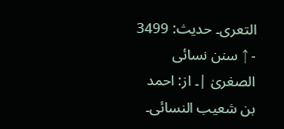التعری۔ حدیث: 3499
- ↑ سنن نسائی الصغریٰ |۔ از: احمد بن شعیب النسائی۔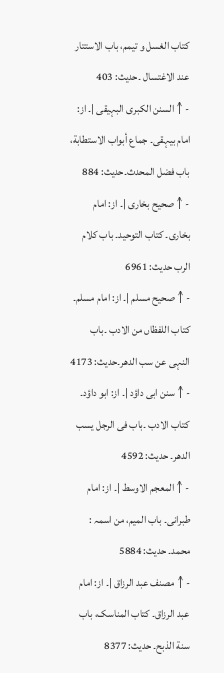كتاب الغسل و تیمم، باب الاستتار عند الاغتسال ۔حدیث: 403
- ↑ السنن الكبرى البہیقی |۔ از: امام بیہقی۔ جماع أبواب الاستطابة، باب فضل المحدث۔حدیث: 884
- ↑ صحیح بخاری |۔ از: امام بخاری۔ كتاب التوحید۔ باب کلام الرب حدیث: 6961
- ↑ صحیح مسلم |۔ از: امام مسلم۔ كتاب اللفظاں من الادب ۔باب النہی عن سب الدھر۔حدیث: 4173
- ↑ سنن ابی داؤد |۔ از: ابو داؤد۔ كتاب الادب ۔باب فی الرجل یسب الدھر۔ حدیث: 4592
- ↑ المعجم الاوسط |۔ از: امام طبرانی۔ باب المیم، من اسمہ : محمد۔ حدیث: 5884
- ↑ مصنف عبد الرزاق |۔ از: امام عبد الرزاق۔ کتاب المناسک، باب سنة الذبح۔ حدیث: 8377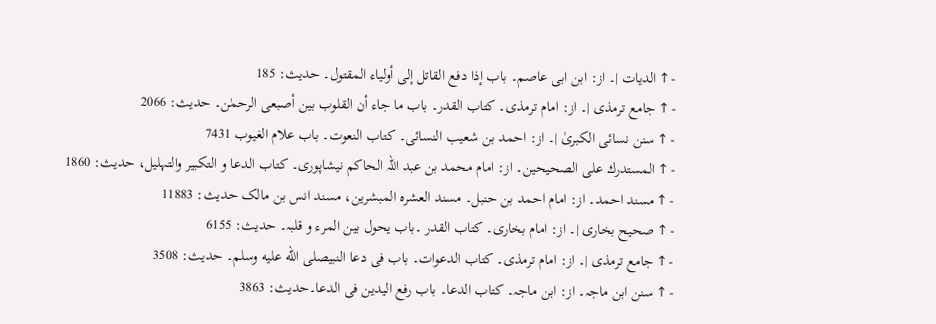- ↑ الدیات |۔ از: ابن ابی عاصم۔ باب إذا دفع القاتل إلى أولیاء المقتول۔ حدیث: 185
- ↑ جامع ترمذی |۔ از: امام ترمذی۔ كتاب القدر۔ باب ما جاء أن القلوب بین أصبعی الرحمٰن۔ حدیث: 2066
- ↑ سنن نسائی الکبریٰ |۔ از: احمد بن شعیب النسائی۔ كتاب النعوت۔ باب علام الغیوب 7431
- ↑ المستدرك على الصحيحين۔ از: امام محمد بن عبد اللہ الحاکم نیشاپوری۔ کتاب الدعا و التکبیر والتہلیل، حدیث: 1860
- ↑ مسند احمد۔ از: امام احمد بن حنبل۔ مسند العشرہ المبشرین، مسند انس بن مالک حدیث: 11883
- ↑ صحیح بخاری |۔ از: امام بخاری۔ كتاب القدر ۔باب یحول بین المرء و قلبہ۔ حدیث: 6155
- ↑ جامع ترمذی |۔ از: امام ترمذی۔ كتاب الدعوات۔ باب فی دعا النبیصلى الله عليه وسلم۔ حدیث: 3508
- ↑ سنن ابن ماجہ۔ از: ابن ماجہ۔ كتاب الدعا۔ باب رفع الیدین فی الدعا۔حدیث: 3863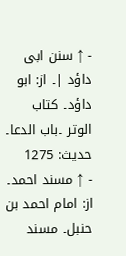- ↑ سنن ابی داؤد |۔ از: ابو داؤد۔ كتاب الوتر ۔باب الدعا۔ حدیث: 1275
- ↑ مسند احمد۔ از: امام احمد بن حنبل۔ مسند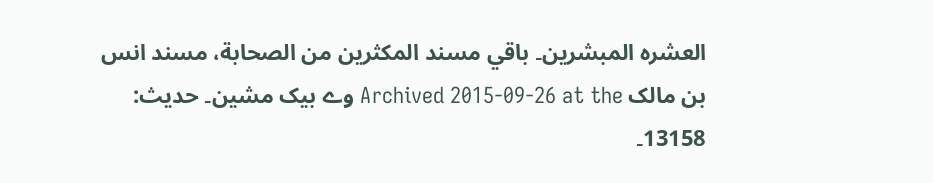العشرہ المبشرین۔ باقي مسند المكثرين من الصحابة، مسند انس بن مالک Archived 2015-09-26 at the وے بیک مشین۔ حدیث: 13158۔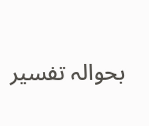بحوالہ تفسیر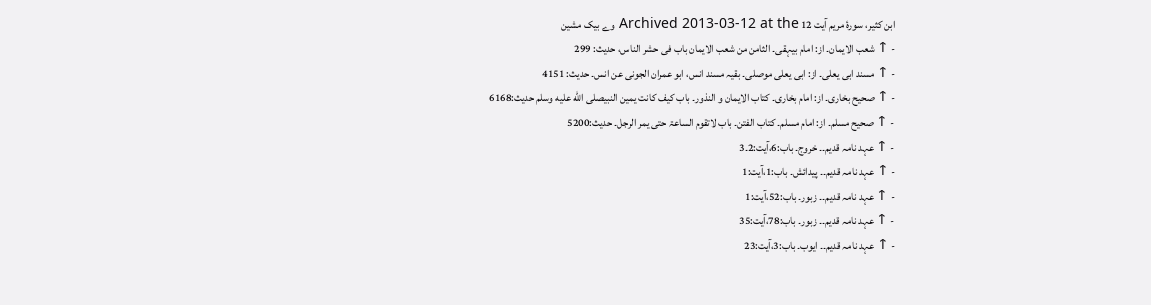ابن کثیر، سورۂ مریم آیت 12 Archived 2013-03-12 at the وے بیک مشین
- ↑ شعب الايمان۔ از: امام بیہقی۔ الثامن من شعب الايمان باب فی حشر الناس، حدیث: 299
- ↑ مسند ابی یعلی۔ از: ابی یعلی موصلی۔ بقیہ مسند انس، ابو عمران الجونی عن انس۔ حدیث: 4151
- ↑ صحیح بخاری۔ از: امام بخاری۔ کتاب الایمان و النذور۔ باب کیف کانت یمین النبیصلى الله عليه وسلم حدیث:6168
- ↑ صحیح مسلم۔ از: امام مسلم۔ کتاب الفتن۔ باب لاتقوم الساعۃ حتی یمر الرجل۔ حدیث:5200
- ↑ عہد نامہ قدیم۔۔ خروج۔ باب:6،آیت:2۔3
- ↑ عہد نامہ قدیم۔۔ پیدائش۔ باب:1،آیت:1
- ↑ عہد نامہ قدیم۔۔ زبور۔ باب:52،آیت:1
- ↑ عہد نامہ قدیم۔۔ زبور۔ باب:78،آیت:35
- ↑ عہد نامہ قدیم۔۔ ایوب۔ باب:3،آیت:23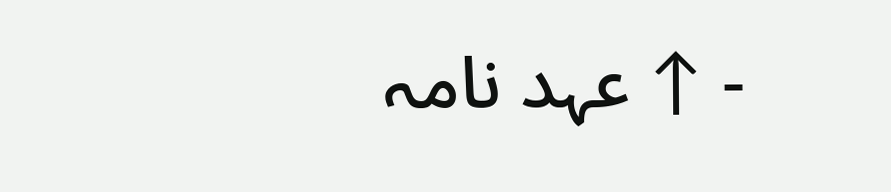- ↑ عہد نامہ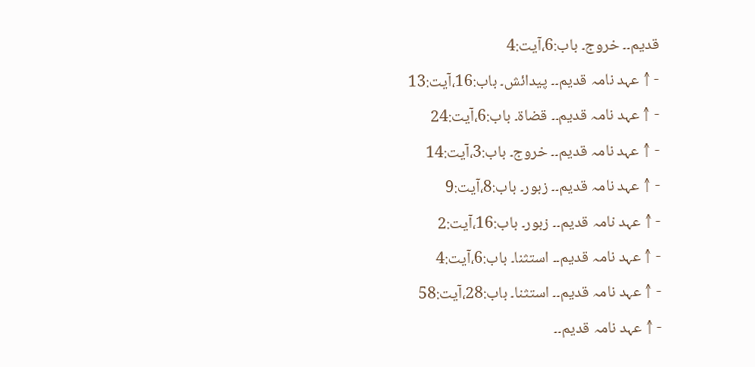قدیم۔۔ خروج۔ باب:6،آیت:4
- ↑ عہد نامہ قدیم۔۔ پیدائش۔ باب:16،آیت:13
- ↑ عہد نامہ قدیم۔۔ قضاۃ۔ باب:6،آیت:24
- ↑ عہد نامہ قدیم۔۔ خروج۔ باب:3،آیت:14
- ↑ عہد نامہ قدیم۔۔ زبور۔ باب:8،آیت:9
- ↑ عہد نامہ قدیم۔۔ زبور۔ باب:16،آیت:2
- ↑ عہد نامہ قدیم۔۔ استثنا۔ باب:6،آیت:4
- ↑ عہد نامہ قدیم۔۔ استثنا۔ باب:28،آیت:58
- ↑ عہد نامہ قدیم۔۔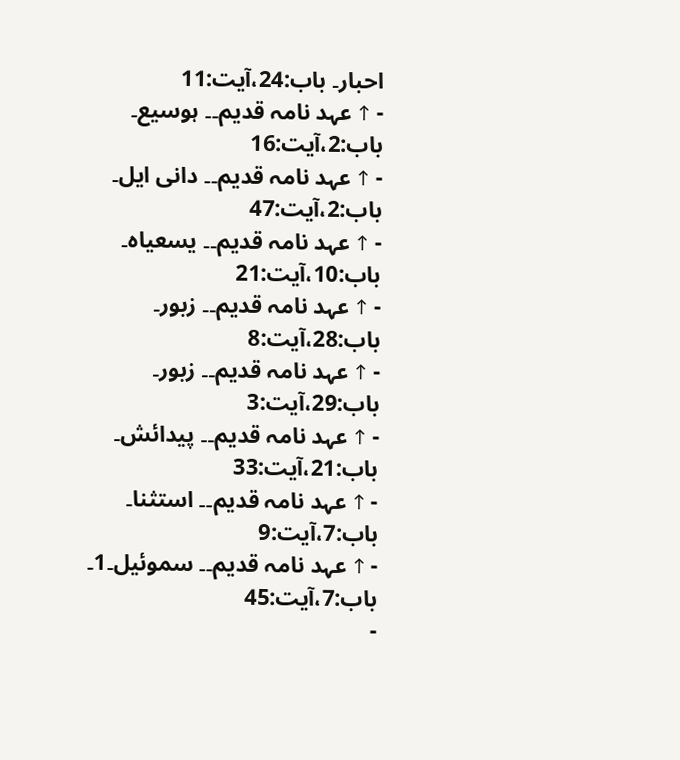احبار۔ باب:24،آیت:11
- ↑ عہد نامہ قدیم۔۔ ہوسیع۔ باب:2،آیت:16
- ↑ عہد نامہ قدیم۔۔ دانی ایل۔ باب:2،آیت:47
- ↑ عہد نامہ قدیم۔۔ یسعیاہ۔ باب:10،آیت:21
- ↑ عہد نامہ قدیم۔۔ زبور۔ باب:28،آیت:8
- ↑ عہد نامہ قدیم۔۔ زبور۔ باب:29،آیت:3
- ↑ عہد نامہ قدیم۔۔ پیدائش۔ باب:21،آیت:33
- ↑ عہد نامہ قدیم۔۔ استثنا۔ باب:7،آیت:9
- ↑ عہد نامہ قدیم۔۔ سموئیل۔1۔ باب:7،آیت:45
-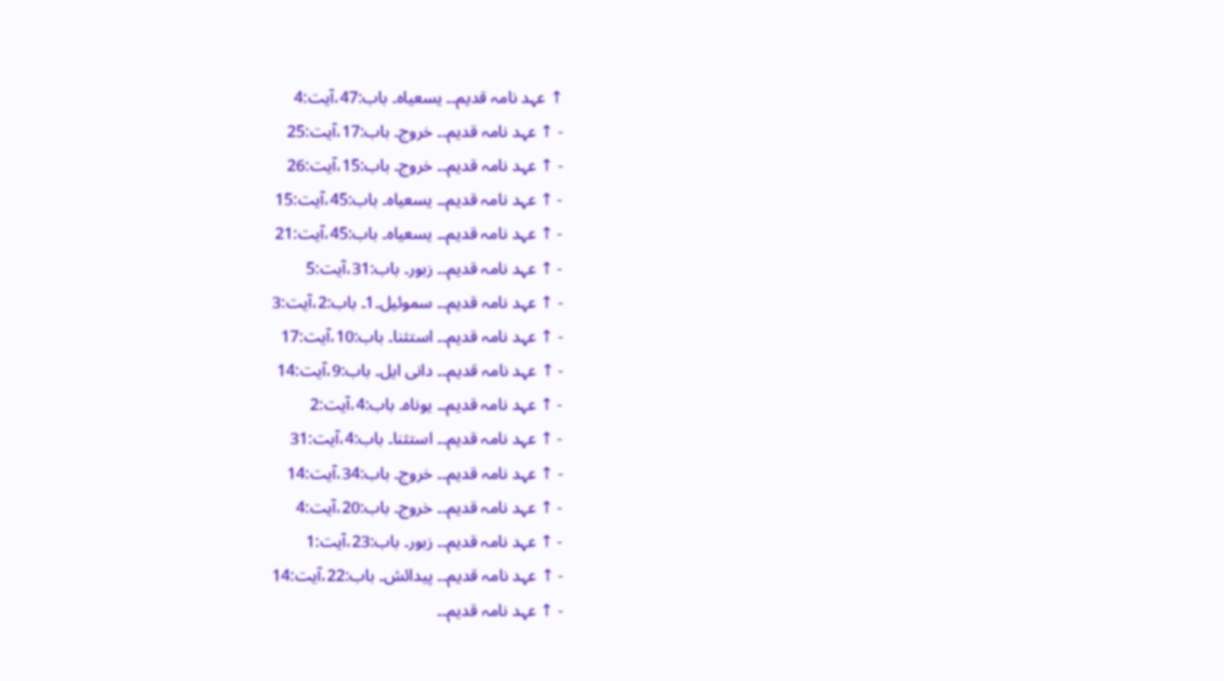↑ عہد نامہ قدیم۔۔ یسعیاہ۔ باب:47،آیت:4
- ↑ عہد نامہ قدیم۔۔ خروج۔ باب:17،آیت:25
- ↑ عہد نامہ قدیم۔۔ خروج۔ باب:15،آیت:26
- ↑ عہد نامہ قدیم۔۔ یسعیاہ۔ باب:45،آیت:15
- ↑ عہد نامہ قدیم۔۔ یسعیاہ۔ باب:45،آیت:21
- ↑ عہد نامہ قدیم۔۔ زبور۔ باب:31،آیت:5
- ↑ عہد نامہ قدیم۔۔ سموئیل۔1۔ باب:2،آیت:3
- ↑ عہد نامہ قدیم۔۔ استثنا۔ باب:10،آیت:17
- ↑ عہد نامہ قدیم۔۔ دانی ایل۔ باب:9،آیت:14
- ↑ عہد نامہ قدیم۔۔ یوناہ۔ باب:4،آیت:2
- ↑ عہد نامہ قدیم۔۔ استثنا۔ باب:4،آیت:31
- ↑ عہد نامہ قدیم۔۔ خروج۔ باب:34،آیت:14
- ↑ عہد نامہ قدیم۔۔ خروج۔ باب:20،آیت:4
- ↑ عہد نامہ قدیم۔۔ زبور۔ باب:23،آیت:1
- ↑ عہد نامہ قدیم۔۔ پیدائش۔ باب:22،آیت:14
- ↑ عہد نامہ قدیم۔۔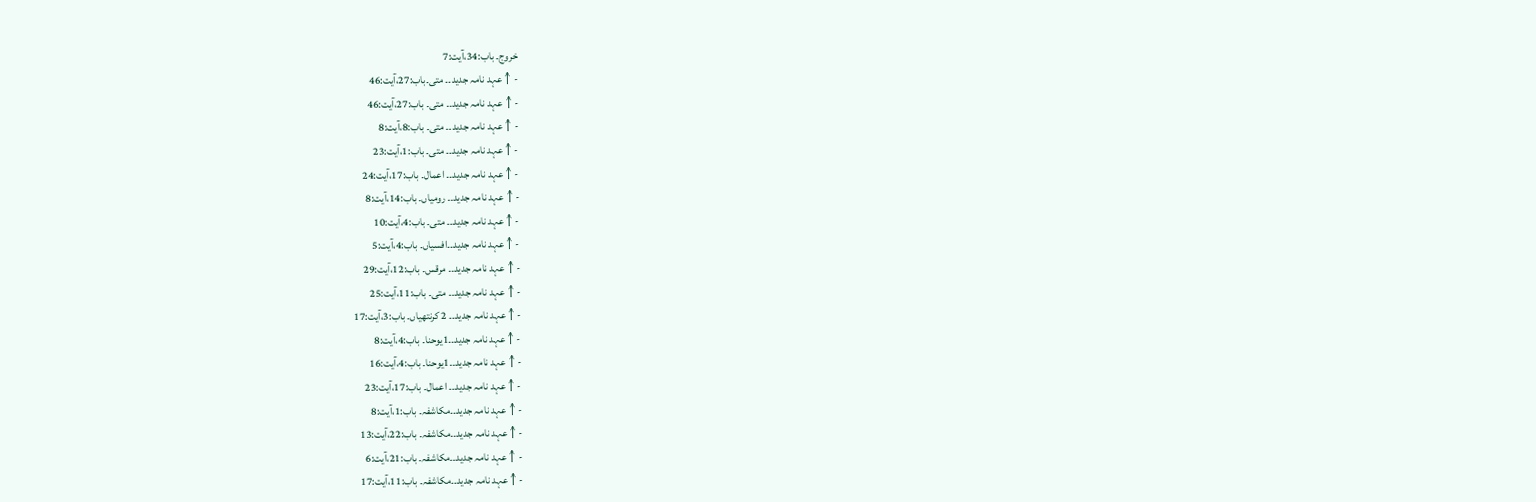خروج۔ باب:34،آیت:7
- ↑ عہد نامہ جدید۔۔ متی۔باب:27،آیت:46
- ↑ عہد نامہ جدید۔۔ متی۔ باب:27،آیت:46
- ↑ عہد نامہ جدید۔۔ متی۔ باب:8،آیت:8
- ↑ عہد نامہ جدید۔۔ متی۔ باب:1،آیت:23
- ↑ عہد نامہ جدید۔۔ اعمال۔ باب:17،آیت:24
- ↑ عہد نامہ جدید۔۔ رومیاں۔ باب:14،آیت:8
- ↑ عہد نامہ جدید۔۔ متی۔ باب:4،آیت:10
- ↑ عہد نامہ جدید۔۔افسیاں۔ باب:4،آیت:5
- ↑ عہد نامہ جدید۔۔ مرقس۔ باب:12،آیت:29
- ↑ عہد نامہ جدید۔۔ متی۔ باب:11،آیت:25
- ↑ عہد نامہ جدید۔۔ 2 کرنتھیاں۔ باب:3،آیت:17
- ↑ عہد نامہ جدید۔۔1یوحنا۔ باب:4،آیت:8
- ↑ عہد نامہ جدید۔۔1یوحنا۔ باب:4،آیت:16
- ↑ عہد نامہ جدید۔۔ اعمال۔ باب:17،آیت:23
- ↑ عہد نامہ جدید۔۔مکاشفہ۔ باب:1،آیت:8
- ↑ عہد نامہ جدید۔۔مکاشفہ۔ باب:22،آیت:13
- ↑ عہد نامہ جدید۔۔مکاشفہ۔ باب:21،آیت:6
- ↑ عہد نامہ جدید۔۔مکاشفہ۔ باب:11،آیت:17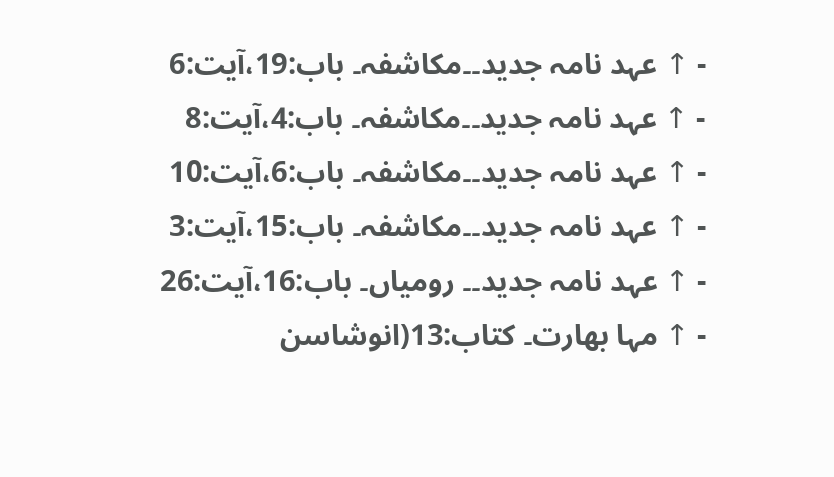- ↑ عہد نامہ جدید۔۔مکاشفہ۔ باب:19،آیت:6
- ↑ عہد نامہ جدید۔۔مکاشفہ۔ باب:4،آیت:8
- ↑ عہد نامہ جدید۔۔مکاشفہ۔ باب:6،آیت:10
- ↑ عہد نامہ جدید۔۔مکاشفہ۔ باب:15،آیت:3
- ↑ عہد نامہ جدید۔۔ رومیاں۔ باب:16،آیت:26
- ↑ مہا بھارت۔ کتاب:13(انوشاسن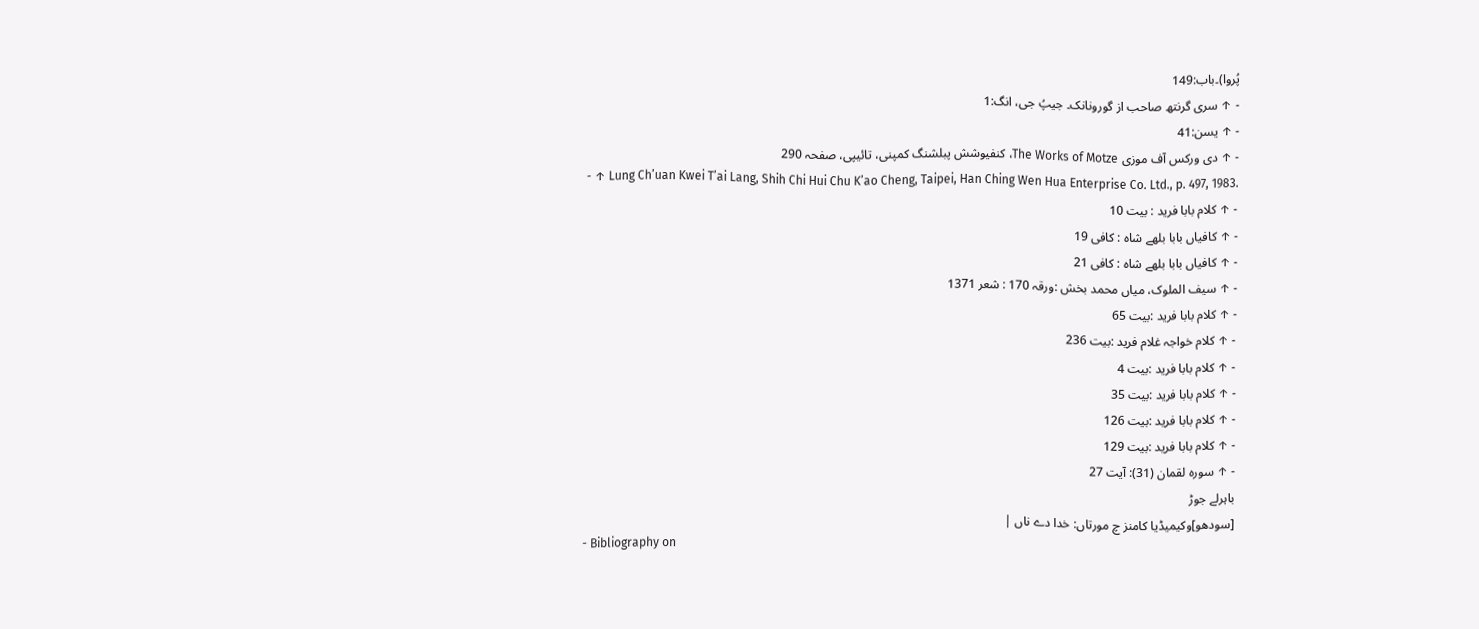پُروا)۔باب:149
- ↑ سری گرنتھ صاحب از گورونانک۔ جیپُ جی، انگ:1
- ↑ یسن:41
- ↑ دی ورکس آف موزی The Works of Motze، کنفیوشش پبلشنگ کمپنی، تائیپی، صفحہ 290
- ↑ Lung Ch’uan Kwei T’ai Lang, Shih Chi Hui Chu K’ao Cheng, Taipei, Han Ching Wen Hua Enterprise Co. Ltd., p. 497, 1983.
- ↑ کلام بابا فرید : بیت 10
- ↑ کافیاں بابا بلھے شاہ : کافی 19
- ↑ کافیاں بابا بلھے شاہ : کافی 21
- ↑ سیف الملوک، میاں محمد بخش :ورقہ 170 : شعر 1371
- ↑ کلام بابا فرید :بیت 65
- ↑ کلام خواجہ غلام فرید :بیت 236
- ↑ کلام بابا فرید :بیت 4
- ↑ کلام بابا فرید :بیت 35
- ↑ کلام بابا فرید :بیت 126
- ↑ کلام بابا فرید :بیت 129
- ↑ سورہ لقمان (31): آیت 27
باہرلے جوڑ
[سودھو]وکیمیڈیا کامنز چ مورتاں: خدا دے ناں |
- Bibliography on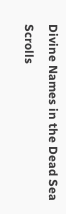Divine Names in the Dead Sea Scrolls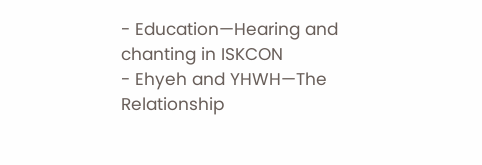- Education—Hearing and chanting in ISKCON
- Ehyeh and YHWH—The Relationship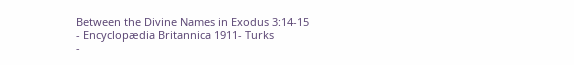Between the Divine Names in Exodus 3:14-15
- Encyclopædia Britannica 1911- Turks
-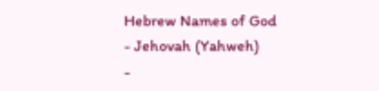Hebrew Names of God
- Jehovah (Yahweh)
-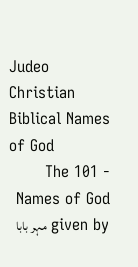Judeo Christian Biblical Names of God
- The 101 Names of God given by مہر بابا